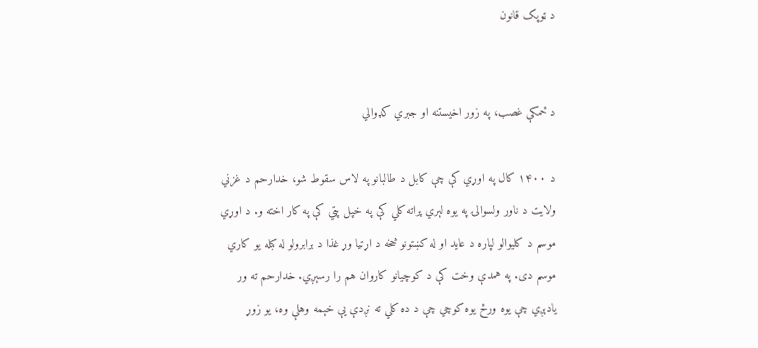د ټوپک قانون


د ځمکې غصب، په زور اخيستنه او جبري کډوالي

د ۱۴۰۰ کال په اوړي کې چې کابل د طالبانو په لاس سقوط شو، خدارحم د غزني ولايت د ناور ولسوالۍ په يوه لېري پراته کلي کې په خپل پټي کې په کار اخته و. د اوړي موسم د کليوالو لپاره د عايد او له کښتونو څخه د اړتيا وړ غذا د برابرولو له کبله يو کاري موسم دی. په همدې وخت کې د کوچيانو کاروان هم را رسېږي. خدارحم ته ور يادېږي چې يوه ورځ يوه کوچي چې د ده کلي ته نږدې يې خېمه وهلې وه، يو زوړ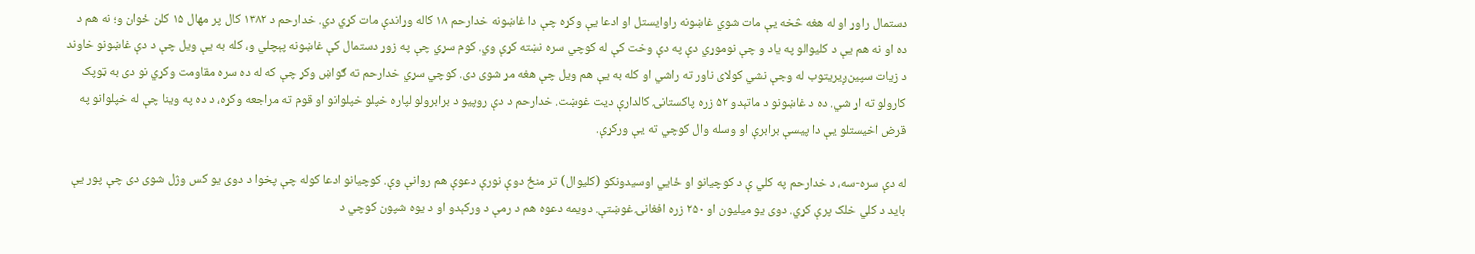دستمال راوړ او له هغه څخه يې مات شوي غاښونه راوايستل او ادعا يې وکړه چې دا غاښونه خدارحم ۱۸ کاله وړاندې مات کړي دي. خدارحم د ۱۳۸۲ کال پر مهال ۱۵ کلن ځوان و؛ نه هم د ده او نه هم يې د کليوالو په ياد و چې نوموړي دې په دې وخت کې له کوچي سره نښته کړې وي. کوم سړي چې په زوړ دستمال کې غاښونه پېچلي و، کله به يې ويل چې د دې غاښونو خاوند د زيات سپين‌ږيریتوب له وجې نشي کولای ناور ته راشي او کله به يې هم ويل چې هغه مړ شوی دی. کوچي سړي خدارحم ته ګواښ وکړ چې که له ده سره مقاومت وکړي نو دی به ټوپک کارولو ته اړ شي. ده د غاښونو د ماتېدو ۵۲ زره پاکستانۍ کالدارې ديت غوښت. خدارحم د دې روپیو د برابرولو لپاره خپلو خپلوانو او قوم ته مراجعه وکړه، د ده په وينا چې له خپلوانو په قرض اخيستلو يې دا پيسې برابرې او وسله وال کوچي ته یې ورکړې.

له دې سره-سه، د خدارحم په کلي ې د کوچيانو او ځایي اوسیدونکو (کليوال) تر منځ دوې نورې دعوې هم روانې وې. کوچيانو ادعا کوله چې پخوا د دوی يو کس وژل شوی دی چې پور يې بايد د کلي خلک پرې کړي. دوی يو ميليون او ۲۵۰ زره افغانۍ غوښتې. دويمه دعوه هم د رمې د ورکېدو او د يوه شپون کوچي د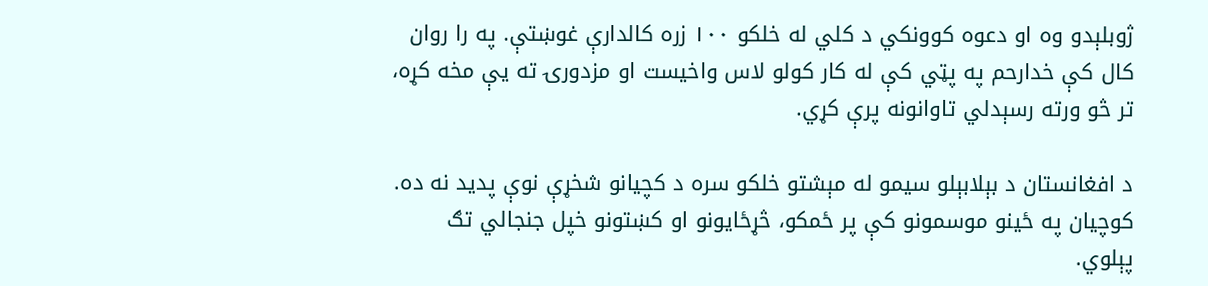ژوبلېدو وه او دعوه کوونکي د کلي له خلکو ۱۰۰ زره کالدارې غوښتې. په را روان کال کې خدارحم په پټي کې له کار کولو لاس واخيست او مزدورۍ ته يې مخه کړه، تر څو ورته رسېدلي تاوانونه پرې کړي.

د افغانستان د بېلابېلو سيمو له مېشتو خلکو سره د کچيانو شخړې نوې پديد نه ده. کوچيان په ځينو موسمونو کې پر ځمکو، څړځايونو او کښتونو خپل جنجالي تګ پېلوي.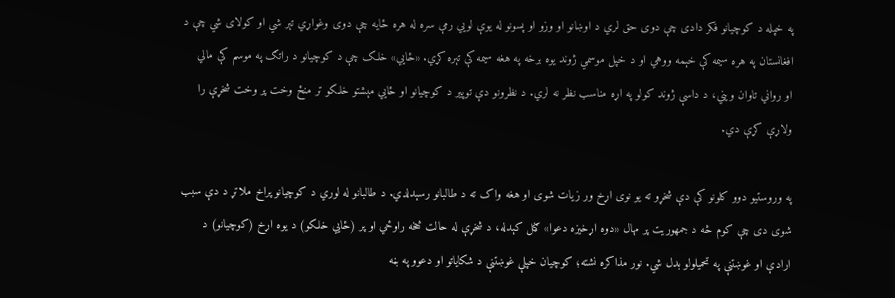په خپله د کوچيانو فکر دادی چې دوی حق لري د اوښانو او وزو او پسونو له يوې لويي رمې سره له هره ځايه چې دوی وغواړي تېر شي او کولای شي چې د افغانستان په هره سيمه کې خېمه ووهي او د خپل موسمي ژوند يوه برخه په هغه سيمه کې تېره کړي. «ځايي» خلک چې د کوچيانو د راتګ په موسم کې مالي او رواني تاوان ويني، د داسې ژوند کولو په اړه مناسب نظر نه لري. د نظرونو دې توپير د کوچيانو او ځايي مېشتو خلکو تر منځ وخت پر وخت شخړې را ولاړې کړې دي.

په وروستيو دوو کلونو کې دې شخړو ته يو نوی اړخ ور زيات شوی او هغه واک ته د طالبانو رسېدلدي. د طالبانو له لوري د کوچيانو پراخ ملاتړ د دې سبب شوی دی چې کوم څه د جمهوريت پر مهال «دوه اړخيزه دعوا» ګڼل کېدله، د شخړې له حالت څخه راوځي او پر (ځايي خلکو) د يوه اړخ (کوچيانو) د ارادې او غوښتنې په تحميلولو بدل شي. نور مذاکره نشته؛ کوچيان خپلې غوښتنې د شکاياتو او دعوو په بڼه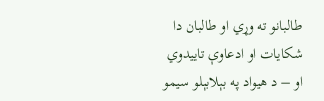طالبانو ته وړي او طالبان دا شکايات او ادعاوې تاييدوي او – د هيواد په بېلابېلو سيمو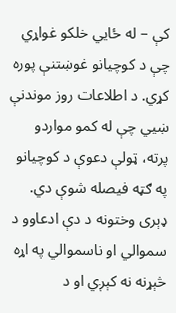کې – له ځايي خلکو غواړي چې د کوچيانو غوښتنې پوره کړي. د اطلاعات روز موندنې ښيي چې له کمو مواردو پرته، ټولې دعوې د کوچيانو په ګټه فيصله شوې دي. ډېری وختونه د دې ادعاوو د سموالي او ناسموالي په اړه څېړنه نه کېږي او د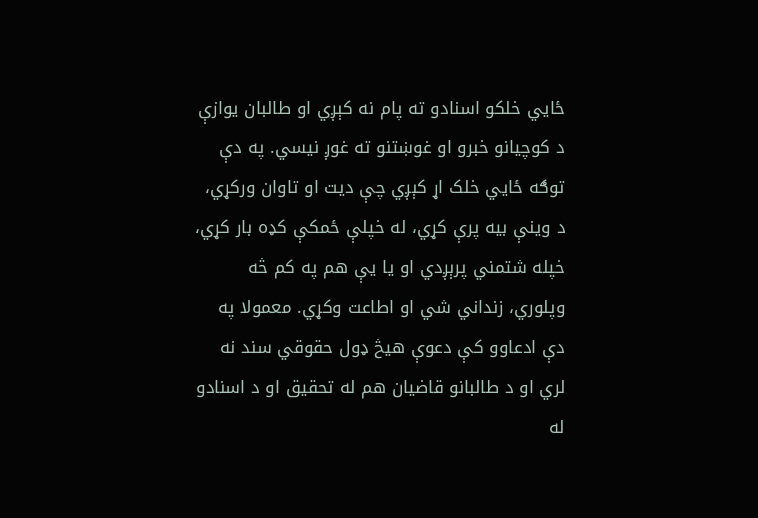ځايي خلکو اسنادو ته پام نه کېږي او طالبان يوازې د کوچيانو خبرو او غوښتنو ته غوږ نیسي. په دې توګه ځايي خلک اړ کېږي چې ديت او تاوان ورکړي، د وينې بيه پرې کړي، له خپلې ځمکې کډه بار کړي، خپله شتمني پرېږدي او يا يې هم په کم څه وپلوري، زنداني شي او اطاعت وکړي. معمولا په دې ادعاوو کې دعوې هيڅ ډول حقوقي سند نه لري او د طالبانو قاضيان هم له تحقيق او د اسنادو له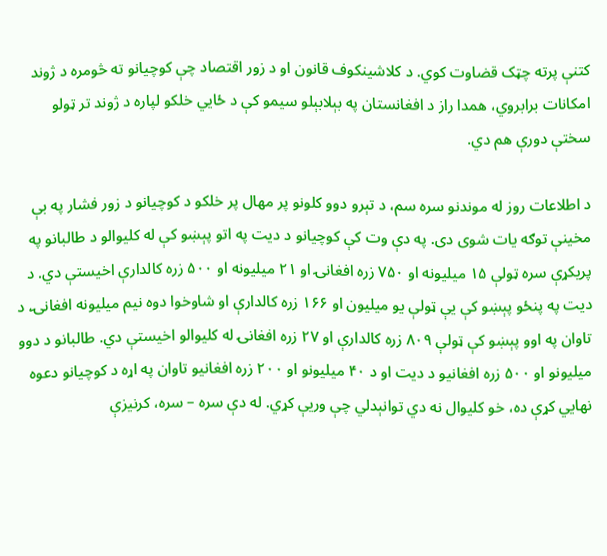کتنې پرته چټک قضاوت کوي. د کلاشینکوف قانون او د زور اقتصاد چې کوچيانو ته څومره د ژوند امکانات برابروي، همدا راز د افغانستان په بېلابېلو سيمو کې د ځايي خلکو لپاره د ژوند تر ټولو سختې دورې هم دي.

د اطلاعات روز له موندنو سره سم، د تېرو دوو کلونو پر مهال پر خلکو د کوچيانو د زور فشار په بې مخينې توګه يات شوی دی. په دې وت کې کوچيانو د ديت په اتو پېښو کې له کليوالو د طالبانو په پریکړې سره ټولې ۱۵ ميليونه او ۷۵۰ زره افغانۍ او ۲۱ ميليونه او ۵۰۰ زره کالدارې اخيستې دي. د ديت په پنځو پېښو کې يې ټولې يو ميليون او ۱۶۶ زره کالدارې او شاوخوا دوه نيم ميليونه افغانۍ، د تاوان په اوو پېښو کې ټولې ۸۰۹ زره کالدارې او ۲۷ زره افغانۍ له کليوالو اخيستې دي. طالبانو د دوو ميليونو او ۵۰۰ زره افغانيو د ديت او د ۴۰ ميليونو او ۲۰۰ زره افغانيو تاوان په اړه د کوچيانو دعوه نهايي کړې ده، خو کليوال نه دي توانېدلي چې وريې کړي. له دې سره – سره، کرنيزې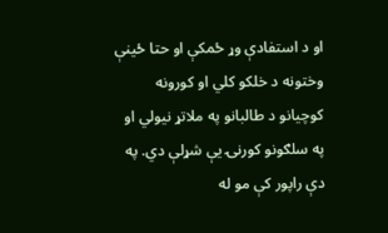او د استفادې وړ ځمکې او حتا ځينې وختونه د خلکو کلي او کورونه کوچيانو د طالبانو په ملاتړ نيولي او په سلګونو کورنۍ يې شړلې دي. په دې راپور کې مو له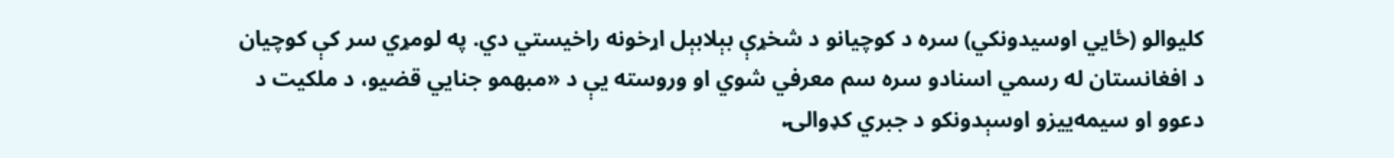کليوالو (ځايي اوسیدونکي) سره د کوچيانو د شخړې بېلابېل اړخونه راخيستي دي. په لومړي سر کې کوچيان د افغانستان له رسمي اسنادو سره سم معرفي شوي او وروسته يې د «مبهمو جنايي قضيو، د ملکيت د دعوو او سيمه‌ييزو اوسېدونکو د جبري کډوالۍ،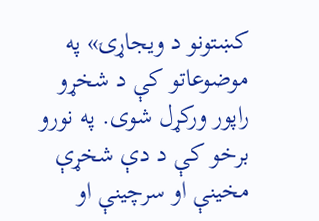کښتونو د ويجاړۍ» په موضوعاتو کې د شخړو راپور ورکړل شوی. په نورو برخو کې د دې شخړې مخينې او سرچينې او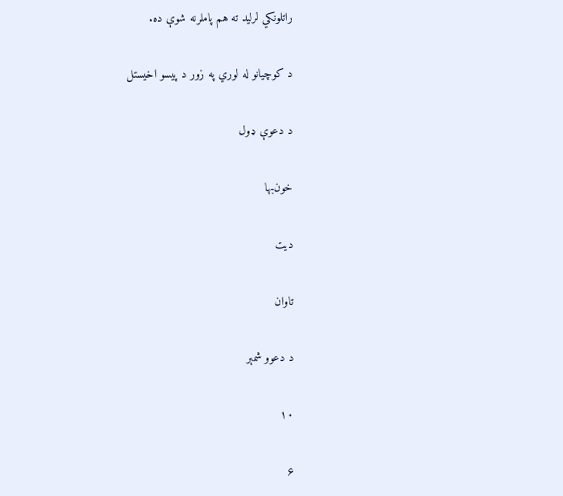راتلونکي لرليد ته هم پاملرنه شوې ده.

د کوچيانو له لوري په زور د پيسو اخيستل

د دعوې ډول

خون‌بها

دیت

تاوان

د دعوو شمېر

۱۰

۶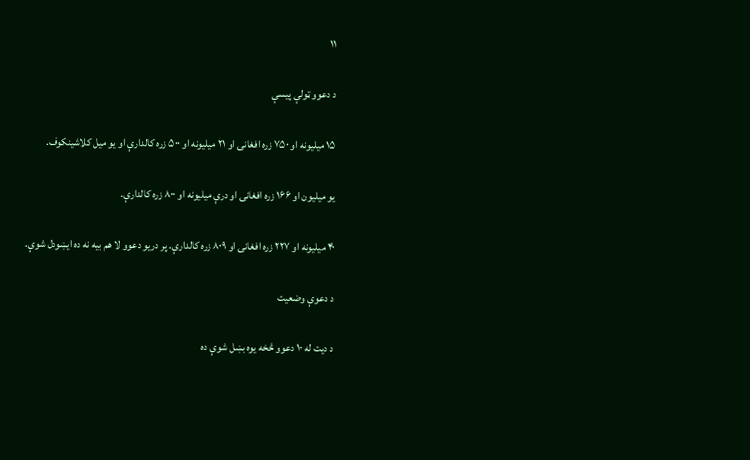۱۱

د دعوو ټولې پيسې

۱۵ ميليونه او ۷۵۰ زره افغانۍ او ۲۱ ميليونه او ۵۰۰ زره کالدارې او يو ميل کلاشینکوف.

يو ميليون او ۱۶۶ زره افغانۍ او درې ميليونه او ۸۰۰ زره کالدارې.

۴۰ ميليونه او ۲۲۷ زره افغانۍ او ۸۰۹ زره کالدارې. پر دریو دعوو لا هم بيه نه ده ايښودل شوې.

د دعوې وضعيت

د ديت له ۱۰ دعوو څخه يوه بښل شوې ده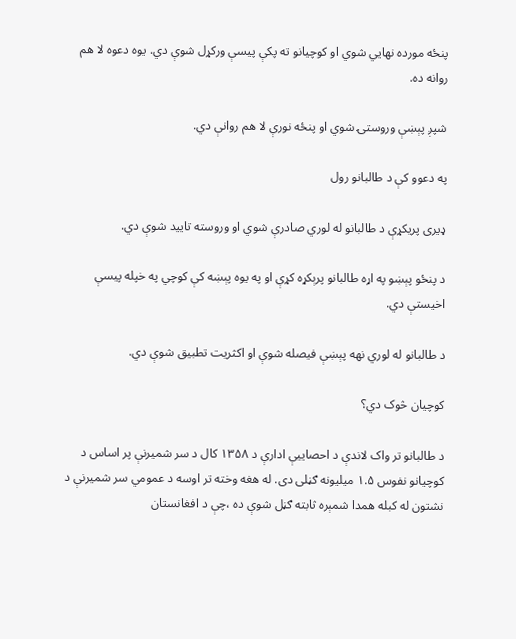پنځه مورده نهايي شوي او کوچيانو ته پکې پیسې ورکړل شوې دي. يوه دعوه لا هم روانه ده.

شپږ پېښې وروستۍ شوي او پنځه نورې لا هم روانې دي.

په دعوو کې د طالبانو رول

ډیری پریکړې د طالبانو له لوري صادرې شوي او وروسته تاييد شوې دي.

د پنځو پېښو په اړه طالبانو پرېکړه کړې او په يوه پېښه کې کوچي په خپله پيسې اخيستې دي.

د طالبانو له لوري نهه پېښې فيصله شوې او اکثريت تطبيق شوې دي.

کوچيان څوک دي؟

د طالبانو تر واک لاندې د احصاییې ادارې د ۱۳۵۸ کال د سر شميرنې پر اساس د کوچيانو نفوس ۱.۵ ميليونه ګڼلی دی. له هغه وخته تر اوسه د عمومي سر شميرنې د نشتون له کبله همدا شمېره ثابته ګڼل شوې ده ،چې د افغانستان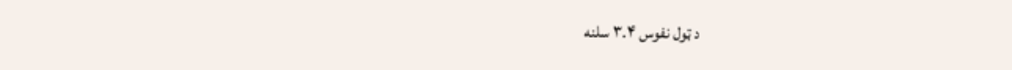د ټول نفوس ۳.۴ سلنه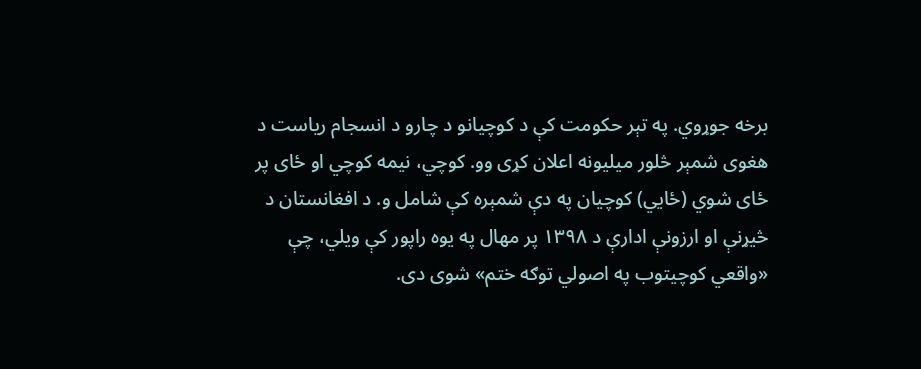برخه جوړوي. په تېر حکومت کې د کوچيانو د چارو د انسجام رياست د هغوی شمېر څلور ميليونه اعلان کړی وو. کوچي، نيمه کوچي او ځای پر ځای شوي (ځايي) کوچيان په دې شمېره کې شامل و. د افغانستان د څیړنې او ارزونې ادارې د ۱۳۹۸ پر مهال په يوه راپور کې ویلي، چې «واقعي کوچيتوب په اصولي توګه ختم» شوی دی.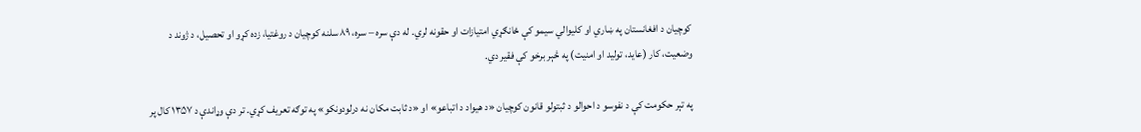کوچيان د افغانستان په ښاري او کليوالي سيمو کې ځانګړي امتيازات او حقونه لري. له دې سره – سره، ۸۹ سلنه کوچيان د روغتيا، زده کړو او تحصيل، د ژوند د وضعيت، کار (عايد، توليد او امنيت) په څېر برخو کې فقير دي.

په تېر حکومت کې د نفوسو د احوالو د ثبتولو قانون کوچيان «د هيواد د اتباعو» او «د ثابت مکان نه درلودونکو» په توګه تعريف کړي. تر دې وړاندې د ۱۳۵۷ کال پر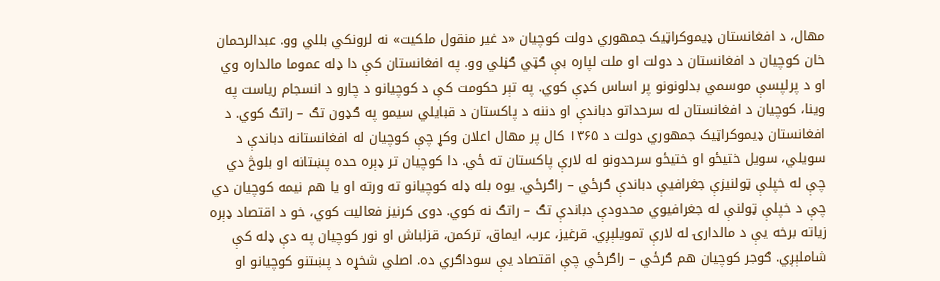مهال، د افغانستان ډيموکراټيک جمهوري دولت کوچيان «د غير منقول ملکيت» نه لرونکي بللي وو. عبدالرحمان خان کوچيان د افغانستان د دولت او ملت لپاره بې ګټي ګڼلي وو. په افغانستان کې دا ډله عموما مالداره وي او د پرلپسې موسمي بدلونونو پر اساس کډې کوي. په تېر حکومت کې د کوچيانو د چارو د انسجام رياست په وينا، کوچيان د افغانستان له سرحداتو دباندې او دننه د پاکستان د قبايلي سيمو په ګډون تګ – راتګ کوي. د افغانستان ډيموکراټيک جمهوري دولت د ۱۳۶۵ کال پر مهال اعلان وکړ چې کوچيان له افغانستانه دباندې د سويلي، سويل ختيځو او ختيځو سرحدونو له لارې پاکستان ته ځي. دا کوچيان تر ډېره حده پښتانه او بلوڅ دي چې له خپلې ټولنيزې جغرافيې دباندې ګرځي – راګرځي. يوه بله ډله کوچيانو ته ورته او يا هم نيمه کوچيان دي چې د خپلې ټولنې له جغرافيوي محدودې دباندې تګ – راتګ نه کوي. دوی کرنيز فعاليت کوي، خو د اقتصاد ډېره زياته برخه يې د مالدارۍ له لارې تمويلېږي. قرغيز، عرب، ايماق، ترکمن، قزلباش او نور کوچيان په دې ډله کې شاملېږي. ګوجر کوچيان هم ګرځي – راګرځي چې اقتصاد يې سوداګري ده. اصلي شخړه د پښتنو کوچيانو او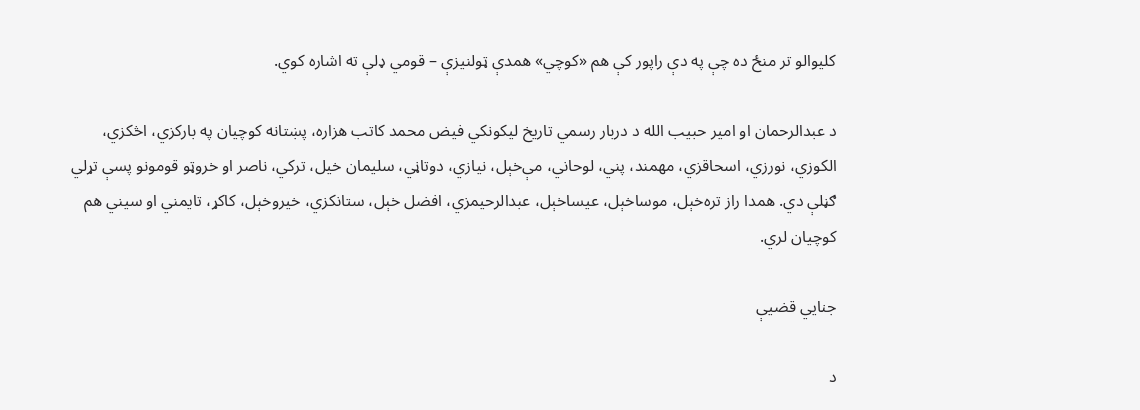کليوالو تر منځ ده چې په دې راپور کې هم «کوچي» همدې ټولنيزې – قومي ډلې ته اشاره کوي.

د عبدالرحمان او امير حبيب الله د دربار رسمي تاريخ ليکونکي فيض محمد کاتب هزاره، پښتانه کوچيان په بارکزي، اڅکزي، الکوزي، نورزي، اسحاقزي، مهمند، پني، لوحاني، مې‌خېل، نيازي، دوتاڼي، سليمان خيل، ترکي، ناصر او خروټو قومونو پسې تړلي ګڼلې دي. همدا راز تره‌خېل، موساخېل، عيساخېل، عبدالرحيمزي، افضل خېل، ستانکزي، خيروخېل، کاکړ، تايمني او سيني هم کوچيان لري.

جنايي قضيې

د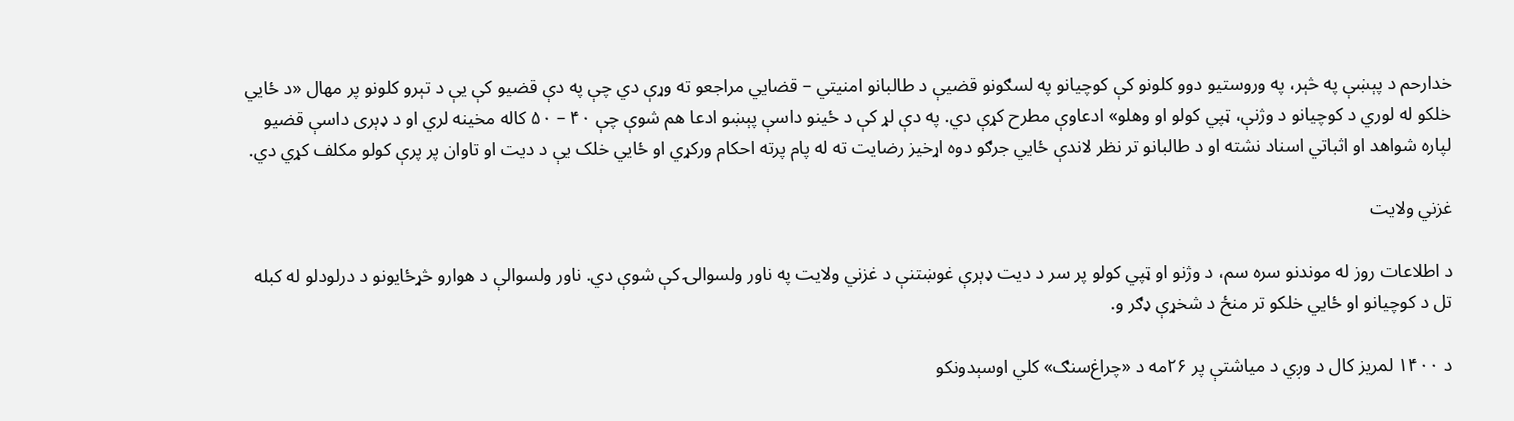خدارحم د پېښې په څېر، په وروستيو دوو کلونو کې کوچيانو په لسګونو قضيې د طالبانو امنيتي – قضايي مراجعو ته وړې دي چې په دې قضيو کې يې د تېرو کلونو پر مهال «د ځايي خلکو له لوري د کوچيانو د وژنې، ټپي کولو او وهلو» ادعاوې مطرح کړې دي. په دې لړ کې د ځينو داسې پېښو ادعا هم شوې چې ۴۰ – ۵۰ کاله مخينه لري او د ډېری داسې قضيو لپاره شواهد او اثباتي اسناد نشته او د طالبانو تر نظر لاندې ځايي جرګو دوه اړخيز رضايت ته له پام پرته احکام ورکړي او ځايي خلک يې د ديت او تاوان پر پرې کولو مکلف کړي دي.

غزني ولايت

د اطلاعات روز له موندنو سره سم، د وژنو او ټپي کولو پر سر د ديت ډېرې غوښتنې د غزني ولايت په ناور ولسوالۍ کې شوې دي. ناور ولسوالې د هوارو څړځايونو د درلودلو له کبله تل د کوچيانو او ځايي خلکو تر منځ د شخړې ډګر و.

د ۱۴۰۰ لمريز کال د وږي د مياشتې پر ۲۶مه د «چراغ‌سنګ» کلي اوسېدونکو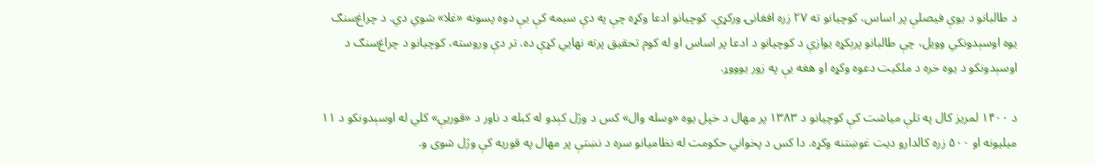د طالبانو د يوې فيصلې پر اساس، کوچيانو ته ۲۷ زره افغانۍ ورکړې. کوچيانو ادعا وکړه چې په دې سيمه کې يې دوه پسونه «غلا» شوي دي. د چراغ‌سنګ يوه اوسېدونکي وويل، چې طالبانو پرېکړه يوازې د کوچيانو د ادعا پر اساس او له کوم تحقیق پرته نهايي کړې ده. تر دې وروسته، کوچيانو د چراغ‌سنګ د اوسېدونکو د يوه خره د ملکيت دعوه وکړه او هغه يې په زور يوووړ.

د ۱۴۰۰ لمريز کال په تلې مياشت کې کوچيانو د ۱۳۸۳ پر مهال د خپل يوه «وسله وال» کس د وژل کېدو له کبله د ناور د «قوريې» کلي له اوسېدونکو د ۱۱ ميليونه او ۵۰۰ زره کالدارو ديت غوښتنه وکړه. دا کس د پخواني حکومت له نظاميانو سره د نښتې پر مهال په قوريه کې وژل شوی و.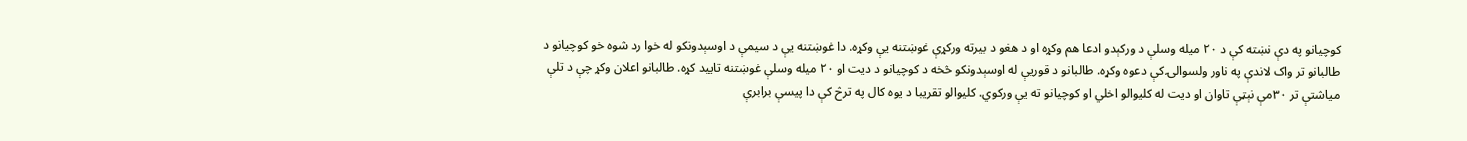کوچيانو په دې نښته کې د ۲۰ ميله وسلې د ورکېدو ادعا هم وکړه او د هغو د بيرته ورکړې غوښتنه يې وکړه. دا غوښتنه يې د سيمې د اوسېدونکو له خوا رد شوه خو کوچيانو د طالبانو تر واک لاندې په ناور ولسوالۍ کې دعوه وکړه. طالبانو د قوريې له اوسېدونکو څخه د کوچيانو د ديت او ۲۰ ميله وسلې غوښتنه تاييد کړه. طالبانو اعلان وکړ چې د تلې مياشتې تر ۳۰مې نېټې تاوان او ديت له کليوالو اخلي او کوچيانو ته يې ورکوي. کليوالو تقريبا د يوه کال په ترڅ کې دا پيسې برابرې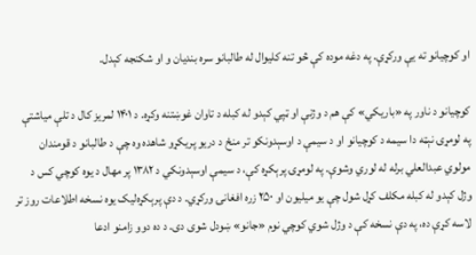او کوچيانو ته يې ورکړې. په دغه موده کې څو تنه کليوال له طالبانو سره بنديان و او شکنجه کېدل.

کوچيانو د ناور په «باريکي» کې هم د وژنې او ټپي کېدو له کبله د تاوان غوښتنه وکړه. د ۱۴۰۱ لمريز کال د تلې مياشتې په لومړۍ نېټه دا سيمه د کوچيانو او د سيمې د اوسېدونکو تر منځ د دریو پریکړو شاهده وه چې د طالبانو د قومندان مولوي عبدالعلي برله له لوري وشوې. په لومړۍ پرېکړه کې، د سيمې اوسېدونکي د ۱۳۸۲ پر مهال د يوه کوچي کس د وژل کېدو له کبله مکلف کړل شول چې يو ميليون او ۲۵۰ زره افغانۍ ورکړي. د دې پرېکړه‌ليک يوه نسخه اطلاعات روز تر لاسه کړې ده، په دې نسخه کې د وژل شوي کوچي نوم «جانو» ښودل شوی دی. د ده دوو زامنو ادعا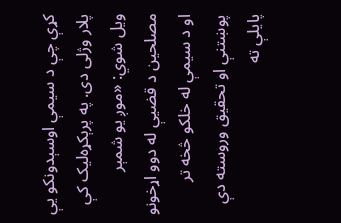کړې چې د سيمې اوسېدونکو يې پلار وژلی دی. په پرېکړه‌ليک کې ويل شوي: «موږ يو شمېر مصلحين د قضيې له دوو اړخونو او د سیمې له خلکو څخه تر پوښتنې او تحقيق وروسته دې پايلې ته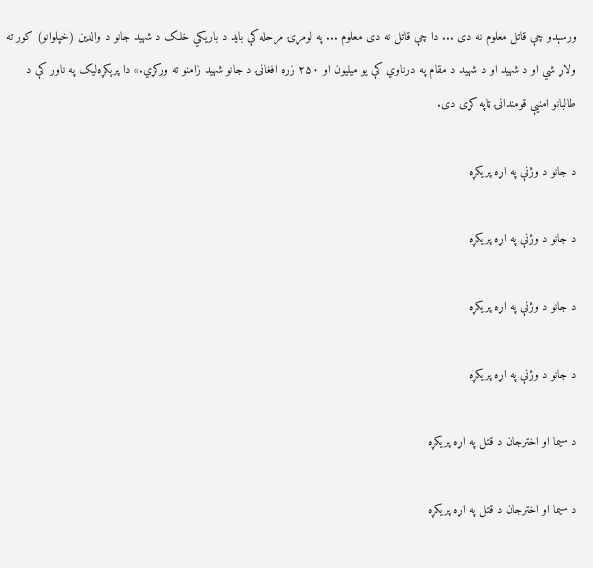ورسېدو چې قاتل معلوم نه دی ... دا چې قاتل نه دی معلوم ... په لومړۍ مرحله کې بايد د باريکي خلک د شهيد جانو د والدين (خپلوانو) کور ته ولاړ شي او د شهيد او د شهيد د مقام په درناوي کې يو ميليون او ۲۵۰ زره افغانۍ د جانو شهيد زامنو ته ورکړي.» دا پرېکړه‌ليک په ناور کې د طالبانو امنيې قومندانۍ ټاپه کړی دی.

د جانو د وژنې په اړه پریکړه

د جانو د وژنې په اړه پریکړه

د جانو د وژنې په اړه پریکړه

د جانو د وژنې په اړه پریکړه

د سیما او اخترجان د قتل په اړه پریکړه

د سیما او اخترجان د قتل په اړه پریکړه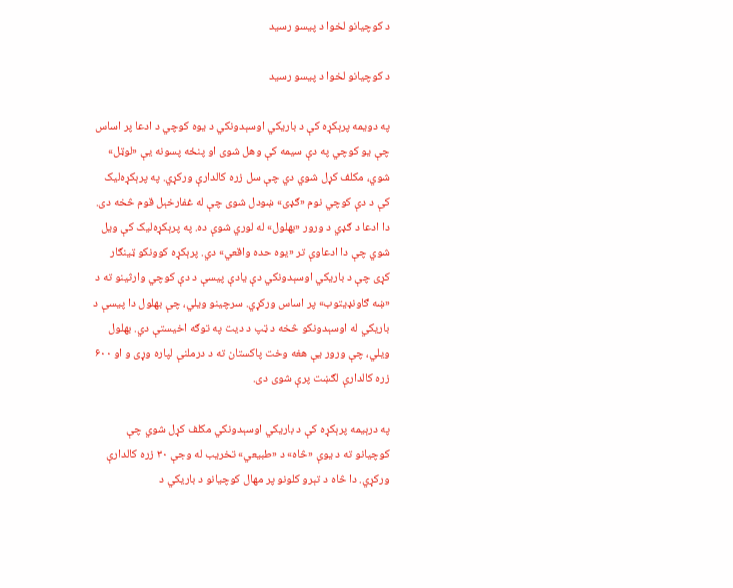د کوچیانو لخوا د پیسو رسید

د کوچیانو لخوا د پیسو رسید

په دویمه پرېکړه کې د باريکي اوسېدونکي د يوه کوچي د ادعا پر اساس چې يو کوچي په دې سيمه کې وهل شوی او پنځه پسونه يې «لوټل» شوي، مکلف کړل شوي دي چې سل زره کالدارې ورکړي. په پرېکړه‌‌ليک کې د دې کوچي نوم «ګډی» ښودل شوی چې له غفارخېل قوم څخه دی. دا ادعا د ګډي د ورور «بهلول» له لوري شوې ده. په پرېکړه‌ليک کې ويل شوي چې دا ادعاوې تر «يوه حده واقعي» دي. پرېکړه کوونکو ټينګار کړی چې د باريکي اوسېدونکي دې يادې پیسې د دې کوچي وارثينو ته د «ښه ګاونډيتوب» پر اساس ورکړي. سرچينو ويلي، چې بهلول دا پيسې د باريکي له اوسېدونکو څخه د ټپ د ديت په توګه اخيستې دي. بهلول ويلي، چې ورور يې هغه وخت پاکستان ته د درملنې لپاره وړی و او ۶۰۰ زره کالدارې لګښت پرې شوی دی.

په درېيمه پرېکړه کې د باريکي اوسېدونکي مکلف کړل شوي چې کوچيانو ته د يوې «څاه» د «طبيعي» تخريب له وجې ۳۰ زره کالدارې ورکړي. دا څاه د تېرو کلونو پر مهال کوچيانو د باريکي د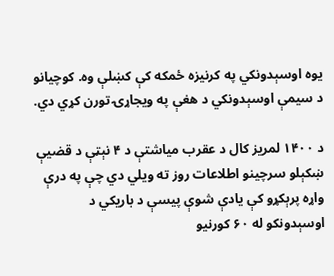يوه اوسېدونکي په کرنيزه ځمکه کې کښلې وه. کوچيانو د سيمې اوسېدونکي د هغې په ويجاړۍ تورن کړي دي.

د ۱۴۰۰ لمريز کال د عقرب مياشتې د ۴ نېټې د قضيې ښکېلو سرچينو اطلاعات روز ته ويلي دي چې په درې واړه پرېکړو کې يادې شوې پيسې د باريکي د اوسېدونکو له ۶۰ کورنيو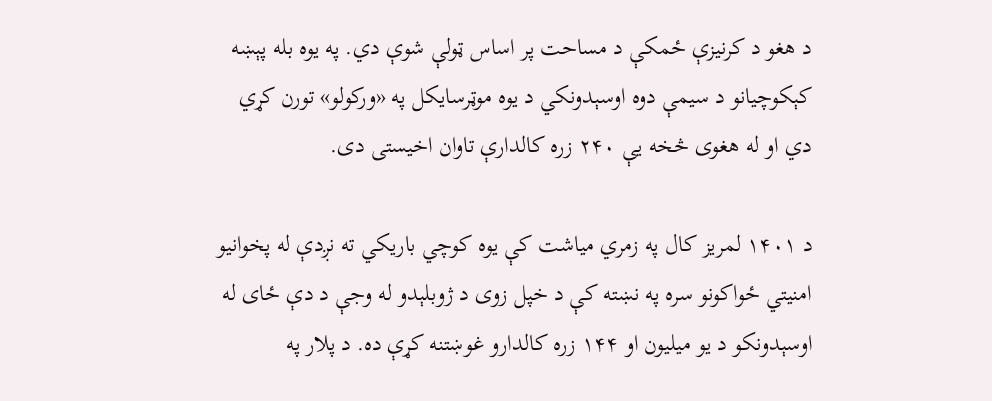د هغو د کرنيزې ځمکې د مساحت پر اساس ټولې شوې دي. په يوه بله پېښه کېکوچيانو د سيمې دوه اوسېدونکي د يوه موټرسايکل په «ورکولو» تورن کړي دي او له هغوی څخه يې ۲۴۰ زره کالدارې تاوان اخيستی دی.

د ۱۴۰۱ لمريز کال په زمري مياشت کې يوه کوچي باريکي ته نږدې له پخوانيو امنيتي ځواکونو سره په نښته کې د خپل زوی د ژوبلېدو له وجې د دې ځای له اوسېدونکو د يو ميليون او ۱۴۴ زره کالدارو غوښتنه کړې ده. د پلار په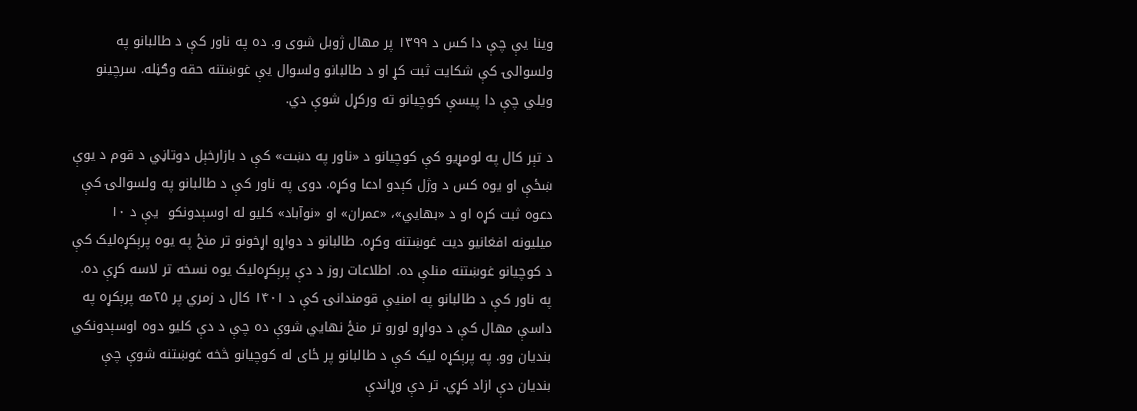وينا يې چې دا کس د ۱۳۹۹ پر مهال ژوبل شوی و. ده په ناور کې د طالبانو په ولسوالۍ کې شکايت ثبت کړ او د طالبانو ولسوال يې غوښتنه حقه وګڼله. سرچينو ويلي چې دا پيسې کوچيانو ته ورکړل شوې دي.

د تېر کال په لومړيو کې کوچيانو د «ناور په دښت» کې د بازارخېل دوتاڼي د قوم د يوې ښځې او يوه کس د وژل کېدو ادعا وکړه. دوی په ناور کې د طالبانو په ولسوالۍ کې دعوه ثبت کړه او د «بهايي»، «عمران» او «نوآباد» کليو له اوسېدونکو  يې د ۱۰ ميليونه افغانيو ديت غوښتنه وکړه. طالبانو د دواړو اړخونو تر منځ په يوه پرېکړه‌ليک کې د کوچيانو غوښتنه منلې ده. اطلاعات روز د دې پرېکړه‌ليک يوه نسخه تر لاسه کړې ده. په ناور کې د طالبانو په امنيې قومندانۍ کې د ۱۴۰۱ کال د زمري پر ۲۵مه پرېکړه په داسې مهال کې د دواړو لورو تر منځ نهايي شوې ده چې د دې کليو دوه اوسېدونکي بنديان وو. په پرېکړه ليک کې د طالبانو پر ځای له کوچيانو څخه غوښتنه شوې چې بنديان دې ازاد کړي. تر دې وړاندې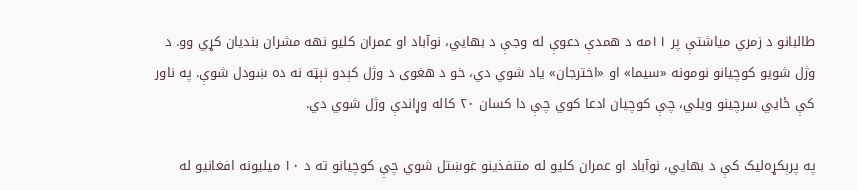طالبانو د زمري مياشتې پر ۱۱مه د همدې دعوې له وجې د بهايي، نوآباد او عمران کليو نهه مشران بنديان کړي وو. د وژل شويو کوچيانو نومونه «سيما» او «اخترجان» ياد شوي دي، خو د هغوی د وژل کېدو نېټه نه ده ښودل شوې. په ناور کې ځايي سرچينو ويلي، چې کوچيان ادعا کوي چې دا کسان ۲۰ کاله وړاندې وژل شوي دي.

په پرېکړه‌ليک کې د بهايي، نوآباد او عمران کليو له متنفذينو غوښتل شوي چې کوچيانو ته د ۱۰ ميليونه افغانيو له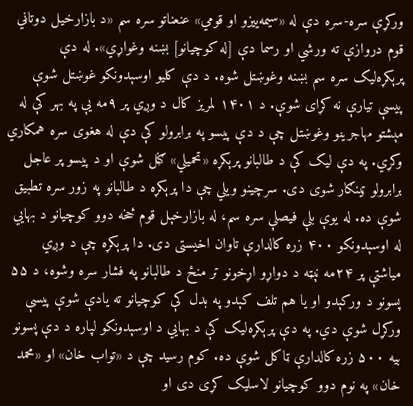ورکړې سره-سره دې له «سيمه‌ييزو او قومي» عنعناتو سره سم «د بازارخيل دوتاڼي قوم دروازې ته ورشي او رسما دې [له کوچيانو] بښنه وغواړي». له دې پرېکړه‌ليک سره سم بښنه وغوښتل شوه. د دې کليو اوسېدونکو غوښتل شوې پيسې تيارې نه کړای شوې. د ۱۴۰۱ لمريز کال د وږي پر ۹مه يې په بهر کې له مېشتو مهاجرينو وغوښتل چې د دې پيسو په برابرولو کې دې له هغوی سره همکاري وکړي. په دې ليک کې د طالبانو پرېکړه «تحميلي» ګڼل شوې او د پيسو پر عاجل برابرولو ټينګار شوی دی. سرچينو ويلي چې دا پرېکړه د طالبانو په زور سره تطبيق شوې ده. له يوې بلې فيصلې سره سم، له بازارخېل قوم څخه دوو کوچيانو د بهايي له اوسېدونکو ۴۰۰ زره کالدارې تاوان اخيستی دی. دا پرېکړه چې د وږي مياشتې پر ۲۴مه نېټه د دواړو اړخونو تر منځ د طالبانو په فشار سره وشوه، د ۵۵ پسونو د ورکېدو او يا هم تلف کېدو په بدل کې کوچيانو ته يادې شوې پيسې ورکړل شوې دي. په دې پرېکړه‌ليک کې د بهايي د اوسېدونکو لپاره د دې پسونو بيه ۵۰۰ زره کالدارې ټاکل شوې ده. کوم رسيد چې د «تواب خان» او «محمد خان» په نوم دوو کوچيانو لاسليک کړی دی او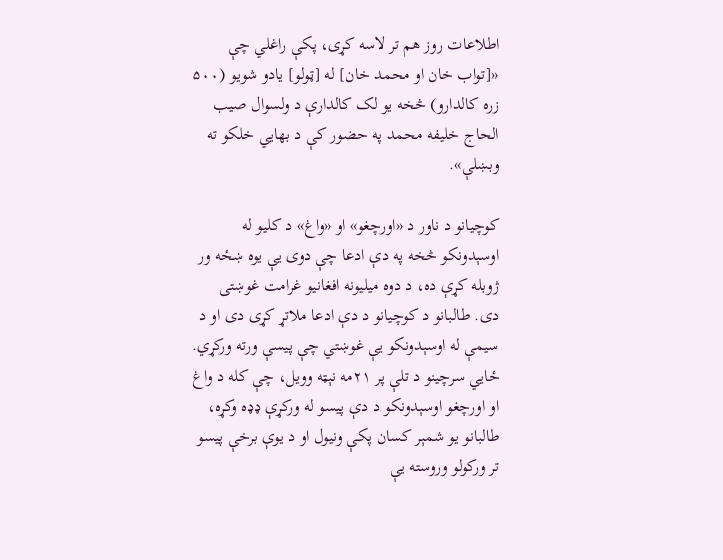اطلاعات روز هم تر لاسه کړی، پکې راغلي چې «[تواب خان او محمد خان] له [ټولو] يادو شويو (۵۰۰ زره کالدارو) څخه يو لک کالدارې د ولسوال صيب الحاج خليفه محمد په حضور کې د بهايي خلکو ته وبښلې».

کوچيانو د ناور د «اورچغو» او «واغ» د کليو له اوسېدونکو څخه په دې ادعا چې دوی يې يوه ښځه ور ژوبله کړې ده، د دوه ميليونه افغانيو غرامت غوښتی دی. طالبانو د کوچيانو د دې ادعا ملاتړ کړی دی او د سيمې له اوسېدونکو يې غوښتي چې پيسې ورته ورکړي. ځايي سرچينو د تلې پر ۲۱مه نېټه وويل، چې کله د واغ او اورچغو اوسېدونکو د دې پيسو له ورکړې ډډه وکړه، طالبانو يو شمېر کسان پکې ونيول او د يوې برخې پيسو تر ورکولو وروسته يې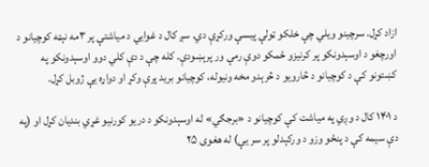ازاد کړل. سرچينو ويلي چې خلکو ټولې پيسې ورکړې دي. سږ کال د غوايي د مياشتې پر ۳مه نېټه کوچيانو د اورچغو د اوسېدونکو پر کرنيزو ځمکو دوې رمې ور پرېښودې. کله چې د دې کلي دوو اوسېدونکو په کښتونو کې د کوچيانو د څارویو د څرېدو مخه ونيوله، کوچيانو بريد پرې وکړ او دواړه يې ژوبل کړل.

د ۱۴۰۱ کال د وږي په مياشت کې کوچيانو د «برجګي» له اوسېدونکو د دریو کورنيو غړي بنديان کړل او (په دې سيمه کې د پنځو وزو د ورکېدلو پر سر يې) له هغوی ۲۵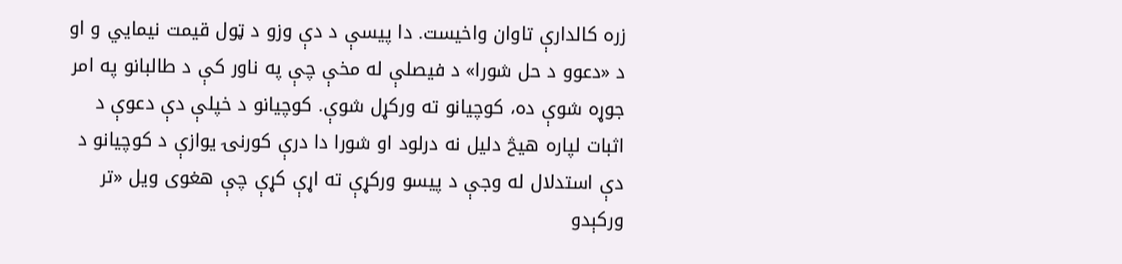زره کالدارې تاوان واخيست. دا پيسې د دې وزو د ټول قيمت نيمايي و او د «دعوو د حل شورا» د فيصلې له مخې چې په ناور کې د طالبانو په امر جوړه شوې ده، کوچيانو ته ورکړل شوې. کوچيانو د خپلې دې دعوې د اثبات لپاره هيڅ دليل نه درلود او شورا دا درې کورنۍ يوازې د کوچيانو د دې استدلال له وجې د پيسو ورکړې ته اړې کړې چې هغوی ويل «تر ورکېدو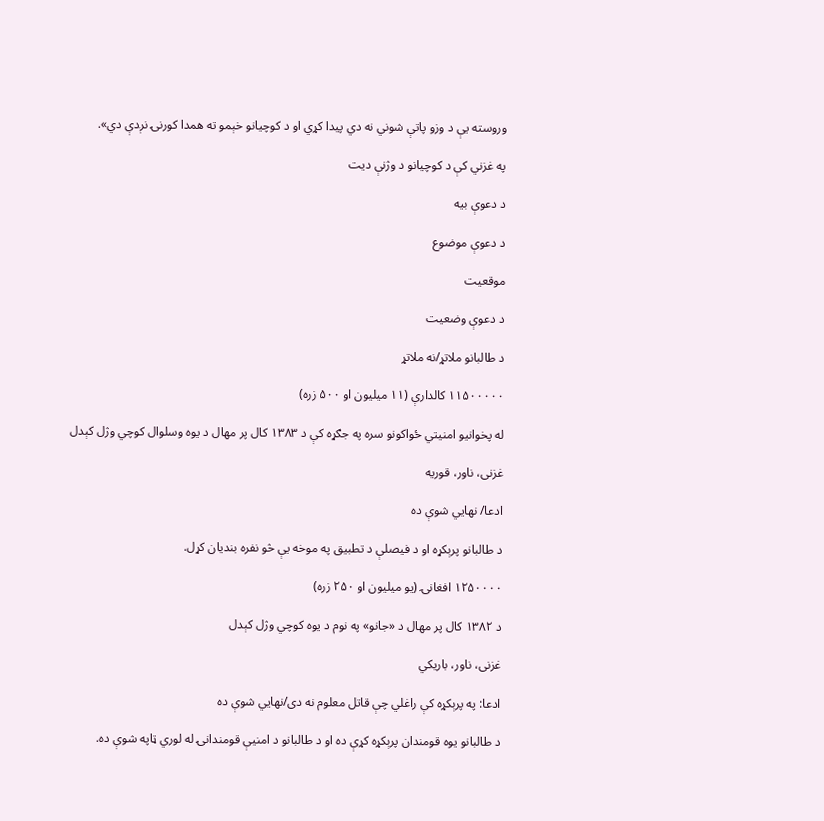وروسته يې د وزو پاتې شوني نه دي پيدا کړي او د کوچيانو خېمو ته همدا کورنۍ نږدې دي».

په غزني کې د کوچيانو د وژنې ديت

د دعوې بيه

د دعوې موضوع

موقعیت

د دعوې وضعيت

د طالبانو ملاتړ/نه ملاتړ

۱۱۵۰۰۰۰۰ کالدارې (۱۱ ميليون او ۵۰۰ زره)

له پخوانيو امنيتي ځواکونو سره په جګړه کې د ۱۳۸۳ کال پر مهال د یوه وسلوال کوچي وژل کېدل

غزنی، ناور، قوريه

ادعا/ نهايي شوې ده

د طالبانو پرېکړه او د فيصلې د تطبيق په موخه يې څو نفره بنديان کړل.

۱۲۵۰۰۰۰ افغانۍ (يو ميليون او ۲۵۰ زره)

د ۱۳۸۲ کال پر مهال د «جانو» په نوم د يوه کوچي وژل کېدل

غزنی، ناور، باريکي

ادعا: په پرېکړه کې راغلي چې قاتل معلوم نه دی/نهايي شوې ده

د طالبانو يوه قومندان پرېکړه کړې ده او د طالبانو د امنيې قومندانۍ له لوري ټاپه شوې ده.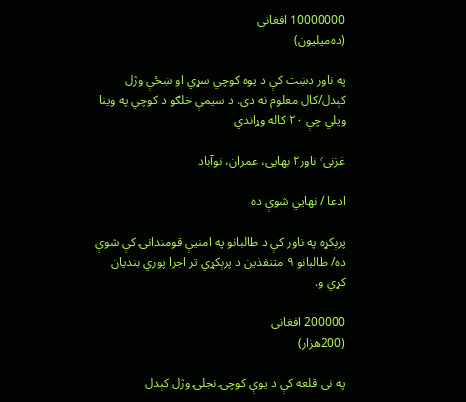10000000 افغانی
(ده‌میلیون)

په ناور دښت کې د يوه کوچي سړي او ښځې وژل کېدل/کال معلوم نه دی. د سيمې خلګو د کوچي په وينا ويلي چې ۲۰ کاله وړاندي

غزنی٬ ناور۲ بهایی، عمران، نوآباد

ادعا / نهايي شوې ده

پرېکړه په ناور کې د طالبانو په امنيې قومندانۍ کې شوې ده/ طالبانو ۹ متنفذين د پرېکړي تر اجرا پوري بنديان کړي و.

200000 افغانی
(200هزار)

په نی قلعه کې د يوې کوچۍ نجلۍ وژل کېدل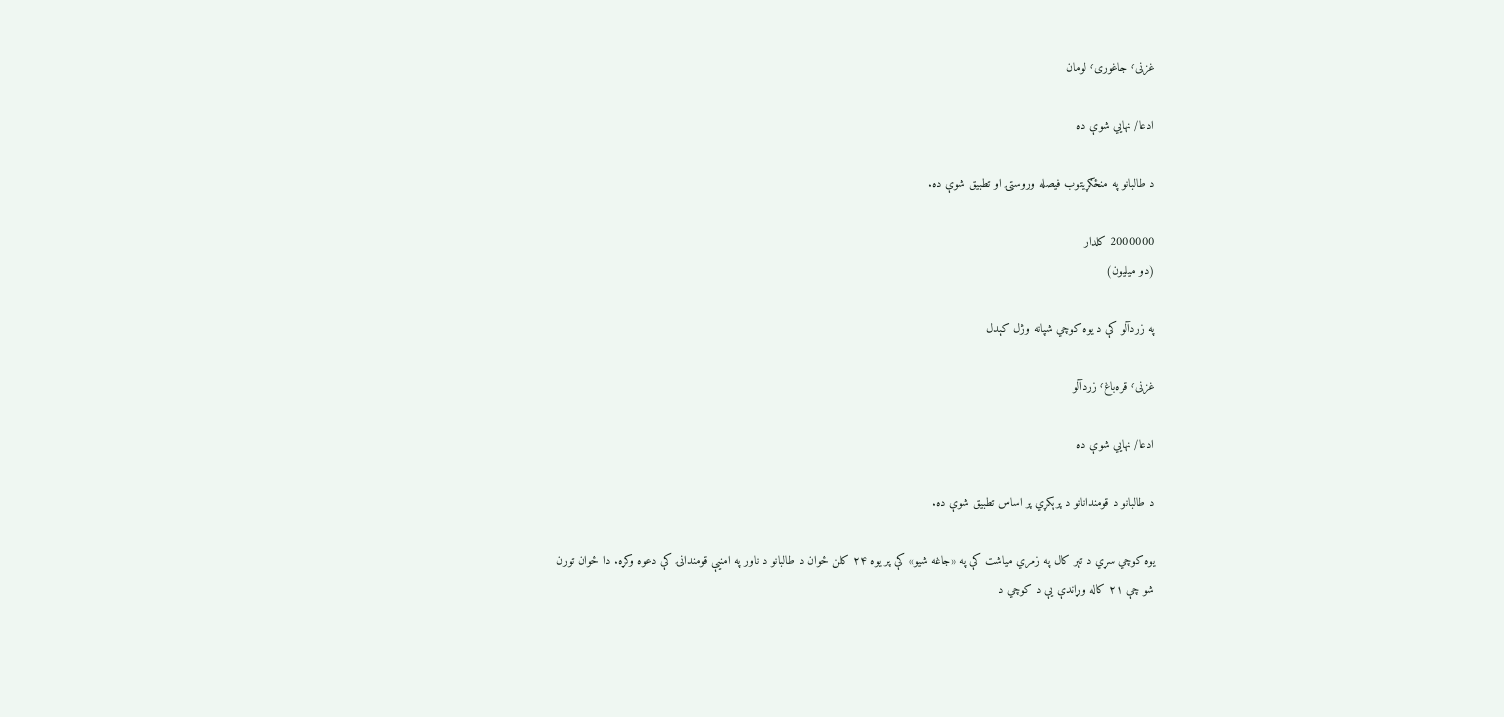غزنی٬ جاغوری٬ لومان

ادعا/ نهايي شوې ده

د طالبانو په منځګړيتوب فيصله وروستۍ او تطبيق شوې ده.

2000000 کلدار
(دو میلیون)

په زردآلو کې د يوه کوچي شپانه وژل کېدل

غزنی٬ قره‌باغ٬ زردآلو

ادعا/ نهايي شوې ده

د طالبانو د قومندانانو د پرېکړي پر اساس تطبيق شوې ده.

يوه کوچي سړي د تېر کال په زمري مياشت کې په «جاغه شيو» کې پر يوه ۲۴ کلن ځوان د طالبانو د ناور په امنيې قومندانۍ کې دعوه وکړه. دا ځوان تورن شو چې ۲۱ کاله وړاندې يې د کوچي د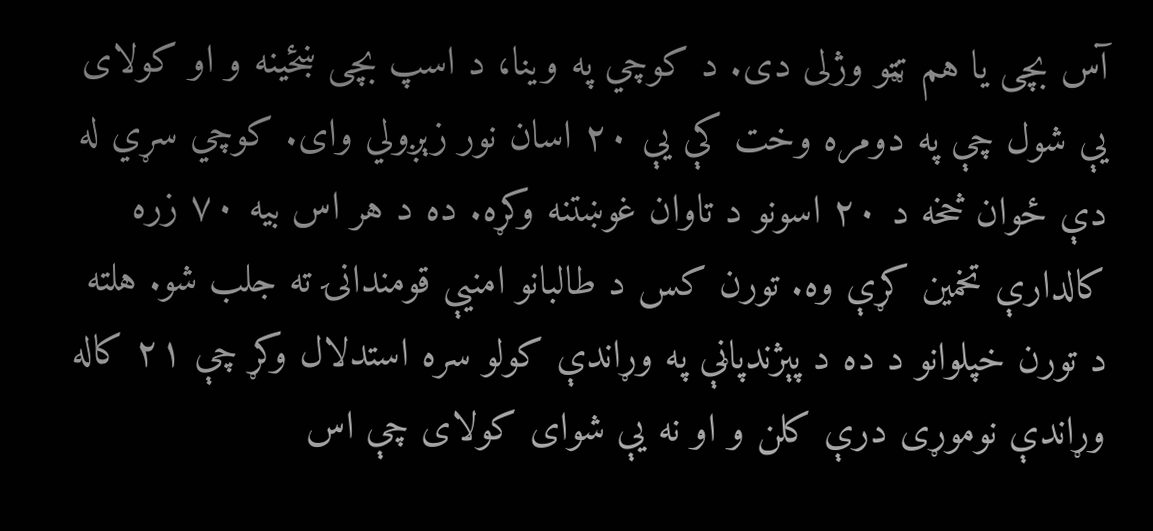آس بچی يا هم ټټو وژلی دی. د کوچي په وينا، د اسپ بچی ښځينه و او کولای يې شول چې په دومره وخت کې يې ۲۰ اسان نور زېږولي وای. کوچي سړي له دې ځوان څخه د ۲۰ اسونو د تاوان غوښتنه وکړه. ده د هر اس بيه ۷۰ زره کالدارې تخمين کړې وه. تورن کس د طالبانو امنيې قومندانۍ ته جلب شو. هلته د تورن خپلوانو د ده د پېژندپاڼې په وړاندې کولو سره استدلال وکړ چې ۲۱ کاله وړاندې نوموړی درې کلن و او نه يې شوای کولای چې اس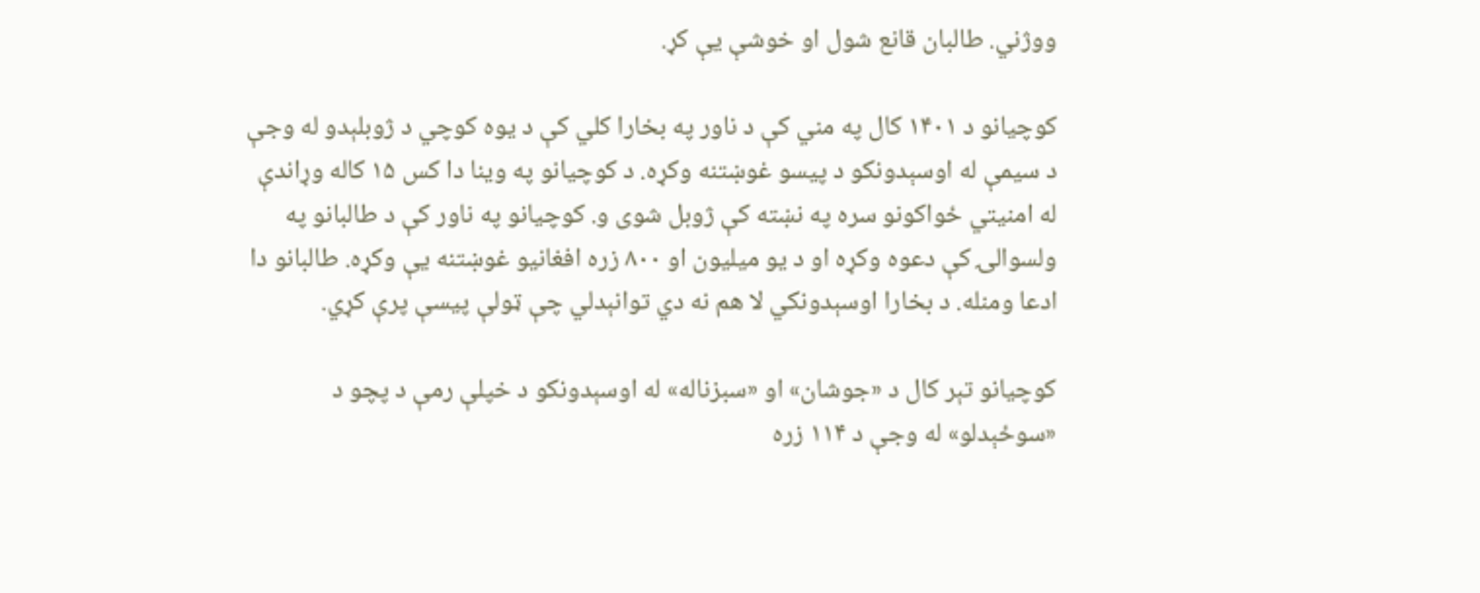ووژني. طالبان قانع شول او خوشې يې کړ.

کوچيانو د ۱۴۰۱ کال په مني کې د ناور په بخارا کلي کې د يوه کوچي د ژوبلېدو له وجې د سيمې له اوسېدونکو د پيسو غوښتنه وکړه. د کوچيانو په وينا دا کس ۱۵ کاله وړاندې له امنيتي ځواکونو سره په نښته کې ژوبل شوی و. کوچيانو په ناور کې د طالبانو په ولسوالۍ کې دعوه وکړه او د يو ميليون او ۸۰۰ زره افغانيو غوښتنه يې وکړه. طالبانو دا ادعا ومنله. د بخارا اوسېدونکي لا هم نه دي توانېدلي چې ټولې پیسې پرې کړي.

کوچيانو تېر کال د «جوشان» او «سبزناله» له اوسېدونکو د خپلې رمې د پچو د «سوځېدلو» له وجې د ۱۱۴ زره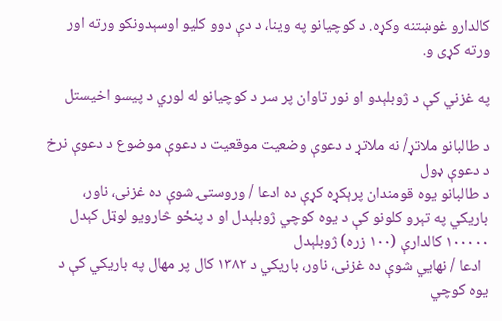کالدارو غوښتنه وکړه. د کوچيانو په وينا، د دې دوو کليو اوسېدونکو ورته اور ورته کړی و.

په غزني کې د ژوبلېدو او نور تاوان پر سر د کوچيانو له لوري د پيسو اخيستل

د طالبانو ملاتړ/ نه ملاتړ د دعوې وضعيت موقعيت د دعوې موضوع د دعوې نرخ د دعوې ډول
د طالبانو يوه قومندان پرېکړه کړې ده ادعا / وروستۍ شوې ده غزنی، ناور، باريکي په تېرو کلونو کې د يوه کوچي ژوبلېدل او د پنځو څارويو لوټل کېدل ۱۰۰۰۰۰ کالدارې (۱۰۰ زره) ژوبلېدل
  ادعا / نهايي شوې ده غزنی، ناور، باريکي د ۱۳۸۲ کال پر مهال په باريکي کې د يوه کوچي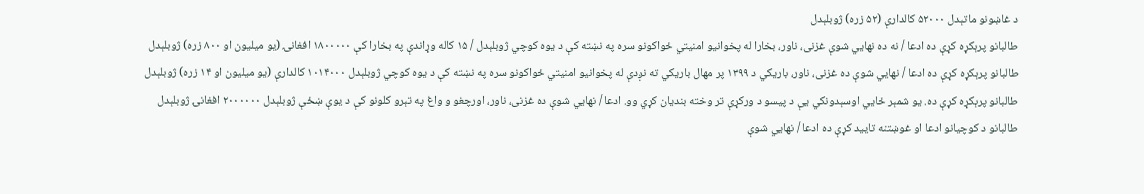د غاښونو ماتېدل ۵۲۰۰۰ کالدارې (۵۲ زره) ژوبلېدل
طالبانو پرېکړه کړې ده ادعا / نه ده نهايي شوې غزنی، ناور، بخارا له پخوانيو امنيتي ځواکونو سره په نښته کې د يوه کوچي ژوبلېدل / ۱۵ کاله وړاندې په بخارا کې ۱۸۰۰۰۰۰ افغانۍ (يو ميليون او ۸۰۰ زره) ژوبلېدل
طالبانو پرېکړه کړې ده ادعا / نهايي شوې ده غزنی، ناور، باريکي د ۱۳۹۹ پر مهال باريکي ته نږدې له پخوانيو امنيتي ځواکونو سره په نښته کې د يوه کوچي ژوبلېدل ۱۰۱۴۰۰۰ کالدارې (يو ميليون او ۱۴ زره) ژوبلېدل
طالبانو پرېکړه کړې ده. يو شمېر ځايي اوسېدونکي يې د پيسو د ورکړې تر وخته بنديان کړي وو. ادعا / نهايي شوې ده غزنی، ناور، اورچغو و واغ په تېرو کلونو کې د يوې ښځې ژوبلېدل ۲۰۰۰۰۰۰ افغانۍ ژوبلېدل
طالبانو د کوچيانو ادعا او غوښتنه تاييد کړې ده ادعا / نهايي شوې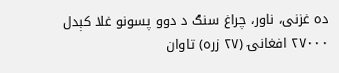ده غزنی، ناور، چراغ سنګ د دوو پسونو غلا کېدل ۲۷۰۰۰ افغانۍ (۲۷ زره) تاوان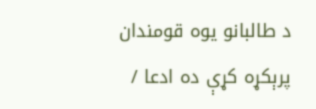د طالبانو يوه قومندان پرېکړه کړې ده ادعا /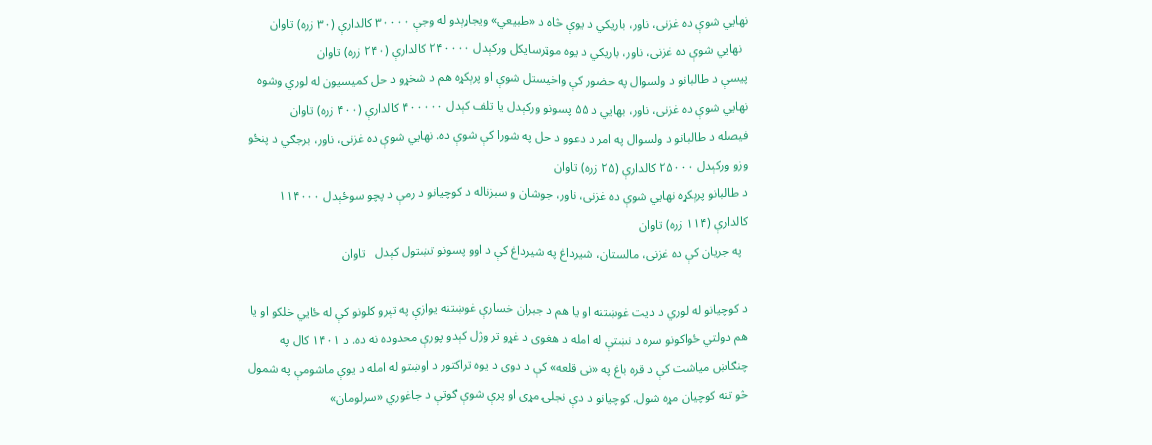نهايي شوې ده غزنی، ناور، باريکي د يوې څاه د «طبيعي» ويجاړېدو له وجې ۳۰۰۰۰ کالدارې (۳۰ زره) تاوان
  نهايي شوې ده غزنی، ناور، باريکي د يوه موټرسايکل ورکېدل ۲۴۰۰۰۰ کالدارې (۲۴۰ زره) تاوان
پيسې د طالبانو د ولسوال په حضور کې واخيستل شوې او پرېکړه هم د شخړو د حل کميسيون له لوري وشوه نهايي شوې ده غزنی، ناور، بهايي د ۵۵ پسونو ورکېدل يا تلف کېدل ۴۰۰۰۰۰ کالدارې (۴۰۰ زره) تاوان
فيصله د طالبانو د ولسوال په امر د دعوو د حل په شورا کې شوې ده. نهايي شوې ده غزنی، ناور، برجګي د پنځو وزو ورکېدل ۲۵۰۰۰ کالدارې (۲۵ زره) تاوان
د طالبانو پرېکړه نهايي شوې ده غزنی، ناور، جوشان و سبزناله د کوچيانو د رمې د پچو سوځېدل ۱۱۴۰۰۰ کالدارې (۱۱۴ زره) تاوان
  په جريان کې ده غزنی، مالستان، شيرداغ په شيرداغ کې د اوو پسونو تښتول کېدل   تاوان

د کوچيانو له لوري د ديت غوښتنه او يا هم د جبران خسارې غوښتنه یوازې په تېرو کلونو کې له ځايي خلکو او يا هم دولتي ځواکونو سره د نښتې له امله د هغوی د غړو تر وژل کېدو پورې محدوده نه ده. د ۱۴۰۱ کال په چنګاښ مياشت کې د قره باغ په «نی قلعه» کې د دوی د یوه تراکتور د اوښتو له امله د يوې ماشومې په شمول څو تنه کوچيان مړه شول. کوچيانو د دې نجلۍ مړی او پرې شوې ګوتې د جاغوري «سرلومان»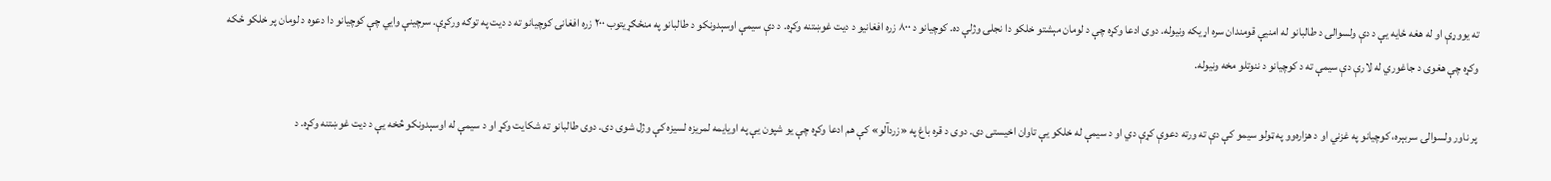ته یووړې او له هغه ځايه يې د دې ولسوالۍ د طالبانو له امنيې قومندان سره اړيکه ونيوله. دوی ادعا وکړه چې د لومان مېشتو خلکو دا نجلۍ وژلې ده. کوچيانو د ۸۰۰ زره افغانيو د ديت غوښتنه وکړه. د دې سيمې اوسېدونکو د طالبانو په منځګړيتوب ۲۰۰ زره افغانۍ کوچيانو ته د ديت په توګه ورکړې. سرچينې وايي چې کوچيانو دا دعوه د لومان پر خلکو ځکه وکړه چې هغوی د جاغوري له لارې دې سيمې ته د کوچيانو د ننوتلو مخه ونيوله.

پر ناور ولسوالۍ سربېره، کوچيانو په غزني او د هزاره‌وو په ټولو سيمو کې دې ته ورته دعوې کړې دي او د سيمې له خلکو يې تاوان اخيستی دی. دوی د قره باغ په «زردآلو» کې هم ادعا وکړه چې يو شپون يې په اويايمه لمريزه لسيزه کې وژل شوی دی. دوی طالبانو ته شکايت وکړ او د سيمې له اوسېدونکو څخه يې د ديت غوښتنه وکړه. د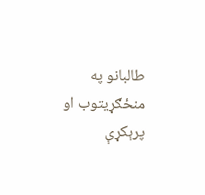طالبانو په منځګړيتوب او پرېکړې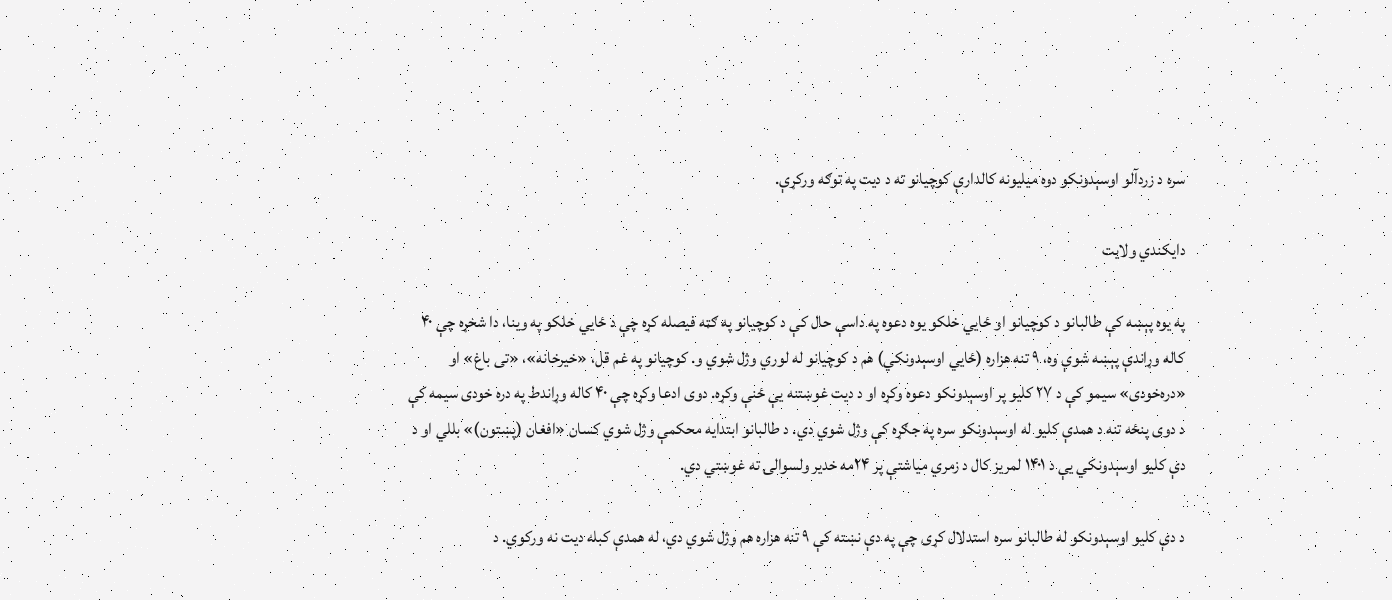سره د زردآلو اوسېدونکو دوه ميليونه کالدارې کوچيانو ته د ديت په توګه ورکړې.

دايکندي ولايت

په يوه پېښه کې طالبانو د کوچيانو او ځايي خلکو يوه دعوه په داسې حال کې د کوچيانو په ګټه فيصله کړه چې د ځايي خلکو په وينا، دا شخړه چې ۴۰ کاله وړاندې پېښه شوې وه، ۹ تنه هزاره (ځايي اوسېدونکي) هم د کوچيانو له لوري وژل شوي و. کوچيانو په غم قل، «خيرخانه»، «تی باغ» او «دره‌خودی» سيمو کې د ۲۷ کليو پر اوسېدونکو دعوه وکړه او د ديت غوښتنه يې ځنې وکړه. دوی ادعا وکړه چې ۴۰ کاله وړاندط په دره خودی سيمه کې د دوی پنځه تنه د همدې کليو له اوسېدونکو سره په جګړه کې وژل شوي دي. د طالبانو ابتدايه محکمې وژل شوي کسان «افغان (پښتون)» بللي او د دې کليو اوسېدونکي يې د ۱۴۰۱ لمريز کال د زمري مياشتې پر ۲۴مه خدير ولسوالۍ ته غوښتي دي.

د دې کليو اوسېدونکو له طالبانو سره استدلال کړی چې په دې نښته کې ۹ تنه هزاره هم وژل شوي دي، له همدې کبله ديت نه ورکوي. د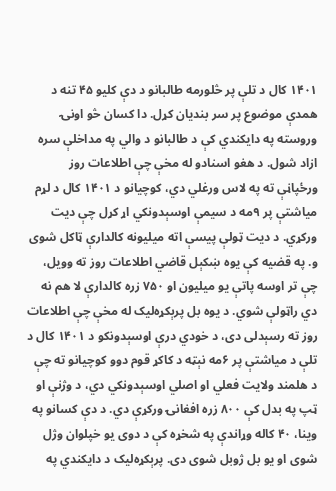۱۴۰۱ کال د تلې پر څلورمه طالبانو د دې کليو ۴۵ تنه د همدې موضوع پر سر بنديان کړل. دا کسان څو اونۍ وروسته په دايکندي کې د طالبانو د والي په مداخلې سره ازاد شول. د هغو اسنادو له مخې چې اطلاعات روز ورځپاڼې ته په لاس ورغلي دي، کوچيانو د ۱۴۰۱ کال د لړم مياشتې پر ۹مه د سيمې اوسېدونکي اړ کړل چې ديت ورکړي. د ديت ټولې پيسې اته ميليونه کالدارې ټاکل شوی و. په قضيه کې يوه ښکېل قاضي اطلاعات روز ته وويل، چې تر اوسه پاتې يو ميليون او ۷۵۰ زره کالدارې لا هم نه دي راټولې شوي. د يوه بل پرېکړه‌ليک له مخې چې اطلاعات روز ته رسېدلی دی، د خودي درې اوسېدونکو د ۱۴۰۱ کال د تلې د مياشتې پر ۶مه نېټه د کاکړ قوم دوو کوچيانو ته چې د هلمند ولايت فعلي او اصلي اوسېدونکي دي، د وژنې او ټپ په بدل کې ۸۰۰ زره افغانۍ ورکړې دي. د دې کسانو په وينا، ۴۰ کاله وړاندې په شخړه کې د دوی يو خپلوان وژل شوی او يو بل ژوبل شوی دی. پرېکړه‌ليک د دايکندي په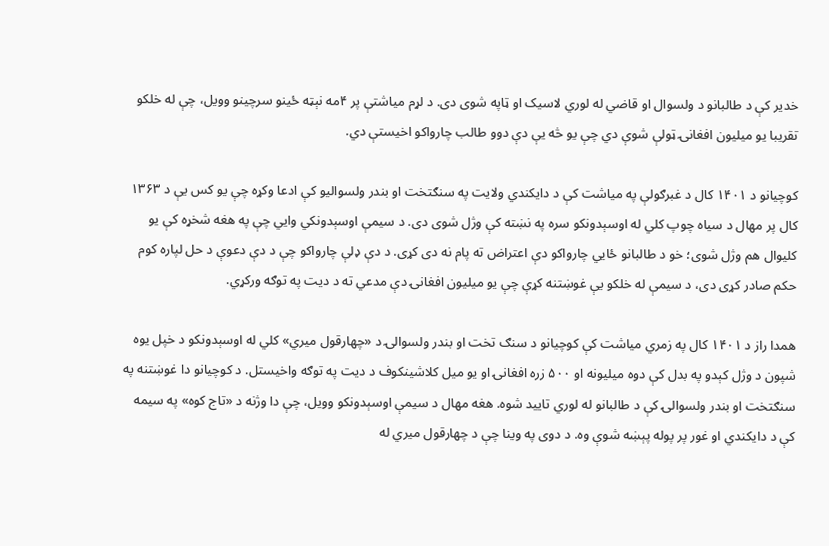خدير کې د طالبانو د ولسوال او قاضي له لوري لاسيک او ټاپه شوی دی. د لړم مياشتې پر ۴مه نېټه ځينو سرچينو وويل، چې له خلکو تقريبا يو ميليون افغانۍ ټولې شوې دي چې يو څه يې دې دوو طالب چارواکو اخيستې دي.

کوچيانو د ۱۴۰۱ کال د غبرګولې په مياشت کې د دايکندي ولايت په سنګتخت او بندر ولسواليو کې ادعا وکړه چې يو کس يې د ۱۳۶۳ کال پر مهال د سياه چوپ کلي له اوسېدونکو سره په نښته کې وژل شوی دی. د سيمې اوسېدونکي وايي چې په هغه شخړه کې يو کليوال هم وژل شوی؛ خو د طالبانو ځايي چارواکو دې اعتراض ته پام نه دی کړی. د دې ډلې چارواکو چې د دې دعوې د حل لپاره کوم حکم صادر کړی دی، د سيمې له خلکو يې غوښتنه کړې چې يو ميليون افغانۍ دې مدعي ته د ديت په توګه ورکړي.

همدا راز د ۱۴۰۱ کال په زمري مياشت کې کوچيانو د سنګ تخت او بندر ولسوالۍ د «چهارقول ميري» کلي له اوسېدونکو د خپل يوه شپون د وژل کېدو په بدل کې دوه ميليونه او ۵۰۰ زره افغانۍ او يو ميل کلاشینکوف د ديت په توګه واخيستل. د کوچيانو دا غوښتنه په سنګتخت او بندر ولسوالۍ کې د طالبانو له لوري تاييد شوه. هغه مهال د سيمې اوسېدونکو وويل، چې دا وژنه د «تاج کوه» په سيمه کې د دايکندي او غور پر پوله پېښه شوې وه. د دوی په وينا چې د چهارقول ميري له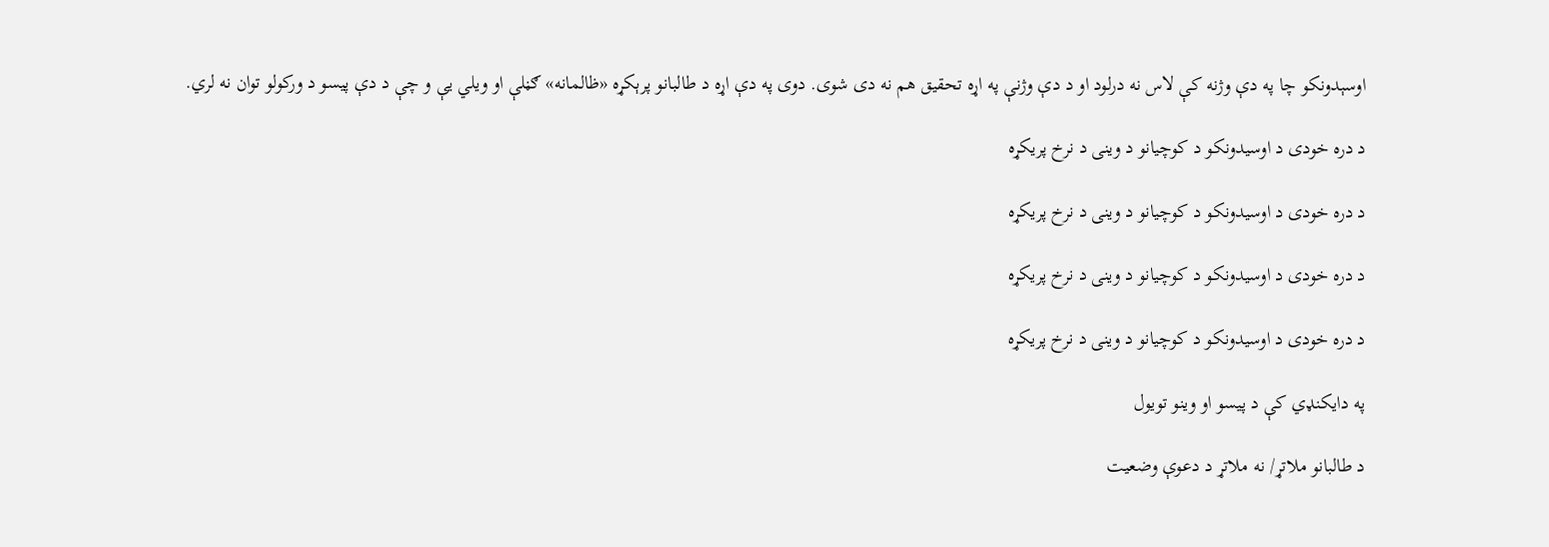اوسېدونکو چا په دې وژنه کې لاس نه درلود او د دې وژنې په اړه تحقيق هم نه دی شوی. دوی په دې اړه د طالبانو پرېکړه «ظالمانه» ګڼلې او ويلي يې و چې د دې پيسو د ورکولو توان نه لري.

د دره خودی د اوسیدونکو د کوچیانو د وینی د نرخ پریکړه

د دره خودی د اوسیدونکو د کوچیانو د وینی د نرخ پریکړه

د دره خودی د اوسیدونکو د کوچیانو د وینی د نرخ پریکړه

د دره خودی د اوسیدونکو د کوچیانو د وینی د نرخ پریکړه

په دايکنډي کې د پيسو او وينو تويول

د طالبانو ملاتړ/ نه ملاتړ د دعوې وضعيت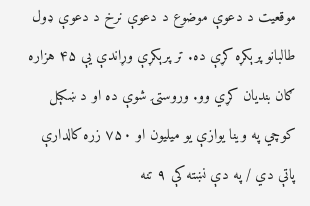موقعيت د دعوې موضوع د دعوې نرخ د دعوې ډول
طالبانو پرېکړه کړې ده. تر پرېکړې وړاندې يې ۴۵ هزاره ګان بنديان کړي وو. وروستۍ شوې ده او د ښکېل کوچي په وينا يوازې يو ميليون او ۷۵۰ زره کالدارې پاتې دي / په دې نښته کې ۹ تنه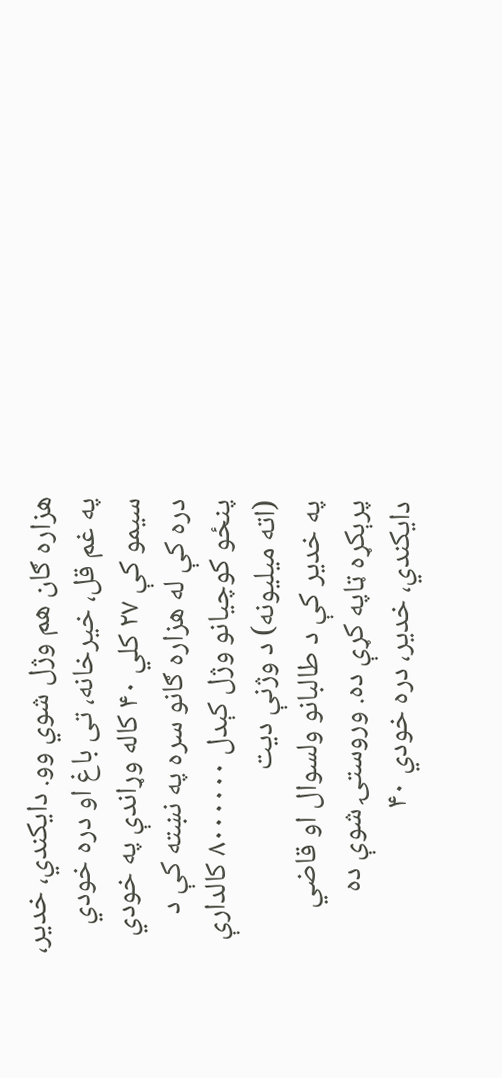هزاره ګان هم وژل شوي وو. دايکندي، خدير، په غم قل، خيرخانه، تی باغ او دره خودي سيمو کې ۲۷ کلي ۴۰ کاله وړاندې په خودي دره کې له هزاره ګانو سره په نښته کې د پنځو کوچيانو وژل کېدل ۸۰۰۰۰۰۰ کالدارې (اته ميليونه) د وژنې ديت
په خدير کې د طالبانو ولسوال او قاضي پرېکړه ټاپه کړې ده. وروستۍ شوې ده دايکندي، خدير، دره خودي ۴۰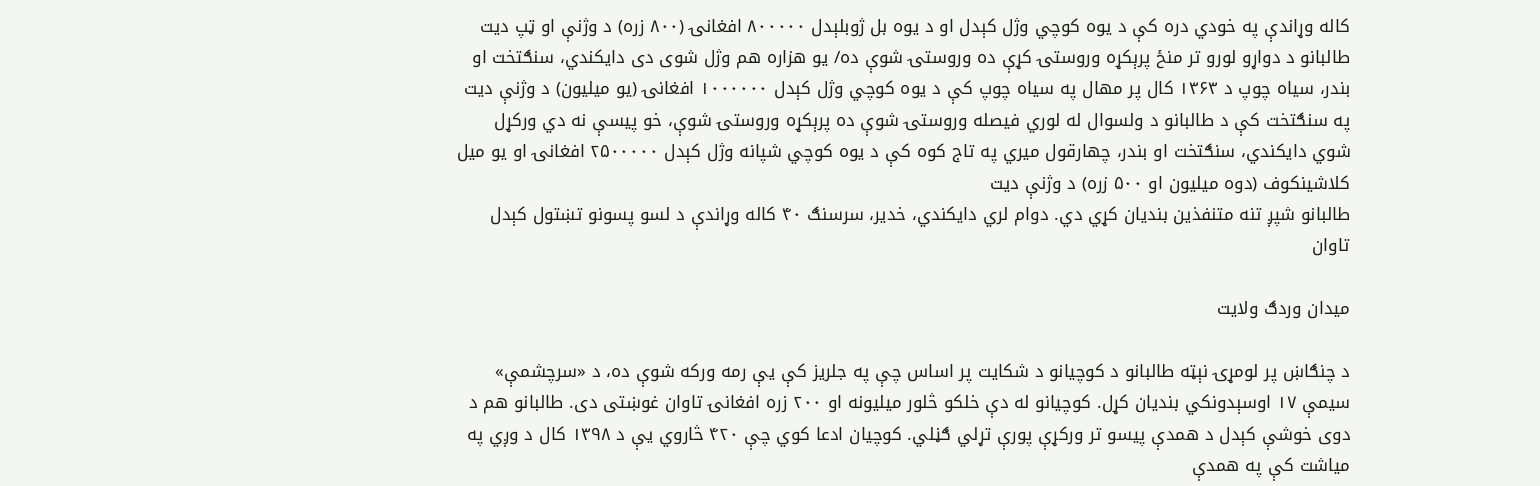کاله وړاندې په خودي دره کې د يوه کوچي وژل کېدل او د يوه بل ژوبلېدل ۸۰۰۰۰۰ افغانۍ (۸۰۰ زره) د وژنې او ټپ ديت
طالبانو د دواړو لورو تر منځ پرېکړه وروستۍ کړې ده وروستۍ شوې ده/ يو هزاره هم وژل شوی دی دايکندي، سنګتخت او بندر، سياه چوپ د ۱۳۶۳ کال پر مهال په سياه چوپ کې د يوه کوچي وژل کېدل ۱۰۰۰۰۰۰ افغانۍ (يو ميليون) د وژنې ديت
په سنګتخت کې د طالبانو د ولسوال له لوري فيصله وروستۍ شوې ده پرېکړه وروستۍ شوې، خو پيسې نه دي ورکړل شوي دايکندي، سنګتخت او بندر، چهارقول ميري په تاج کوه کې د يوه کوچي شپانه وژل کېدل ۲۵۰۰۰۰۰ افغانۍ او يو ميل کلاشينکوف (دوه ميليون او ۵۰۰ زره) د وژنې ديت
طالبانو شپږ تنه متنفذين بنديان کړي دي. دوام لري دايکندي، خدير، سرسنګ ۴۰ کاله وړاندې د لسو پسونو تښتول کېدل   تاوان

ميدان وردګ ولايت

د چنګاښ پر لومړۍ نېټه طالبانو د کوچيانو د شکايت پر اساس چې په جلريز کې يې رمه ورکه شوې ده، د «سرچشمې» سيمې ۱۷ اوسېدونکي بنديان کړل. کوچيانو له دې خلکو څلور ميليونه او ۲۰۰ زره افغانۍ تاوان غوښتی دی. طالبانو هم د دوی خوشې کېدل د همدې پيسو تر ورکړې پورې تړلي ګڼلي. کوچيان ادعا کوي چې ۴۲۰ څاروي يې د ۱۳۹۸ کال د وږي په مياشت کې په همدې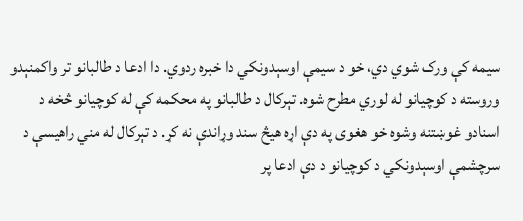سيمه کې ورک شوي دي، خو د سيمې اوسېدونکي دا خبره ردوي. دا ادعا د طالبانو تر واکمنېدو وروسته د کوچيانو له لوري مطرح شوه. تېرکال د طالبانو په محکمه کې له کوچيانو څخه د اسنادو غوښتنه وشوه خو هغوی په دې اړه هيڅ سند وړاندې نه کړ. د تېرکال له مني راهيسې د سرچشمې اوسېدونکي د کوچيانو د دې ادعا پر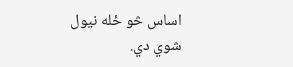اساس څو ځله نيول شوي دي.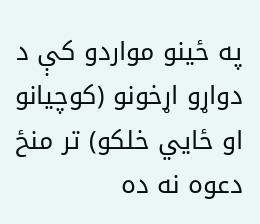په ځينو مواردو کې د دواړو اړخونو (کوچيانو او ځايي خلکو) تر منځ دعوه نه ده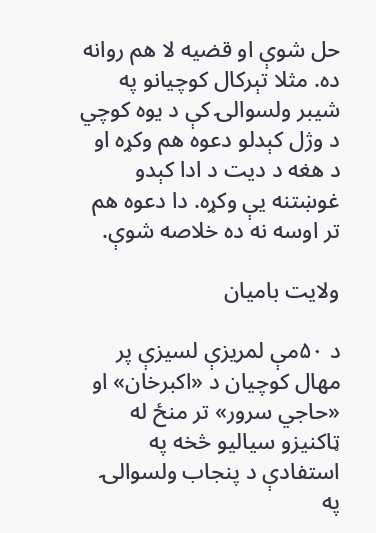حل شوې او قضيه لا هم روانه ده. مثلا تېرکال کوچيانو په شيبر ولسوالۍ کې د يوه کوچي د وژل کېدلو دعوه هم وکړه او د هغه د ديت د ادا کېدو غوښتنه يې وکړه. دا دعوه هم تر اوسه نه ده خلاصه شوې.

ولایت بامیان

د ۵۰مې لمريزې لسيزې پر مهال کوچيان د «اکبرخان» او «حاجي سرور» تر منځ له ټاکنيزو سياليو څخه په استفادې د پنجاب ولسوالۍ په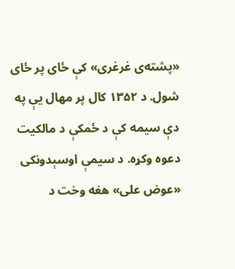«پشته‌ی غرغری» کې ځای پر ځای شول. د ۱۳۵۲ کال پر مهال يې په دې سيمه کې د ځمکې د مالکيت دعوه وکړه. د سيمې اوسېدونکی «عوض علی» هغه وخت د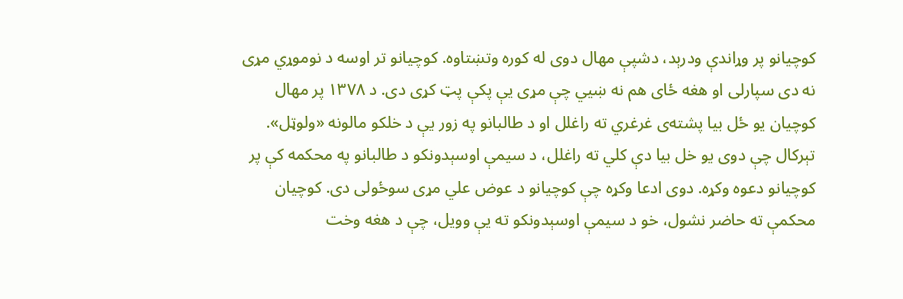کوچيانو پر وړاندې ودرېد، دشپې مهال دوی له کوره وتښتاوه. کوچيانو تر اوسه د نوموړي مړی نه دی سپارلی او هغه ځای هم نه ښيي چې مړی يې پکې پټ کړی دی. د ۱۳۷۸ پر مهال کوچيان يو ځل بيا پشته‌ی غرغري ته راغلل او د طالبانو په زور يې د خلکو مالونه «ولوټل». تېرکال چې دوی يو خل بيا دې کلي ته راغلل، د سيمې اوسېدونکو د طالبانو په محکمه کې پر کوچيانو دعوه وکړه. دوی ادعا وکړه چې کوچيانو د عوض علي مړی سوځولی دی. کوچيان محکمې ته حاضر نشول، خو د سيمې اوسېدونکو ته يې وويل، چې د هغه وخت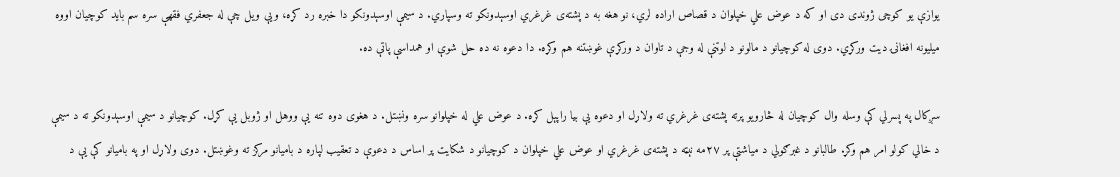يوازې يو کوچی ژوندی دی او که د عوض علي خپلوان د قصاص اراده لري، نو هغه به د پشته‌ی غرغري اوسېدونکو ته وسپاري. د سيمې اوسېدونکو دا خبره رد کړه، ويې ويل چې له جعفري فقهې سره سم بايد کوچيان اووه ميليونه افغانۍ ديت ورکړي. دوی له کوچيانو د مالونو د لوټنې له وجې د تاوان د ورکړې غوښتنه هم وکړه. دا دعوه نه ده حل شوې او همداسې پاتې ده.

سږکال په پسرلي کې وسله وال کوچيان له څارويو پرته پشته‌ی غرغري ته ولاړل او دعوه يې بيا راپېل کړه. د عوض علي له خپلوانو سره ونښتل. د هغوی دوه تنه يې ووهل او ژوبل يې کړل. کوچيانو د سيمې اوسېدونکو ته د سيمې د خالي کولو امر هم وکړ. طالبانو د غبرګولي د مياشتې پر ۲۷مه نېټه د پشته‌ی غرغري او عوض علي خپلوان د کوچيانو د شکايت پر اساس د دعوې د تعقيب لپاره د باميانو مرکز ته وغوښتل. دوی ولاړل او په باميانو کې يې د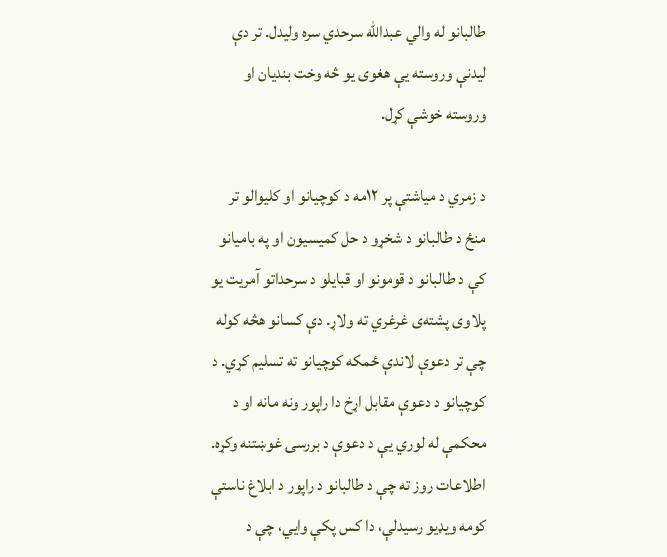طالبانو له والي عبدالله سرحدي سره وليدل. تر دې ليدنې وروسته يې هغوی يو څه وخت بنديان او وروسته خوشې کړل.

د زمري د مياشتې پر ۱۲مه د کوچيانو او کليوالو تر منځ د طالبانو د شخړو د حل کميسيون او په باميانو کې د طالبانو د قومونو او قبايلو د سرحداتو آمريت يو پلاوی پشته‌ی غرغري ته ولاړ. دې کسانو هڅه کوله چې تر دعوې لاندې ځمکه کوچيانو ته تسليم کړي. د کوچيانو د دعوې مقابل اړخ دا راپور ونه مانه او د محکمې له لوري يې د دعوې د بررسۍ غوښتنه وکړه. اطلاعات روز ته چې د طالبانو د راپور د ابلاغ ناستې کومه ويډيو رسيدلې، دا کس پکې وايي، چې د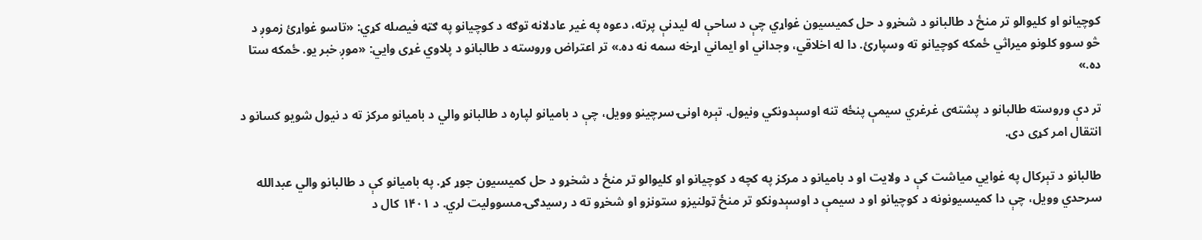کوچيانو او کليوالو تر منځ د طالبانو د شخړو د حل کميسيون غواړي چې د ساحې له ليدنې پرته، دعوه په غير عادلانه توګه د کوچيانو په ګټه فيصله کړي: «تاسو غواړئ زموږ د څو سوو کلونو میراثي ځمکه کوچيانو ته وسپارئ. دا له اخلاقي، وجداني او ايماني اړخه سمه نه ده.» تر اعتراض وروسته د طالبانو د پلاوي غړی وايي: «موږ خبر يو. ځمکه ستا ده.»

تر دې وروسته طالبانو د پشته‌ی غرغري سیمې پنځه تنه اوسېدونکي ونيول. تېره اونۍ سرچينو وويل، چې د باميانو لپاره د طالبانو والي د باميانو مرکز ته د نيول شويو کسانو د انتقال امر کړی دی.

طالبانو د تېرکال په غوايي مياشت کې د ولايت او د باميانو د مرکز په کچه د کوچيانو او کليوالو تر منځ د شخړو د حل کميسيون جوړ کړ. په باميانو کې د طالبانو والي عبدالله سرحدي وويل، چې دا کميسيونونه د کوچيانو او د سيمې د اوسېدونکو تر منځ ټولنيزو ستونزو او شخړو ته د رسيدګۍ مسووليت لري. د ۱۴۰۱ کال د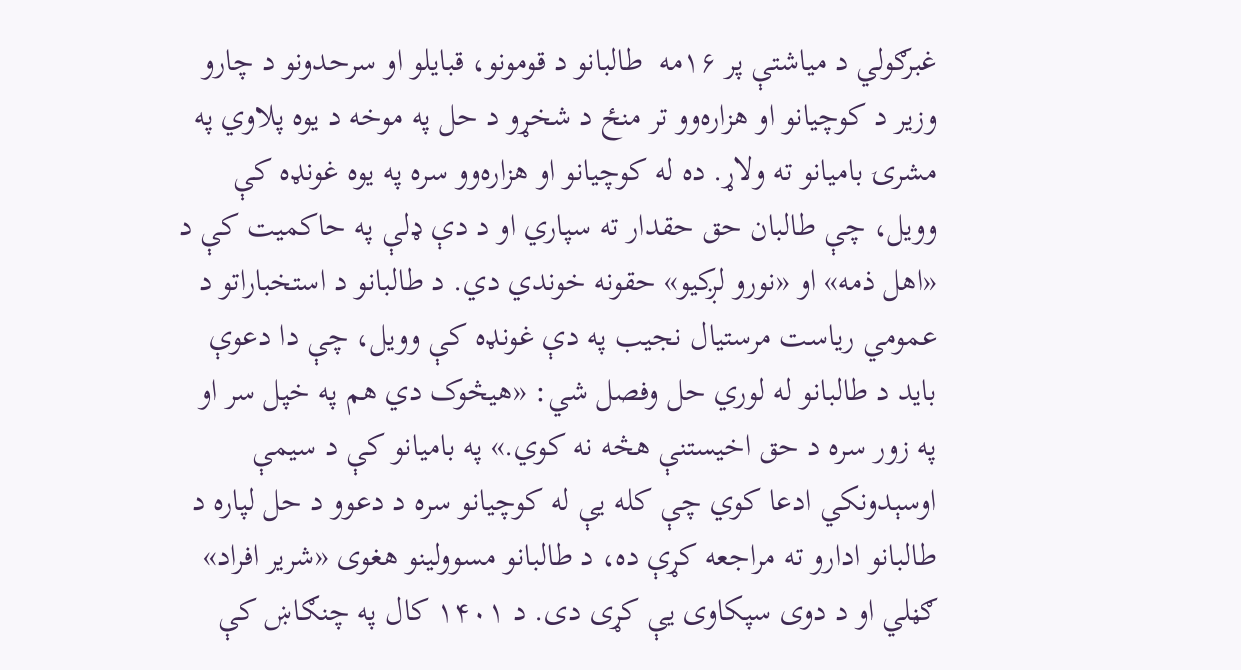غبرګولي د مياشتې پر ۱۶مه  طالبانو د قومونو، قبايلو او سرحدونو د چارو وزير د کوچيانو او هزاره‌وو تر منځ د شخړو د حل په موخه د يوه پلاوي په مشرۍ باميانو ته ولاړ. ده له کوچيانو او هزاره‌وو سره په يوه غونډه کې وويل، چې طالبان حق حقدار ته سپاري او د دې ډلې په حاکميت کې د «اهل ذمه» او «نورو لږکيو» حقونه خوندي دي. د طالبانو د استخباراتو د عمومي رياست مرستيال نجيب په دې غونډه کې وويل، چې دا دعوې بايد د طالبانو له لوري حل وفصل شي: «هيڅوک دي هم په خپل سر او په زور سره د حق اخيستنې هڅه نه کوي.» په باميانو کې د سیمې اوسېدونکي ادعا کوي چې کله يې له کوچيانو سره د دعوو د حل لپاره د طالبانو ادارو ته مراجعه کړې ده، د طالبانو مسوولينو هغوی «شرير افراد» ګڼلي او د دوی سپکاوی يې کړی دی. د ۱۴۰۱ کال په چنګاښ کې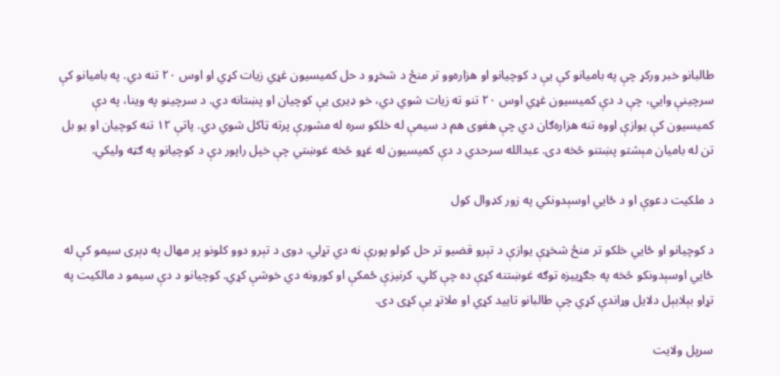طالبانو خبر ورکړ چې په باميانو کې يې د کوچيانو او هزاره‌وو تر منځ د شخړو د حل کميسيون غړي زيات کړي او اوس ۲۰ تنه دي. په باميانو کې سرچينې وايي، چې د دې کميسيون غړي اوس ۲۰ تنو ته زيات شوي دي، خو ډیری يې کوچيان او پښتانه دي. د سرچينو په وينا، په دې کميسيون کې يوازې اووه تنه هزاره‌ګان دي چې هغوی هم د سيمې له خلکو سره له مشورې پرته ټاکل شوي دي. پاتې ۱۲ تنه کوچيان او يو بل تن له باميان مېشتو پښتنو څخه دی. عبدالله سرحدي د دې کميسيون له غړو څخه غوښتي چې خپل راپور دې د کوچيانو په ګټه وليکي.

د ملکيت دعوې او د ځايي اوسېدونکي په زور کډوال کول

د کوچيانو او ځايي خلکو تر منځ شخړې يوازې د تېرو قضيو تر حل کولو پورې نه دي تړلي. دوی د تېرو دوو کلونو پر مهال په ډېری سيمو کې له ځايي اوسېدونکو څخه په جګړييزه توګه غوښتنه کړې ده چې کلي، کرنيزې ځمکې او کورونه دي خوشې کړي. کوچيانو د دې سيمو د مالکيت په تړاو بېلابېل دلايل وړاندې کړي چې طالبانو تاييد کړي او ملاتړ يې کړی دی.

سرپل ولایت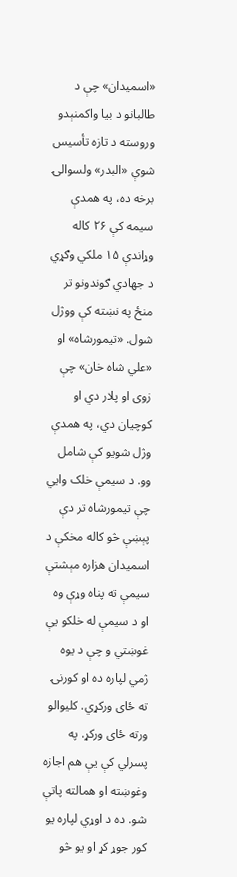«اسميدان» چې د طالبانو د بیا واکمنېدو وروسته د تازه تأسيس شوې «البدر» ولسوالۍ برخه ده، په همدې سیمه کې ۲۶ کاله وړاندې ۱۵ ملکي وګړي د جهادي ګوندونو تر منځ په نښته کې ووژل شول. «تيمورشاه» او «علي شاه خان» چې زوی او پلار دي او کوچيان دي، په همدې وژل شويو کې شامل وو. د سيمې خلک وايي چې تيمورشاه تر دې پېښې څو کاله مخکې د اسميدان هزاره مېشتې سيمې ته پناه وړې وه او د سيمې له خلکو يې غوښتي و چې د يوه ژمي لپاره ده او کورنۍ ته ځای ورکړي. کليوالو ورته ځای ورکړ. په پسرلي کې يې هم اجازه وغوښته او همالته پاتې شو. ده د اوړي لپاره يو کور جوړ کړ او يو څو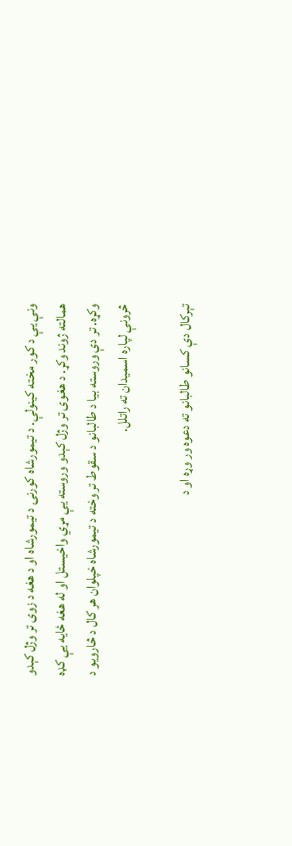ونې يې د کور مخته کینولې. د تيمورشاه کورنۍ د تيمورشاه او د هغه د زوی تر وژل کېدو همالته ژوند وکړ. د هغوی تر وژل کېدو وروسته يې مړي واخيستل او له هغه ځايه يې کډه وکړه. تر دې وروسته بيا د طالبانو د سقوط تر وخته د تيمورشاه خپلوان هر کال د څارويو د څرونې لپاره اسميدان ته راتلل.

تېرکال دې کسانو طالبانو ته دعوه ور وړه او د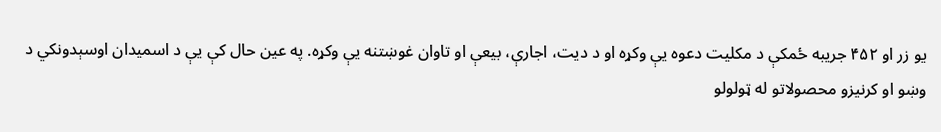يو زر او ۴۵۲ جريبه ځمکې د مکليت دعوه يې وکړه او د ديت، اجارې، بيعې او تاوان غوښتنه يې وکړه. په عين حال کې يې د اسميدان اوسېدونکي د وښو او کرنيزو محصولاتو له ټولولو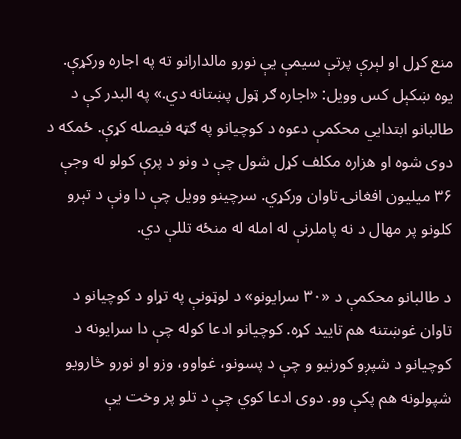منع کړل او لېرې پرتې سيمې يې نورو مالدارانو ته په اجاره ورکړې. يوه ښکېل کس وويل: «اجاره ګر ټول پښتانه دي.» په البدر کې د طالبانو ابتدايي محکمې دعوه د کوچيانو په ګټه فيصله کړې. ځمکه د دوی شوه او هزاره مکلف کړل شول چې د ونو د پرې کولو له وجې ۳۶ ميليون افغانۍ تاوان ورکړي. سرچينو وويل چې دا ونې د تېرو کلونو پر مهال د نه پاملرنې له امله له منځه تللې دي.

د طالبانو محکمې د «۳۰ سرايونو» د لوټونې په تړاو د کوچيانو د تاوان غوښتنه هم تاييد کړه. کوچيانو ادعا کوله چې دا سرايونه د کوچيانو د شپږو کورنيو و چې د پسونو، غواوو، وزو او نورو څارويو شپولونه هم پکې وو. دوی ادعا کوي چې د تلو پر وخت يې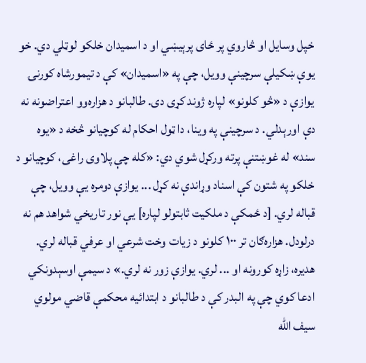خپل وسايل او څاروي پر ځای پرېيښي او د اسميدان خلکو لوټلي دي. خو يوې ښکيلې سرچينې وويل، چې په «اسميدان» کې د تيمورشاه کورنۍ يوازې د «څو کلونو» لپاره ژوند کړی دی. طالبانو د هزاره‌وو اعتراضونه نه دې اورېدلي. د سرچينې په وينا، دا ټول احکام له کوچيانو څخه د «يوه سند» له غوښتنې پرته ورکړل شوي دي: «کله چې پلاوی راغی، کوچيانو د خلکو په شتون کې اسناد وړاندې نه کړل ... يوازې دومره يې وويل، چې قباله لري. [د ځمکې د ملکيت ثابتولو لپاره] يې نور تاريخي شواهد هم نه درلودل. هزاره‌ګان تر ۱۰۰ کلونو د زيات وخت شرعي او عرفي قباله لري. هديره، زاړه کورونه او ... لري. يوازې زور نه لري.» د سيمې اوسېدونکي ادعا کوي چې په البدر کې د طالبانو د ابتدائيه محکمې قاضي مولوي سيف الله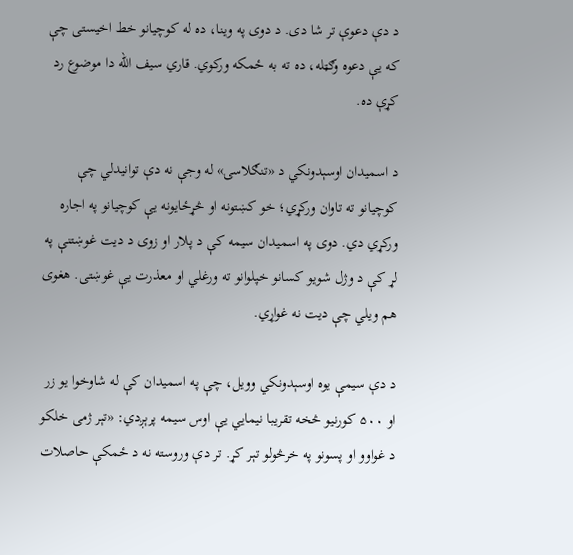د دې دعوې تر شا دی. د دوی په وينا، ده له کوچيانو خط اخيستی چې که يې دعوه وګټله، ده ته به ځمکه ورکوي. قاري سيف الله دا موضوع رد کړې ده.

د اسميدان اوسېدونکي د «تنګلاسۍ» له وجې نه دې توانيدلي چې کوچيانو ته تاوان ورکړي؛ خو کښتونه او څړځايونه يې کوچيانو په اجاره ورکړي دي. دوی په اسميدان سيمه کې د پلار او زوی د ديت غوښتنې په لړ کې د وژل شويو کسانو خپلوانو ته ورغلي او معذرت يې غوښتی. هغوی هم ويلي چې ديت نه غواړي.

د دې سيمې يوه اوسېدونکي وويل، چې په اسميدان کې له شاوخوا يو زر او ۵۰۰ کورنيو څخه تقريبا نيمايي يې اوس سيمه پرېږدي: «تېر ژمی خلکو د غواوو او پسونو په خرڅولو تېر کړ. تر دې وروسته نه د ځمکې حاصلات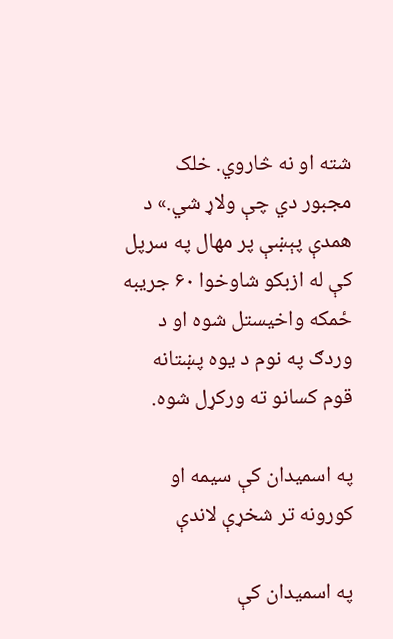شته او نه څاروي. خلک مجبور دي چې ولاړ شي.» د همدې پېښې پر مهال په سرپل کې له ازبکو شاوخوا ۶۰ جريبه ځمکه واخيستل شوه او د وردګ په نوم د يوه پښتانه قوم کسانو ته ورکړل شوه.

په اسمیدان کې سیمه او کورونه تر شخړې لاندې

په اسمیدان کې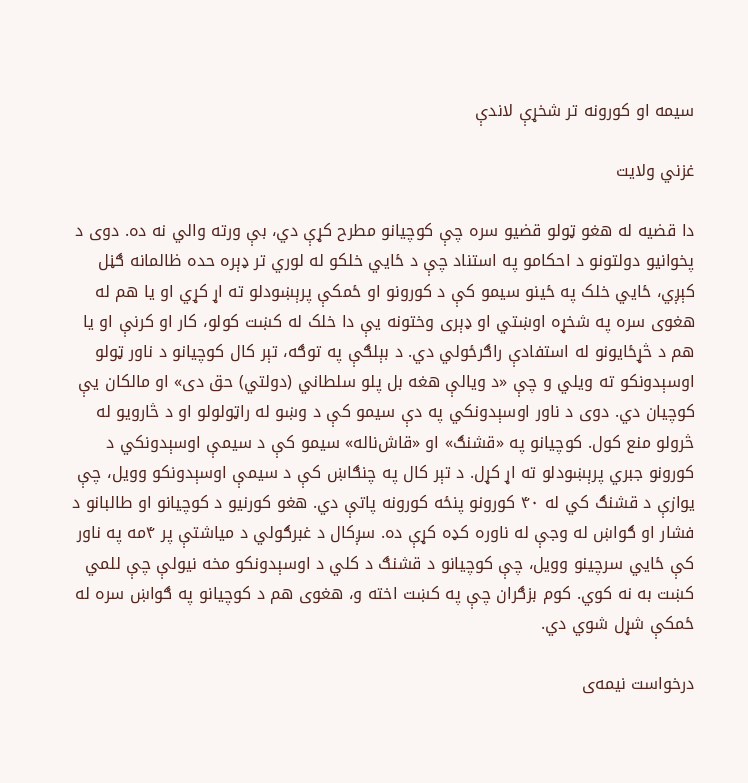سیمه او کورونه تر شخړې لاندې

غزني ولايت

دا قضيه له هغو ټولو قضيو سره چې کوچيانو مطرح کړې دي، بې ورته والي نه ده. دوی د پخوانيو دولتونو د احکامو په استناد چې د ځايي خلکو له لوري تر ډېره حده ظالمانه ګڼل کېږي، ځايي خلک په ځينو سيمو کې د کورونو او ځمکې پرېښودلو ته اړ کړي او يا هم له هغوی سره په شخړه اوښتي او ډېری وختونه يې دا خلک له کښت کولو، کار او کرنې او يا هم د څړځايونو له استفادې راګرځولي دي. د بېلګې په توګه، تېر کال کوچيانو د ناور ټولو اوسېدونکو ته ويلي و چې «د ويالې هغه بل پلو سلطاني (دولتي) حق دی» او مالکان يې کوچيان دي. دوی د ناور اوسېدونکي په دې سيمو کې د وښو له راټولولو او د څارويو له څرولو منع کول. کوچيانو په «قشنګ» او «قاش‌ناله» سيمو کې د سيمې اوسېدونکي د کورونو جبري پرېښودلو ته اړ کړل. د تېر کال په چنګاښ کې د سيمې اوسېدونکو وويل، چې يوازې د قشنګ کي له ۴۰ کورونو پنځه کورونه پاتې دي. هغو کورنيو د کوچيانو او طالبانو د فشار او ګواښ له وجې له ناوره کډه کړې ده. سږکال د غبرګولي د مياشتې پر ۴مه په ناور کې ځايي سرچينو وويل، چې کوچیانو د قشنګ د کلي د اوسېدونکو مخه نيولې چې للمي کښت به نه کوي. کوم بزګران چې په کښت اخته و، هغوی هم د کوچيانو په ګواښ سره له ځمکې شړل شوي دي.

درخواست نیمه‌ی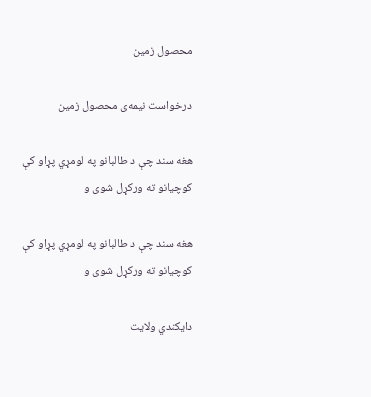محصول زمین

درخواست نیمه‌ی محصول زمین

هغه سند چې د طالبانو په لومړي پړاو کې کوچیانو ته ورکړل شوی و

هغه سند چې د طالبانو په لومړي پړاو کې کوچیانو ته ورکړل شوی و

دايکندي ولايت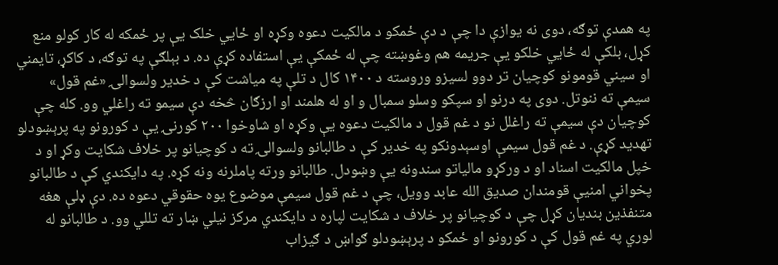په همدې توګه، دوی نه يوازې دا چې د دې ځمکو د مالکيت دعوه وکړه او ځايي خلک يې پر ځمکه له کار کولو منع کړل، بلکې له ځايي خلکو يې جريمه هم وغوښته چې له ځمکې يې استفاده کړې ده. د بېلګې په توګه، د کاکړ، تايمني او سيني قومونو کوچيان تر دوو لسيزو وروسته د ۱۴۰۰ کال د تلې په مياشت کې د خدير ولسوالۍ «غم قول» سيمې ته ننوتل. دوی په درنو او سپکو وسلو سمبال و او له هلمند او ارزګان څخه دې سيمو ته راغلي وو. کله چې کوچيان دې سيمې ته راغلل نو د غم قول د مالکيت دعوه يې وکړه او شاوخوا ۲۰۰ کورنۍ يې د کورونو په پرېښودلو تهديد کړې. د غم قول سيمې اوسېدونکو په خدير کې د طالبانو ولسوالۍ ته د کوچيانو پر خلاف شکايت وکړ او د خپل مالکيت اسناد او د ورکړو مالياتو سندونه يې وښودل. طالبانو ورته پاملرنه ونه کړه. په دايکندي کې د طالبانو پخواني امنيې قومندان صديق الله عابد وويل، چې د غم قول سيمې موضوع يوه حقوقي دعوه ده. دې ډلې هغه متنفذين بنديان کړل چې د کوچيانو پر خلاف د شکايت لپاره د دايکندي مرکز نيلي ښار ته تللي وو. د طالبانو له لوري په غم قول کې د کورونو او ځمکو د پرېښودلو ګواښ د ګيزاب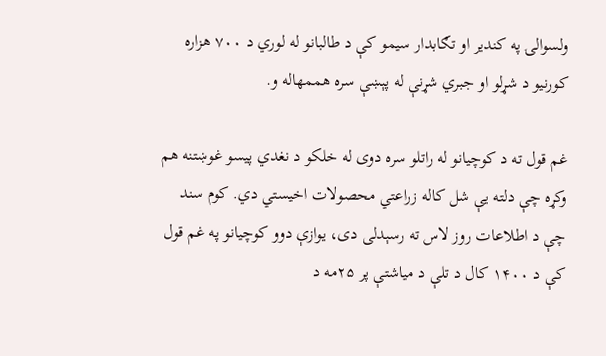ولسوالۍ په کندير او تګابدار سيمو کې د طالبانو له لوري د ۷۰۰ هزاره کورنيو د شړلو او جبري شړنې له پېښې سره هممهاله و.

غم قول ته د کوچيانو له راتلو سره دوی له خلکو د نغدي پيسو غوښتنه هم وکړه چې دلته يې شل کاله زراعتي محصولات اخيستي دي. کوم سند چې د اطلاعات روز لاس ته رسېدلی دی، يوازې دوو کوچيانو په غم قول کې د ۱۴۰۰ کال د تلې د مياشتې پر ۲۵مه د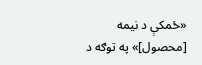«ځمکې د نيمه [محصول]» په توګه د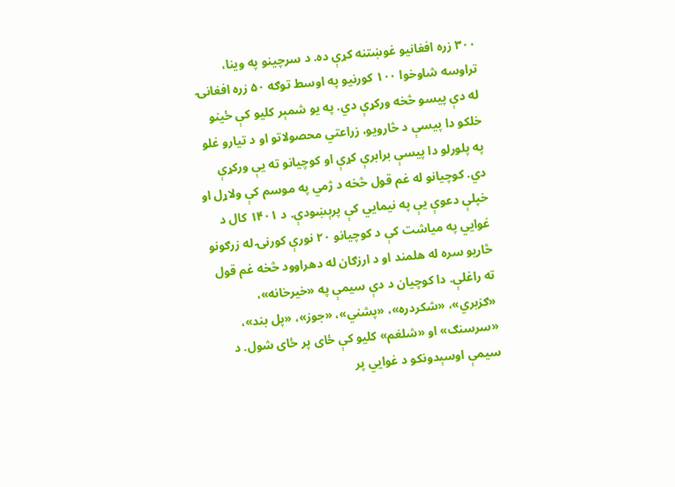۳۰۰ زره افغانيو غوښتنه کړې ده. د سرچينو په وينا، تراوسه شاوخوا ۱۰۰ کورنيو په اوسط توګه ۵۰ زره افغانۍ له دې پيسو څخه ورکړې دي. په يو شمېر کليو کې ځينو خلکو دا پيسې د څارويو، زراعتي محصولاتو او د تيارو غلو په پلورلو دا پيسې برابرې کړې او کوچيانو ته يې ورکړې دي. کوچيانو له غم قول څخه د ژمي په موسم کې ولاړل او خپلې دعوې يې په نيمايي کې پرېښودې. د ۱۴۰۱ کال د غوايي په مياشت کې د کوچيانو ۲۰ نورې کورنۍ له زرګونو څاريو سره له هلمند او د ارزګان له دهراوود څخه غم قول ته راغلې. دا کوچيان د دې سيمې په «خيرخانه»، «ګزبري»، «شکردره»، «پشني»، «جوز»، «پل بند»، «سرسنګ» او «شلغم» کليو کې ځای پر ځای شول. د سيمې اوسېدونکو د غوایي پر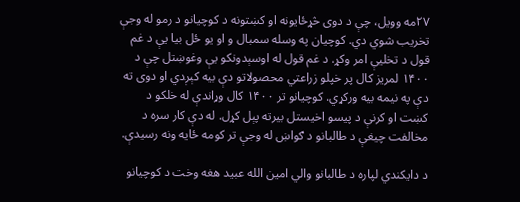۲۷مه وويل، چې د دوی څړځايونه او کښتونه د کوچيانو د رمو له وجې تخريب شوي دي. کوچیان په وسله سمبال و او يو ځل بيا يې د غم قول د تخليې امر وکړ. د غم قول له اوسېدونکو يې وغوښتل چې د ۱۴۰۰ لمريز کال پر خپلو زراعتي محصولاتو دې بيه کېږدي او دوی ته دې په نيمه بيه ورکړي. کوچيانو تر ۱۴۰۰ کال وړاندې له خلکو د کښت او کرنې د پيسو اخيستل بيرته پېل کړل. له دې کار سره د مخالفت چيغې د طالبانو د ګواښ له وجې تر کومه ځايه ونه رسيدې.

د دايکندي لپاره د طالبانو والي امين الله عبيد هغه وخت د کوچيانو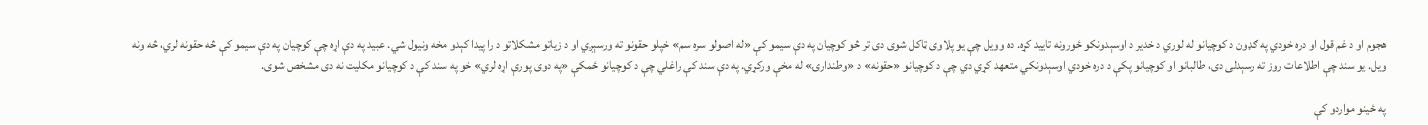هجوم او د غم قول او دره خودي په ګډون د کوچيانو له لوري د خدير د اوسېدونکو ځورونه تاييد کړه. ده وويل چې يو پلاوی ټاکل شوی دی تر څو کوچيان په دې سيمو کې «له اصولو سره سم» خپلو حقونو ته ورسېږي او د زياتو مشکلاتو د را پيدا کېدو مخه ونيول شي. عبيد په دې اړه چې کوچيان په دې سيمو کې څه حقونه لري، څه ونه ويل. يو سند چې اطلاعات روز ته رسېدلی دی، طالبانو او کوچيانو پکې د دره خودي اوسېدونکي متعهد کړي دي چې د کوچيانو «حقونه» د «وطندارۍ» له مخې ورکړي. په دې سند کې راغلي چې د کوچيانو ځمکې «په دوی پورې اړه لري» خو په سند کې د کوچيانو مکليت نه دی مشخص شوی.

په ځينو مواردو کې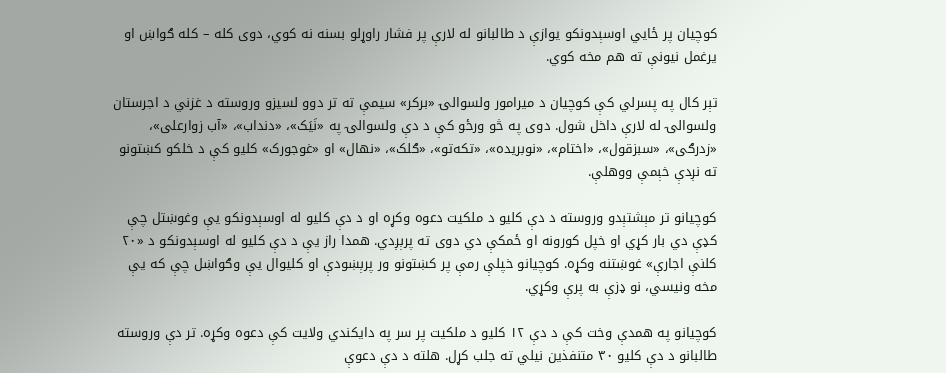کوچيان پر ځايي اوسېدونکو يوازې د طالبانو له لارې پر فشار راوړلو بسنه نه کوي، دوی کله – کله ګواښ او يرغمل نيونې ته هم مخه کوي.

تېر کال په پسرلي کې کوچيان د ميرامور ولسوالۍ «برکر» سيمې ته تر دوو لسيزو وروسته د غزني د اجرستان ولسوالۍ له لارې داخل شول. دوی په څو ورځو کې د دې ولسوالۍ په «نَيَک»، «دنداب»، «آب زوارعلی»، «زدرګی»، «سبزقول»، «اختام»، «نوبريده»، «تکه‌تو»، «ګلک»، «نهال» او «غوجورک» کليو کې د خلکو کښتونو ته نږدې خېمې ووهلې.

کوچيانو تر مېشتېدو وروسته د دې کليو د ملکيت دعوه وکړه او د دې کليو له اوسېدونکو يې وغوښتل چې کډې دي بار کړي او خپل کورونه او ځمکې دي دوی ته پرېږدي. همدا راز يې د دې کليو له اوسېدونکو د «۲۰ کلنې اجارې» غوښتنه وکړه. کوچيانو خپلې رمې پر کښتونو ور پرېښودې او کليوال يې وګواښل چې که يې مخه ونيسي، نو ډزې به پرې وکړي.

کوچيانو په همدې وخت کې د دې ۱۲ کليو د ملکيت پر سر په دايکندي ولايت کې دعوه وکړه. تر دې وروسته طالبانو د دې کليو ۳۰ متنفذين نيلي ته جلب کړل. هلته د دې دعوې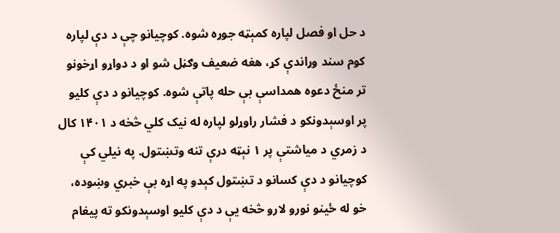د حل او فصل لپاره کمېټه جوړه شوه. کوچيانو چې د دې لپاره کوم سند وړاندې کړ، هغه ضعيف وګڼل شو او د دواړو اړخونو تر منځ دعوه همداسې بې حله پاتې شوه. کوچيانو د دې کليو پر اوسېدونکو د فشار راوړلو لپاره له نيک کلي څخه د ۱۴۰۱ کال د زمري د مياشتې پر ۱ نېټه درې تنه وتښتول. په نيلي کې کوچيانو د دې کسانو د تښتول کېدو په اړه بې خبري وښوده، خو له ځينو نورو لارو څخه يې د دې کليو اوسېدونکو ته پيغام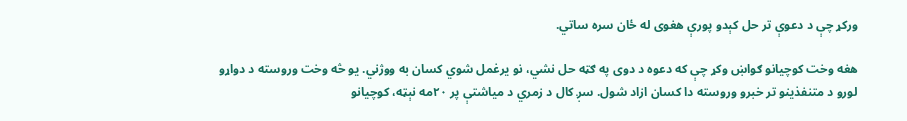ورکړ چې د دعوې تر حل کېدو پورې هغوی له ځان سره ساتي.

هغه وخت کوچيانو ګواښ وکړ چې که دعوه د دوی په ګټه حل نشي، نو يرغمل شوي کسان به ووژني. يو څه وخت وروسته د دواړو لورو د متنفذينو تر خبرو وروسته دا کسان ازاد شول. سږ کال د زمري د مياشتې پر ۲۰مه نېټه، کوچيانو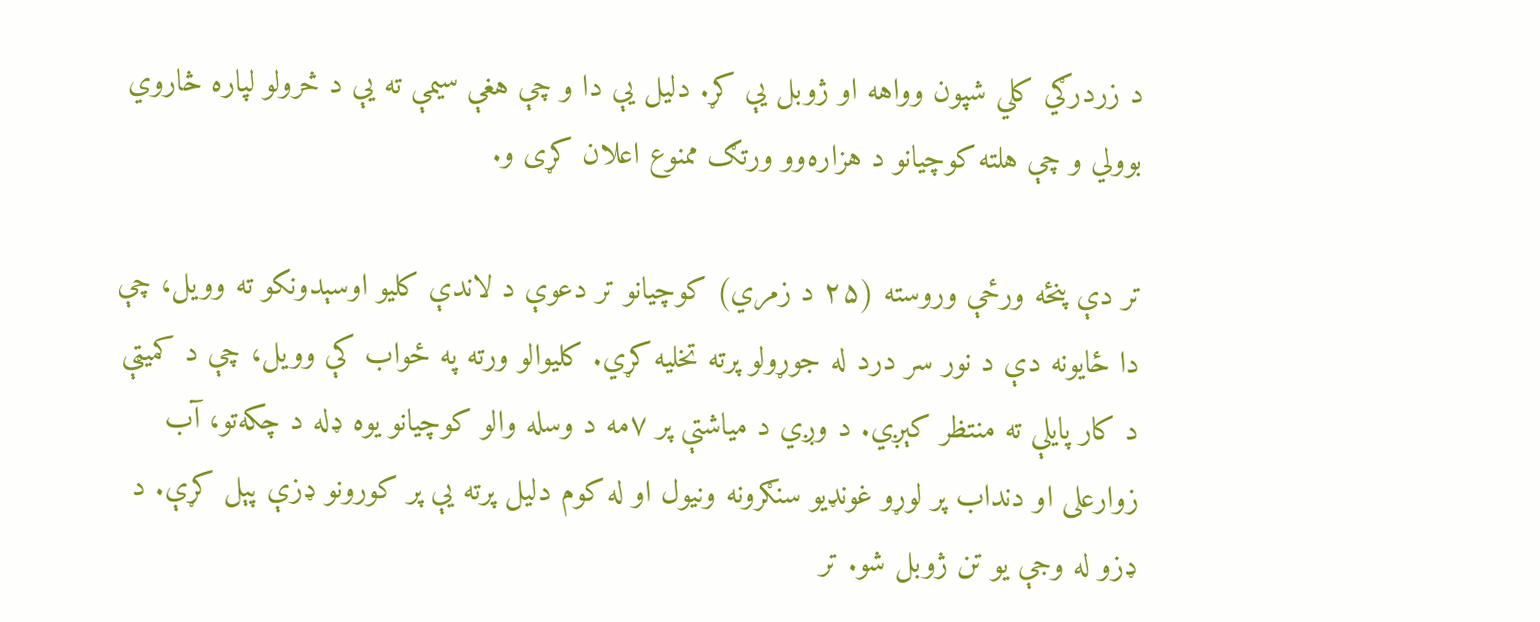د زردرګي کلي شپون وواهه او ژوبل يې کړ. دليل يې دا و چې هغې سيمې ته يې د څرولو لپاره څاروي بوولي و چې هلته کوچيانو د هزاره‌وو ورتګ ممنوع اعلان کړی و.

تر دې پنځه ورځې وروسته (۲۵ د زمري) کوچيانو تر دعوې د لاندې کليو اوسېدونکو ته وويل، چې دا ځايونه دې د نور سر درد له جوړولو پرته تخليه کړي. کليوالو ورته په ځواب کې وويل، چې د کميټې د کار پايلې ته منتظر کېږي. د وږي د مياشتې پر ۷مه د وسله والو کوچيانو يوه ډله د چکه‌تو، آب زوارعلی او دنداب پر لوړو غونډيو سنګرونه ونيول او له کوم دليل پرته يې پر کورونو ډزې پېل کړې. د ډزو له وجې يو تن ژوبل شو. تر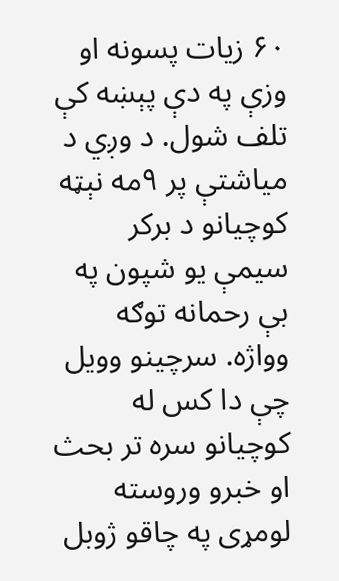۶۰ زيات پسونه او وزې په دې پېښه کې تلف شول. د وږي د مياشتې پر ۹مه نېټه کوچيانو د برکر سيمې يو شپون په بې رحمانه توګه وواژه. سرچينو وويل چې دا کس له کوچيانو سره تر بحث او خبرو وروسته لومړی په چاقو ژوبل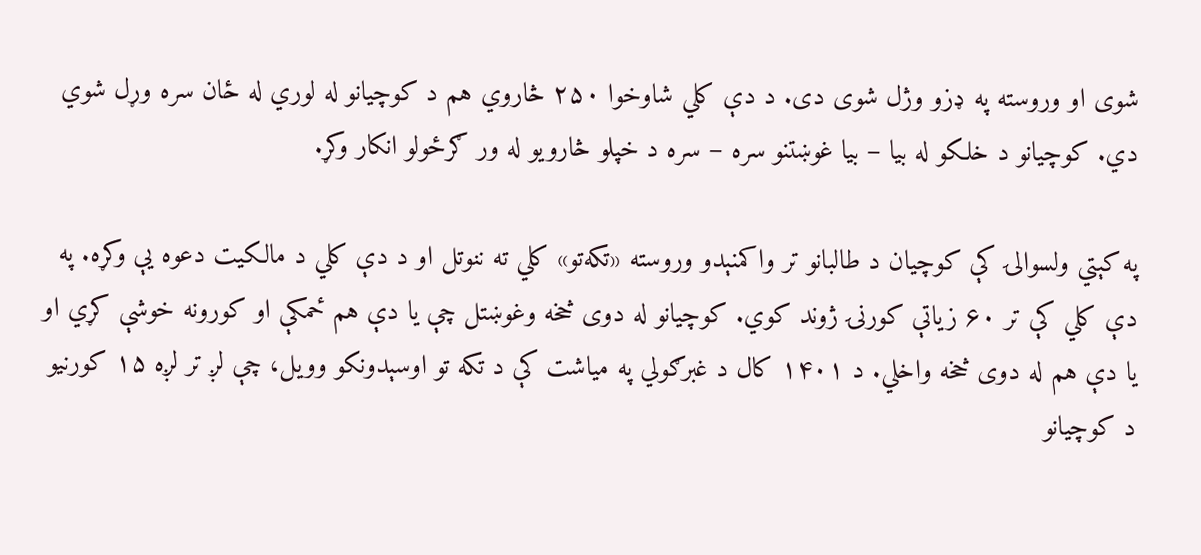شوی او وروسته په ډزو وژل شوی دی. د دې کلي شاوخوا ۲۵۰ څاروي هم د کوچيانو له لوري له ځان سره وړل شوي دي. کوچيانو د خلکو له بيا – بيا غوښتنو سره – سره د خپلو څارويو له ور ګرځولو انکار وکړ.

په کېتي ولسوالۍ کې کوچيان د طالبانو تر واکمنېدو وروسته «تکه‌تو» کلي ته ننوتل او د دې کلي د مالکيت دعوه يې وکړه. په دې کلي کې تر ۶۰ زياتې کورنۍ ژوند کوي. کوچيانو له دوی څخه وغوښتل چې يا دې هم ځمکې او کورونه خوشې کړي او يا دې هم له دوی څخه واخلي. د ۱۴۰۱ کال د غبرګولي په مياشت کې د تکه تو اوسېدونکو وويل، چې لږ تر لږه ۱۵ کورنيو د کوچيانو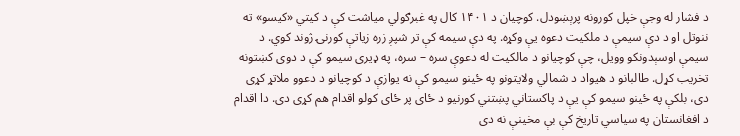د فشار له وجې خپل کورونه پرېښودل. کوچیان د ۱۴۰۱ کال په غبرګولي مياشت کې د کيتي «کيسو» ته ننوتل او د دې سيمې د ملکيت دعوه يې وکړه. په دې سيمه کې تر شپږ زره زياتې کورنۍ ژوند کوي. د سيمې اوسېدونکو وويل، چې کوچيانو د مالکيت له دعوې سره – سره، په ډیری سيمو کې د دوی کښتونه تخريب کړل. طالبانو د هيواد د شمالي ولايتونو په ځينو سيمو کې نه يوازې د کوچيانو د دعوو ملاتړ کړی دی، بلکې په ځينو سيمو کې يې د پاکستاني پښتني کورنيو د ځای پر ځای کولو اقدام هم کړی دی. دا اقدام د افغانستان په سياسي تاريخ کې بې مخينې نه دی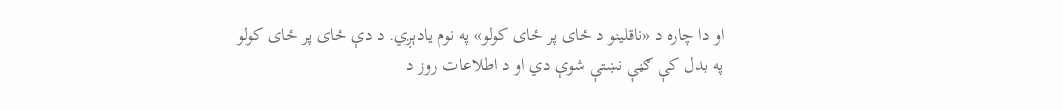او دا چاره د «ناقلينو د ځای پر ځای کولو» په نوم يادېږي. د دې ځای پر ځای کولو په بدل کې ګڼې نښتې شوې دي او د اطلاعات روز د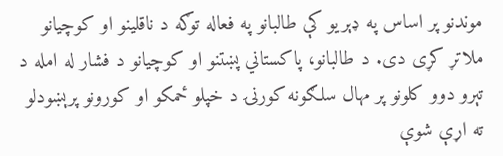موندنو پر اساس په ډېريو کې طالبانو په فعاله توګه د ناقلينو او کوچيانو ملاتړ کړی دی. د طالبانو، پاکستاني پښتنو او کوچيانو د فشار له امله د تېرو دوو کلونو پر مهال سلګونه کورنۍ د خپلو ځمکو او کورونو پرېښودلو ته اړې شوې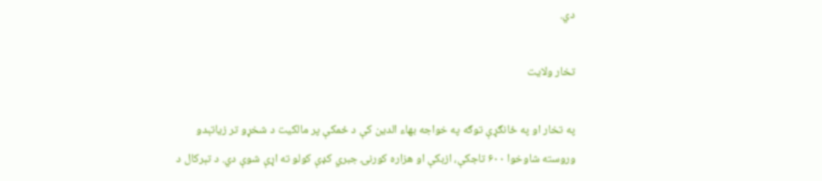دي.

تخار ولايت

په تخار او په ځانګړې توګه په خواجه بهاء الدين کې د ځمکې پر مالکيت د شخړو تر زياتېدو وروسته شاوخوا ۶۰۰ تاجکې، ازبکې او هزاره کورنۍ جبري کډې کولو ته اړې شوې دي. د تېرکال د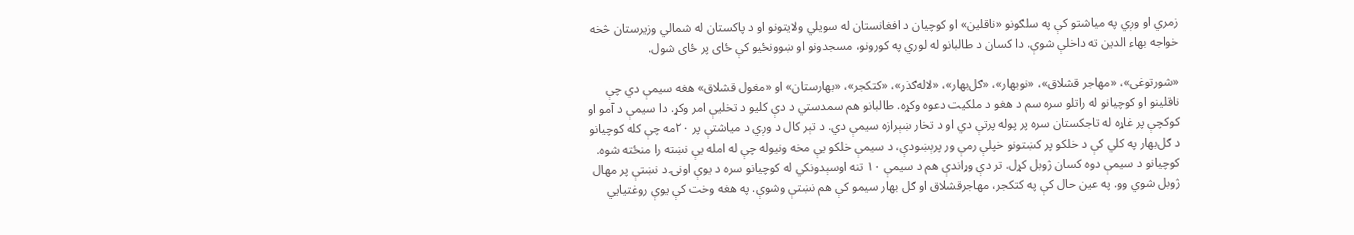زمري او وږي په مياشتو کې په سلګونو «ناقلين» او کوچيان د افغانستان له سویلي ولايتونو او د پاکستان له شمالي وزيرستان څخه خواجه بهاء الدين ته داخلې شوې. دا کسان د طالبانو له لوري په کورونو، مسجدونو او ښوونځيو کې ځای پر ځای شول.

«شورتوغی»، «مهاجر قشلاق»، «نوبهار»، «ګل‌بهار»، «لاله‌ګذر»، «کتکجر»، «بهارستان» او «مغول قشلاق» هغه سیمې دي چې ناقلينو او کوچيانو له راتلو سره سم د هغو د ملکيت دعوه وکړه. طالبانو هم سمدستي د دې کليو د تخليې امر وکړ. دا سيمې د آمو او کوکچې پر غاړه له تاجکستان سره پر پوله پرتې دي او د تخار ښېرازه سيمې دي. د تېر کال د وږي د مياشتې پر ۲۰مه چې کله کوچيانو د ګل‌بهار په کلي کې د خلکو پر کښتونو خپلې رمې ور پرېښودې، د سيمې خلکو يې مخه ونيوله چې له امله يې نښته را منځته شوه. کوچيانو د سیمې دوه کسان ژوبل کړل. تر دې وړاندې هم د سيمې ۱۰ تنه اوسېدونکي له کوچيانو سره د يوې اونۍ د نښتې پر مهال ژوبل شوي وو. په عين حال کې په کتکجر، مهاجرقشلاق او ګل بهار سيمو کې هم نښتې وشوې. په هغه وخت کې يوې روغتيايي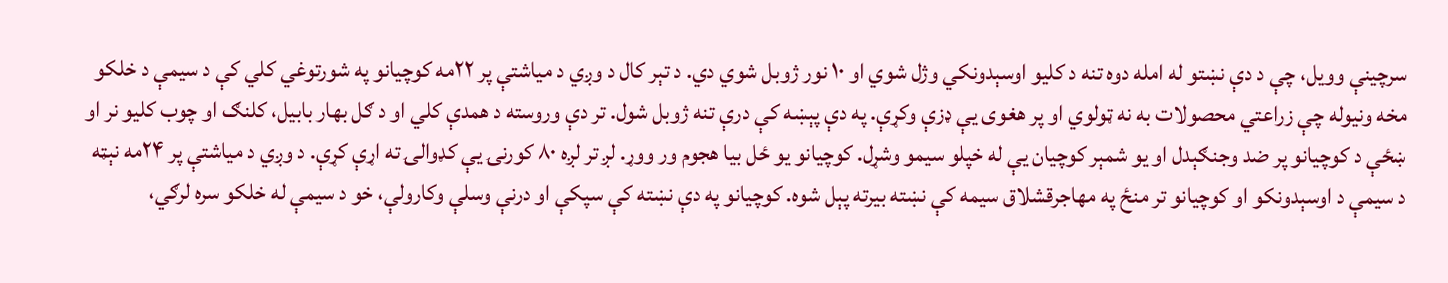سرچينې وويل، چې د دې نښتو له امله دوه تنه د کليو اوسېدونکي وژل شوي او ۱۰ نور ژوبل شوي دي. د تېر کال د وږي د مياشتې پر ۲۲مه کوچيانو په شورتوغي کلي کې د سيمې د خلکو مخه ونيوله چې زراعتي محصولات به نه ټولوي او پر هغوی يې ډزې وکړې. په دې پېښه کې درې تنه ژوبل شول. تر دې وروسته د همدې کلي او د ګل بهار بابيل، کلنګ او چوب کليو نر او ښځې د کوچيانو پر ضد وجنګېدل او يو شمېر کوچيان يې له خپلو سيمو وشړل. کوچيانو يو ځل بيا هجوم ور ووړ. لږ تر لږه ۸۰ کورنۍ يې کډوالۍ ته اړې کړې. د وږي د مياشتې پر ۲۴مه نېټه د سيمې د اوسېدونکو او کوچيانو تر منځ په مهاجرقشلاق سيمه کې نښته بيرته پېل شوه. کوچيانو په دې نښته کې سپکې او درنې وسلې وکارولې، خو د سیمې له خلکو سره لرګي،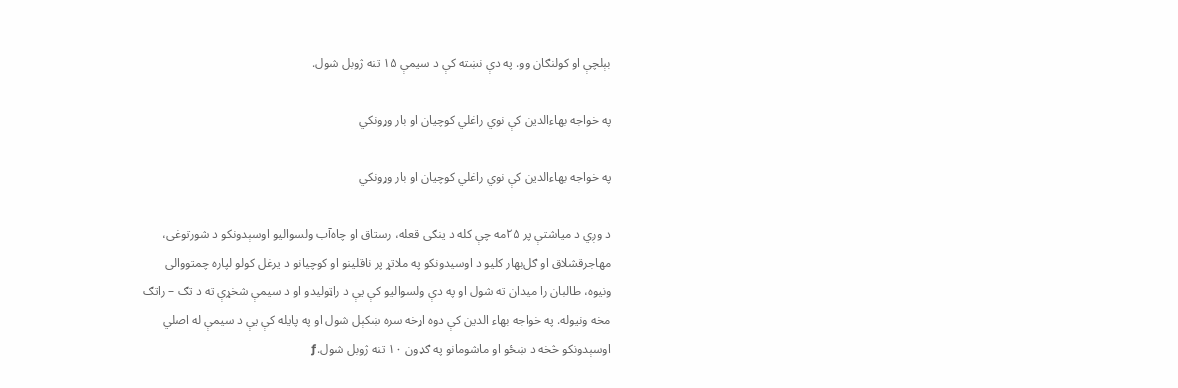بېلچې او کولنګان وو. په دې نښته کې د سیمې ۱۵ تنه ژوبل شول.

په خواجه بهاءالدین کې نوي راغلي کوچیان او بار وړونکي

په خواجه بهاءالدین کې نوي راغلي کوچیان او بار وړونکي

د وږي د مياشتې پر ۲۵مه چې کله د ينګی قعله، رستاق او چاه‌آب ولسواليو اوسېدونکو د شورتوغی، مهاجرقشلاق او ګل‌بهار کليو د اوسيدونکو په ملاتړ پر ناقلينو او کوچيانو د يرغل کولو لپاره چمتووالی ونيوه، طالبان را ميدان ته شول او په دې ولسواليو کې يې د راټوليدو او د سيمې شخړې ته د تګ – راتګ مخه ونيوله. په خواجه بهاء الدين کې دوه اړخه سره ښکېل شول او په پايله کې يې د سیمې له اصلي اوسېدونکو څخه د ښځو او ماشومانو په ګډون ۱۰ تنه ژوبل شول.ƒ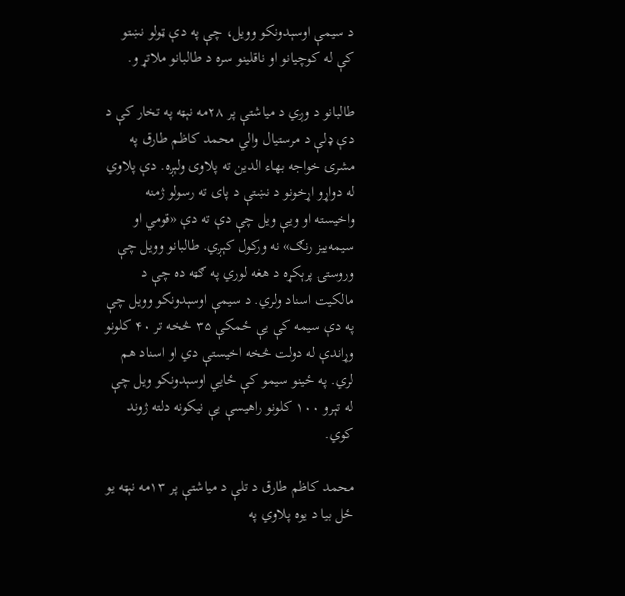د سیمې اوسېدونکو وويل، چې په دې ټولو نښتو کې له کوچيانو او ناقلينو سره د طالبانو ملاتړ و.

طالبانو د وږي د مياشتې پر ۲۸مه نېټه په تخار کې د دې ډلې د مرستیال والي محمد کاظم طارق په مشرۍ خواجه بهاء الدين ته پلاوی ولېږه. دې پلاوي له دواړو اړخونو د نښتې د پای ته رسولو ژمنه واخيسته او ويې ويل چې دې ته دې «قومي او سیمه‌ييز رنګ» نه ورکول کېږي. طالبانو وويل چې وروستۍ پرېکړه د هغه لوري په ګټه ده چې د مالکيت اسناد ولري. د سيمې اوسېدونکو وويل چې په دې سيمه کې يې ځمکې ۳۵ څخه تر ۴۰ کلونو وړاندې له دولت څخه اخيستې دي او اسناد هم لري. په ځينو سيمو کې ځايي اوسېدونکو ويل چې له تېرو ۱۰۰ کلونو راهيسې يې نيکونه دلته ژوند کوي.

محمد کاظم طارق د تلې د مياشتې پر ۱۳مه نېټه يو ځل بيا د يوه پلاوي په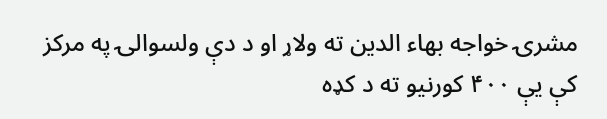مشرۍ خواجه بهاء الدين ته ولاړ او د دې ولسوالۍ په مرکز کې يې ۴۰۰ کورنيو ته د کډه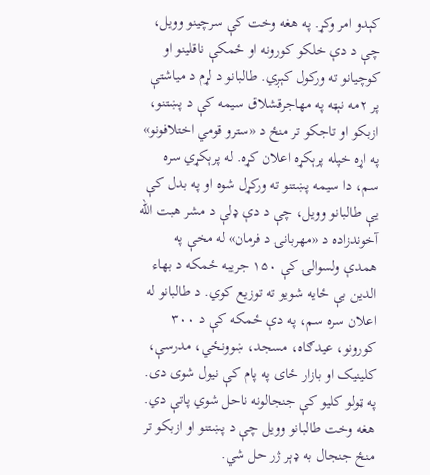کېدو امر وکړ. په هغه وخت کې سرچينو وويل، چې د دې خلکو کورونه او ځمکې ناقلينو او کوچيانو ته ورکول کېږي. طالبانو د لړم د مياشتې پر ۲مه نېټه په مهاجرقشلاق سيمه کې د پښتنو، ازبکو او تاجکو تر منځ د «سترو قومي اختلافونو» په اړه خپله پرېکړه اعلان کړه. له پرېکړي سره سم، دا سيمه پښتنو ته ورکړل شوه او په بدل کې يې طالبانو وويل، چې د دې ډلې د مشر هبت الله آخوندزاده د «مهربانۍ د فرمان» له مخې په همدې ولسوالۍ کې ۱۵۰ جريبه ځمکه د بهاء الدين بې ځايه شويو ته توزيع کوي. د طالبانو له اعلان سره سم، په دې ځمکه کې د ۳۰۰ کورونو، عيدګاه، مسجد، ښوونځي، مدرسې، کلينيک او بازار ځای په پام کې نيول شوی دی. په ټولو کليو کې جنجالونه ناحل شوي پاتې دي. هغه وخت طالبانو وويل چې د پښتنو او ازبکو تر منځ جنجال به ډېر ژر حل شي.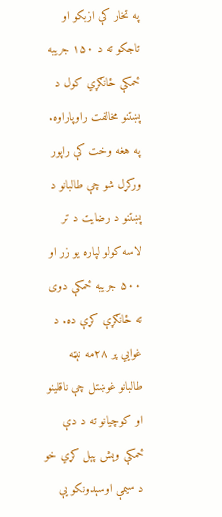په تخار کې ازبکو او تاجکو ته د ۱۵۰ جريبه ځمکې ځانګړي کول د پښتنو مخالفت راوپاراوه. په هغه وخت کې راپور ورکړل شو چې طالبانو د پښتنو د رضايت د تر لاسه کولو لپاره يو زر او ۵۰۰ جريبه ځمکې دوی ته ځانګړې کړې ده. د غوایي پر ۲۸مه نېټه طالبانو غوښتل چې ناقلينو او کوچيانو ته د دې ځمکې وېش پېل کړي خو د سيمې اوسېدونکو يې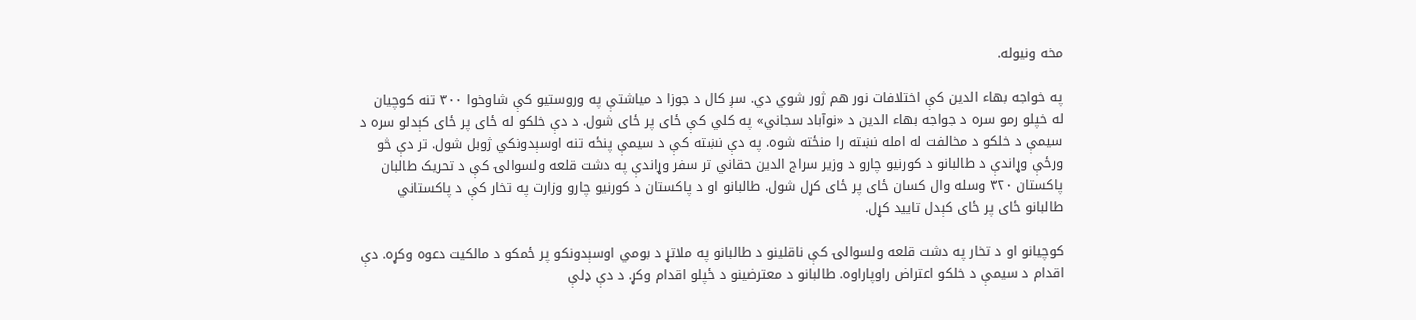مخه ونيوله.

په خواجه بهاء الدين کې اختلافات نور هم ژور شوي دي. سږ کال د جوزا د مياشتې په وروستيو کې شاوخوا ۳۰۰ تنه کوچيان له خپلو رمو سره د جواجه بهاء الدين د «نوآباد سجاني» په کلي کې ځای پر ځای شول. د دې خلکو له ځای پر ځای کېدلو سره د سيمې د خلکو د مخالفت له امله نښته را منځته شوه. په دې نښته کې د سیمې پنځه تنه اوسېدونکي ژوبل شول. تر دې څو ورځې وړاندې د طالبانو د کورنيو چارو د وزير سراج الدين حقاني تر سفر وړاندې په دشت قلعه ولسوالۍ کې د تحريک طالبان پاکستان ۳۲۰ وسله وال کسان ځای پر ځای کړل شول. طالبانو او د پاکستان د کورنيو چارو وزارت په تخار کې د پاکستاني طالبانو ځای پر ځای کېدل تاييد کړل.

کوچيانو او د تخار په دشت قلعه ولسوالۍ کې ناقلينو د طالبانو په ملاتړ د بومي اوسېدونکو پر ځمکو د مالکيت دعوه وکړه. دې اقدام د سيمې د خلکو اعتراض راوپاراوه. طالبانو د معترضينو د ځپلو اقدام وکړ. د دې ډلې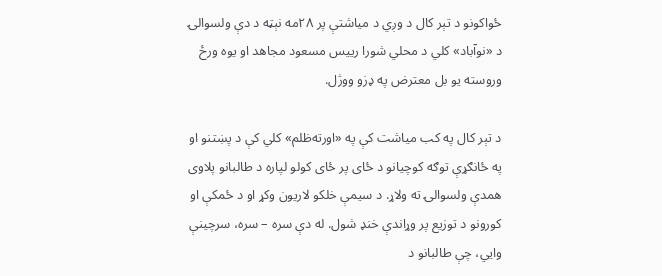ځواکونو د تېر کال د وږي د مياشتې پر ۲۸مه نېټه د دې ولسوالۍ د «نوآباد» کلي د محلي شورا رييس مسعود مجاهد او يوه ورځ وروسته يو بل معترض په ډزو ووژل.

د تېر کال په کب مياشت کې په «اورته‌ظلم» کلي کې د پښتنو او په ځانګړې توګه کوچيانو د ځای پر ځای کولو لپاره د طالبانو پلاوی همدې ولسوالۍ ته ولاړ. د سيمې خلکو لاريون وکړ او د ځمکې او کورونو د توزيع پر وړاندې خنډ شول. له دې سره – سره، سرچينې وايي، چې طالبانو د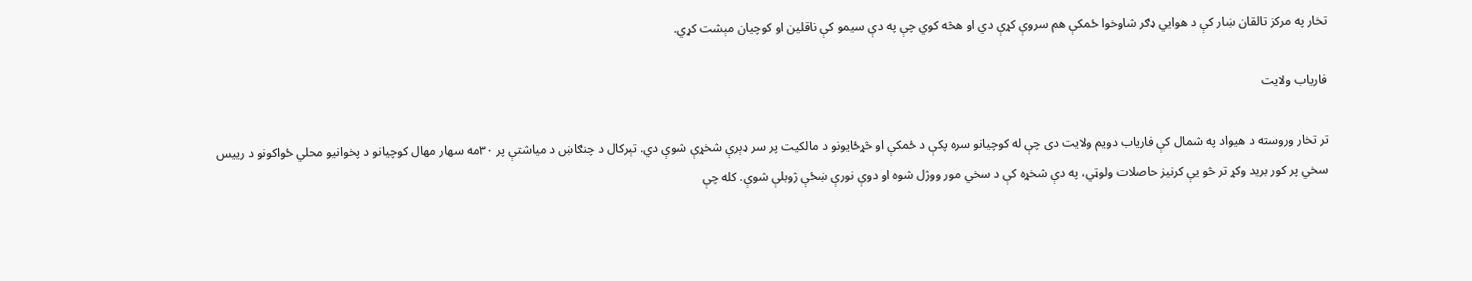تخار په مرکز تالقان ښار کې د هوايي ډګر شاوخوا ځمکې هم سروې کړې دي او هڅه کوي چې په دې سيمو کې ناقلين او کوچيان مېشت کړي.

فارياب ولايت

تر تخار وروسته د هيواد په شمال کې فارياب دويم ولايت دی چې له کوچيانو سره پکې د ځمکې او څړځايونو د مالکيت پر سر ډېرې شخړې شوې دي. تېرکال د چنګاښ د مياشتې پر ۳۰مه سهار مهال کوچيانو د پخوانيو محلي ځواکونو د رييس سخي پر کور بريد وکړ تر څو يې کرنيز حاصلات ولوټي، په دې شخړه کې د سخي مور ووژل شوه او دوې نورې ښځې ژوبلې شوې. کله چې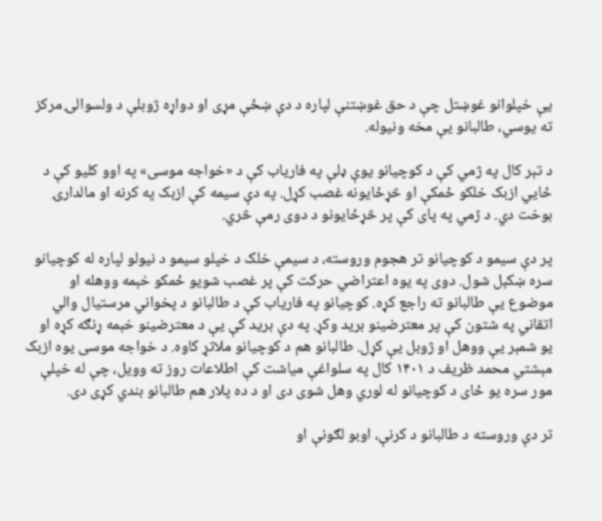يې خپلوانو غوښتل چې د حق غوښتنې لپاره د دې ښځې مړی او دواړه ژوبلې د ولسوالۍ مرکز ته يوسي، طالبانو يې مخه ونيوله.

د تېر کال په ژمي کې د کوچيانو يوې ډلې په فارياب کې د «خواجه موسی» په اوو کليو کې د ځايي ازبک خلکو ځمکې او څړځايونه غصب کړل. په دې سيمه کې ازبک په کرنه او مالدارۍ بوخت دي. د ژمي په پای کې پر څړځايونو د دوی رمې څري.

پر دې سيمو د کوچيانو تر هجوم وروسته، د سيمې خلک د خپلو سيمو د نيولو لپاره له کوچيانو سره ښکېل شول. دوی په يوه اعتراضي حرکت کې پر غصب شويو ځمکو خېمه ووهله او موضوع يې طالبانو ته راجع کړه. کوچيانو په فارياب کې د طالبانو د پخواني مرستيال والي اتقاني په شتون کې پر معترضينو بريد وکړ. په دې بريد کې يې د معترضينو خېمه ړنګه کړه او يو شمېر يې ووهل او ژوبل يې کړل. طالبانو هم د کوچيانو ملاتړ کاوه. د خواجه موسی يوه ازبک مېشتي محمد ظريف د ۱۴۰۱ کال په سلواغې میاشت کې اطلاعات روز ته وويل، چې له خپلې مور سره يو ځای د کوچيانو له لوري وهل شوی دی او د ده پلار هم طالبانو بندي کړی دی.

تر دې وروسته د طالبانو د کرنې، اوبو لګونې او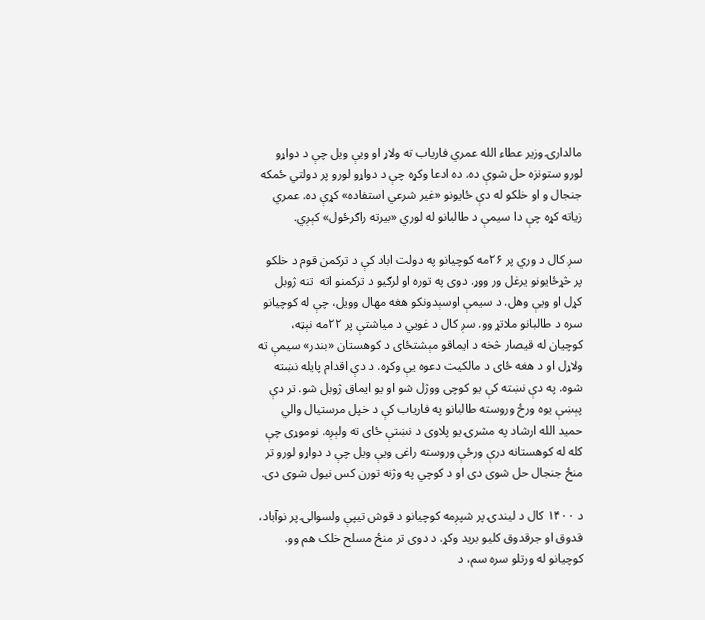مالدارۍ وزير عطاء الله عمري فارياب ته ولاړ او ويې ويل چې د دواړو لورو ستونزه حل شوې ده. ده ادعا وکړه چې د دواړو لورو پر دولتي ځمکه جنجال و او خلکو له دې ځايونو «غير شرعي استفاده» کړې ده. عمري زياته کړه چې دا سيمې د طالبانو له لوري «بيرته راګرځول» کېږي.

سږ کال د وري پر ۲۶مه کوچيانو په دولت اباد کې د ترکمن قوم د خلکو پر څړځایونو يرغل ور ووړ. دوی په توره او لرګيو د ترکمنو اته  تنه ژوبل کړل او ويې وهل. د سيمې اوسېدونکو هغه مهال وويل، چې له کوچيانو سره د طالبانو ملاتړ وو. سږ کال د غویي د مياشتې پر ۲۲مه نېټه، کوچيان له قيصار څخه د ايماقو مېشتځای د کوهستان «بندر» سیمې ته ولاړل او د هغه ځای د مالکيت دعوه يې وکړه. د دې اقدام پايله نښته شوه. په دې نښته کې يو کوچی ووژل شو او يو ايماق ژوبل شو. تر دې پېښې يوه ورځ وروسته طالبانو په فارياب کې د خپل مرستيال والي حميد الله ارشاد په مشرۍ يو پلاوی د نښتې ځای ته ولېږه. نوموړی چې کله له کوهستانه درې ورځې وروسته راغی ويې ويل چې د دواړو لورو تر منځ جنجال حل شوی دی او د کوچي په وژنه تورن کس نيول شوی دی.

د ۱۴۰۰ کال د لیندۍ پر شپږمه کوچيانو د قوش تيپې ولسوالۍ پر نوآباد، قدوق او جرقدوق کليو بريد وکړ. د دوی تر منځ مسلح خلک هم وو. کوچيانو له ورتلو سره سم، د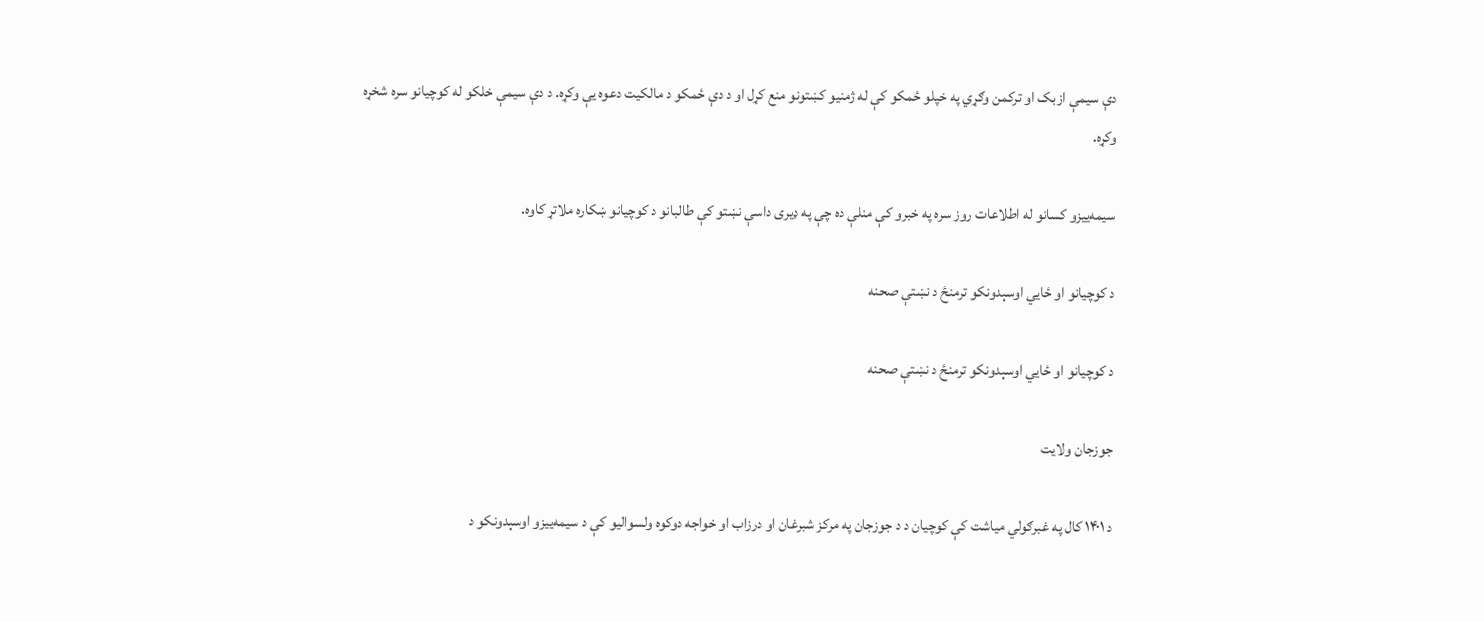دې سيمې ازبک او ترکمن وګړي په خپلو ځمکو کې له ژمنيو کښتونو منع کړل او د دې ځمکو د مالکيت دعوه يې وکړه. د دې سيمې خلکو له کوچيانو سره شخړه وکړه.

سيمه‌ييزو کسانو له اطلاعات روز سره په خبرو کې منلې ده چې په ډیری داسې نښتو کې طالبانو د کوچيانو ښکاره ملاتړ کاوه.

د کوچیانو او ځايي اوسېدونکو ترمنځ د نښتې صحنه

د کوچیانو او ځايي اوسېدونکو ترمنځ د نښتې صحنه

جوزجان ولايت

د ۱۴۰۱ کال په غبرګولي مياشت کې کوچيان د د جوزجان په مرکز شبرغان او درزاب او خواجه دوکوه ولسواليو کې د سيمه‌ييزو اوسېدونکو د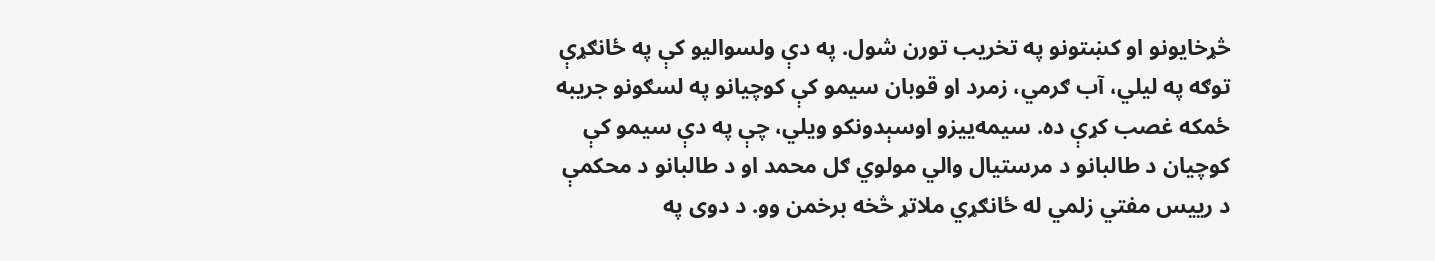څړخايونو او کښتونو په تخريب تورن شول. په دې ولسواليو کې په ځانګړې توګه په ليلي، آب ګرمي، زمرد او قوبان سيمو کې کوچيانو په لسګونو جريبه ځمکه غصب کړې ده. سيمه‌ييزو اوسېدونکو ويلي، چې په دې سيمو کې کوچيان د طالبانو د مرستيال والي مولوي ګل محمد او د طالبانو د محکمې د رييس مفتي زلمي له ځانګړي ملاتړ څخه برخمن وو. د دوی په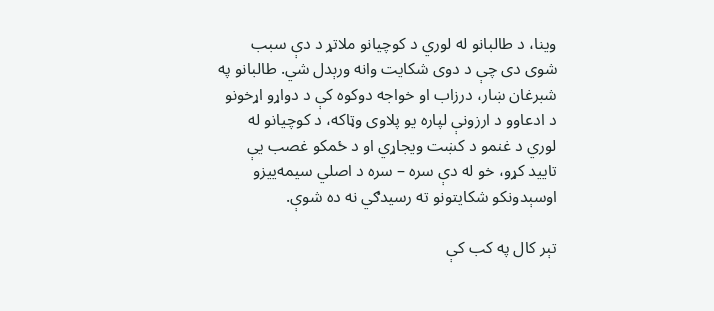وينا، د طالبانو له لوري د کوچيانو ملاتړ د دې سبب شوی دی چې د دوی شکايت وانه ورېدل شي. طالبانو په شبرغان ښار، درزاب او خواجه دوکوه کې د دواړو اړخونو د ادعاوو د ارزونې لپاره يو پلاوی وټاکه، د کوچيانو له لوري د غنمو د کښت ويجاړي او د ځمکو غصب يې تاييد کړو، خو له دې سره – سره د اصلي سيمه‌ييزو اوسېدونکو شکايتونو ته رسيدګي نه ده شوې.

تېر کال په کب کې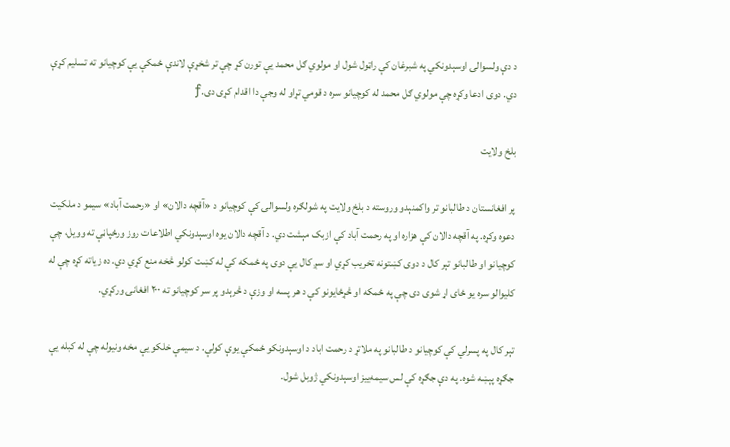د دې ولسوالۍ اوسېدونکي په شبرغان کې راټول شول او مولوي ګل محمد يې تورن کړ چې تر شخړې لاندې ځمکې يې کوچيانو ته تسليم کړې دي. دوی ادعا وکړه چې مولوي ګل محمد له کوچيانو سره د قومي تړاو له وجې دا اقدام کړی دی.ƒ

بلخ ولايت

پر افغانستان د طالبانو تر واکمنېدو وروسته د بلخ ولايت په شولګره ولسوالۍ کې کوچيانو د «آقچه دالان» او «رحمت آباد» سيمو د ملکيت دعوه وکړه. په آقچه دالان کې هزاره او په رحمت آباد کې ازبک مېشت دي. د آقچه دالان يوه اوسېدونکي اطلاعات روز ورځپاڼې ته وويل، چې کوچيانو او طالبانو تېر کال د دوی کښتونه تخريب کړي او سږ کال يې دوی په ځمکه کې له کښت کولو څخه منع کړي دي. ده زياته کړه چې له کليوالو سره يو ځای اړ شوی دی چې په ځمکه او څړځايونو کې د هر پسه او وزې د څرېدو پر سر کوچيانو ته ۲۰۰ افغانۍ ورکړي.

تېر کال په پسرلي کې کوچيانو د طالبانو په ملاتړ د رحمت اباد د اوسېدونکو ځمکې يوې کولې. د سيمې خلکو يې مخه ونيوله چې له کبله يې جګړه پېښه شوه. په دې جګړه کې لس سيمه‌ييز اوسېدونکي ژوبل شول.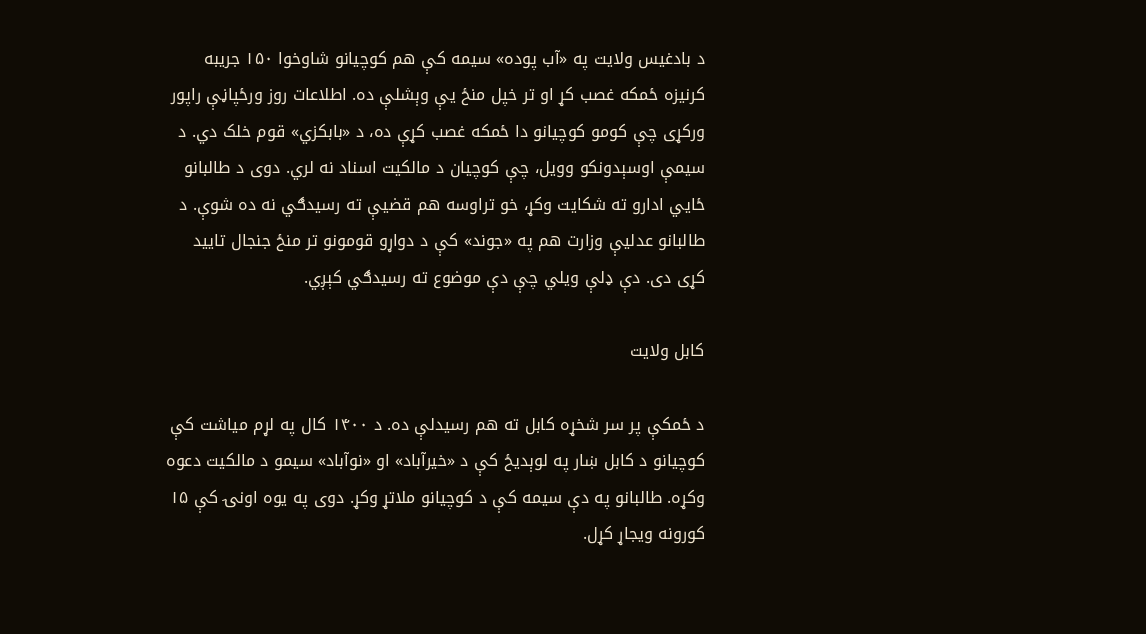د بادغيس ولايت په «آب پوده» سيمه کې هم کوچيانو شاوخوا ۱۵۰ جريبه کرنيزه ځمکه غصب کړ او تر خپل منځ يې وېشلې ده. اطلاعات روز ورځپاڼې راپور ورکړی چې کومو کوچيانو دا ځمکه غصب کړې ده، د «بابکزي» قوم خلک دي. د سيمې اوسېدونکو وويل، چې کوچيان د مالکيت اسناد نه لري. دوی د طالبانو ځايي ادارو ته شکايت وکړ، خو تراوسه هم قضيې ته رسيدګي نه ده شوې. د طالبانو عدليې وزارت هم په «جوند» کې د دواړو قومونو تر منځ جنجال تاييد کړی دی. دې ډلې ويلي چې دې موضوع ته رسيدګي کېږي.

کابل ولايت

د ځمکې پر سر شخړه کابل ته هم رسيدلې ده. د ۱۴۰۰ کال په لړم مياشت کې کوچيانو د کابل ښار په لوېديځ کې د «خيرآباد» او «نوآباد» سيمو د مالکيت دعوه وکړه. طالبانو په دې سيمه کې د کوچيانو ملاتړ وکړ. دوی په يوه اونۍ کې ۱۵ کورونه ويجاړ کړل.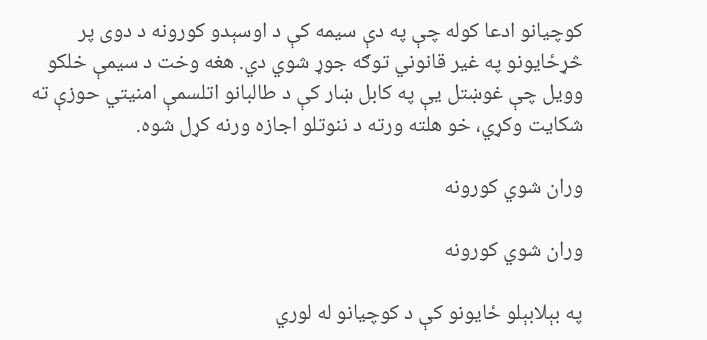کوچيانو ادعا کوله چې په دې سيمه کې د اوسېدو کورونه د دوی پر څړځايونو په غير قانوني توګه جوړ شوي دي. هغه وخت د سيمې خلکو وويل چې غوښتل يې په کابل ښار کې د طالبانو اتلسمې امنيتي حوزې ته شکايت وکړي، خو هلته ورته د ننوتلو اجازه ورنه کړل شوه.

وران شوي کورونه

وران شوي کورونه

په بېلابېلو ځايونو کې د کوچيانو له لوري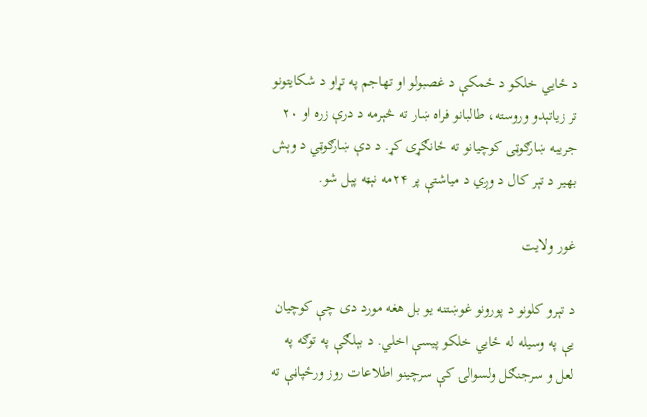د ځايي خلکو د ځمکې د غصبولو او تهاجم په تړاو د شکايتونو تر زياتېدو وروسته، طالبانو فراه ښار ته څېرمه د درې زره او ۲۰ جريبه ښارګوټی کوچيانو ته ځانګړی کړ. د دې ښارګوټي د وېش بهير د تېر کال د وږي د مياشتې پر ۲۴مه نېټه پېل شو.

غور ولايت

د تېرو کلونو د پورونو غوښتنه يو بل هغه مورد دی چې کوچيان يې په وسيله له ځايي خلکو پيسې اخلي. د بېلګې په توګه په لعل و سرجنګل ولسوالۍ کې سرچينو اطلاعات روز ورځپاڼې ته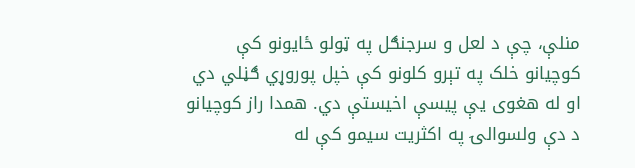منلې، چې د لعل و سرجنګل په ټولو ځايونو کې کوچيانو خلک په تېرو کلونو کې خپل پوروړي ګڼلي دي او له هغوی يې پيسې اخيستې دي. همدا راز کوچيانو د دې ولسوالۍ په اکثريت سيمو کې له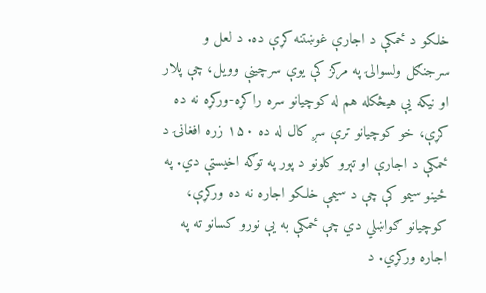خلکو د ځمکې د اجارې غوښتنه کړې ده. د لعل و سرجنګل ولسوالۍ په مرکز کې يوې سرچينې وويل، چې پلار او نيکه يې هيڅکله هم له کوچيانو سره راکړه-ورکړه نه ده کړې، خو کوچيانو ترې سږ کال له ده ۱۵۰ زره افغانۍ د ځمکې د اجارې او تېرو کلونو د پور په توګه اخيستې دي. په ځينو سيمو کې چې د سيمې خلکو اجاره نه ده ورکړې، کوچیانو ګواښلي دي چې ځمکې به يې نورو کسانو ته په اجاره ورکړي. د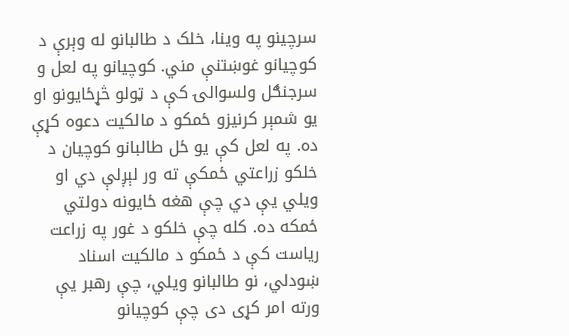سرچينو په وينا، خلک د طالبانو له وېرې د کوچيانو غوښتنې مني. کوچيانو په لعل و سرجنګل ولسوالۍ کې د ټولو څړځايونو او يو شمېر کرنيزو ځمکو د مالکيت دعوه کړې ده. په لعل کې يو ځل طالبانو کوچيان د خلکو زراعتي ځمکې ته ور لېږلې دي او ويلي يې دي چې هغه ځايونه دولتي ځمکه ده. کله چې خلکو د غور په زراعت رياست کې د ځمکو د مالکيت اسناد ښودلي، نو طالبانو ويلي، چې رهبر يې ورته امر کړی دی چې کوچيانو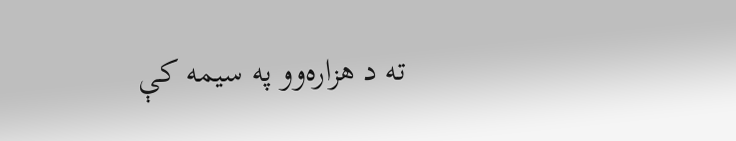ته د هزاره‌وو په سيمه کې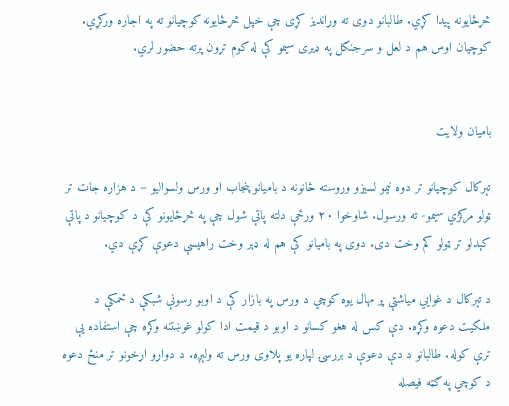څړځايونه پيدا کړي. طالبانو دوی ته وړانديز کړی چې خپل څړځايونه کوچیانو ته په اجاره ورکړي. کوچيان اوس هم د لعل و سرجنګل په ډیری سيمو کې له کوم تړون پرته حضور لري.


بامیان ولايت

تېرکال کوچيانو تر دوه نيمو لسيزو وروسته ځانونه د باميانو پنجاب او ورس ولسواليو – د هزاره جات تر ټولو مرکزي سيمو- ته ورسول. شاوخوا ۲۰ ورځې دلته پاتې شول چې په څړځايونو کې د کوچيانو د پاتې کېدلو تر ټولو کم وخت دی. دوی په باميانو کې هم له ډېر وخت راهيسې دعوې کړې دي.

د تېرکال د غوایي مياشتې پر مهال يوه کوچي د ورس په بازار کې د اوبو رسونې شبکې د ځمکې د ملکيت دعوه وکړه. دې کس له هغو کسانو د اوبو د قيمت ادا کولو غوښتنه وکړه چې استفاده يې ترې کوله. طالبانو د دې دعوې د بررسۍ لپاره يو پلاوی ورس ته ولېږه. د دواړو اړخونو تر منځ دعوه د کوچي په ګټه فيصله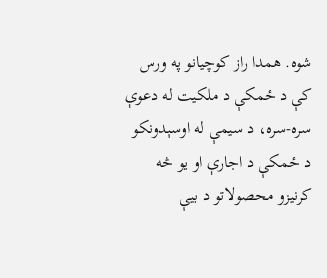شوه. همدا راز کوچيانو په ورس کې د ځمکې د ملکيت له دعوې سره-سره، د سيمې له اوسېدونکو د ځمکې د اجارې او يو څه کرنيزو محصولاتو د بيې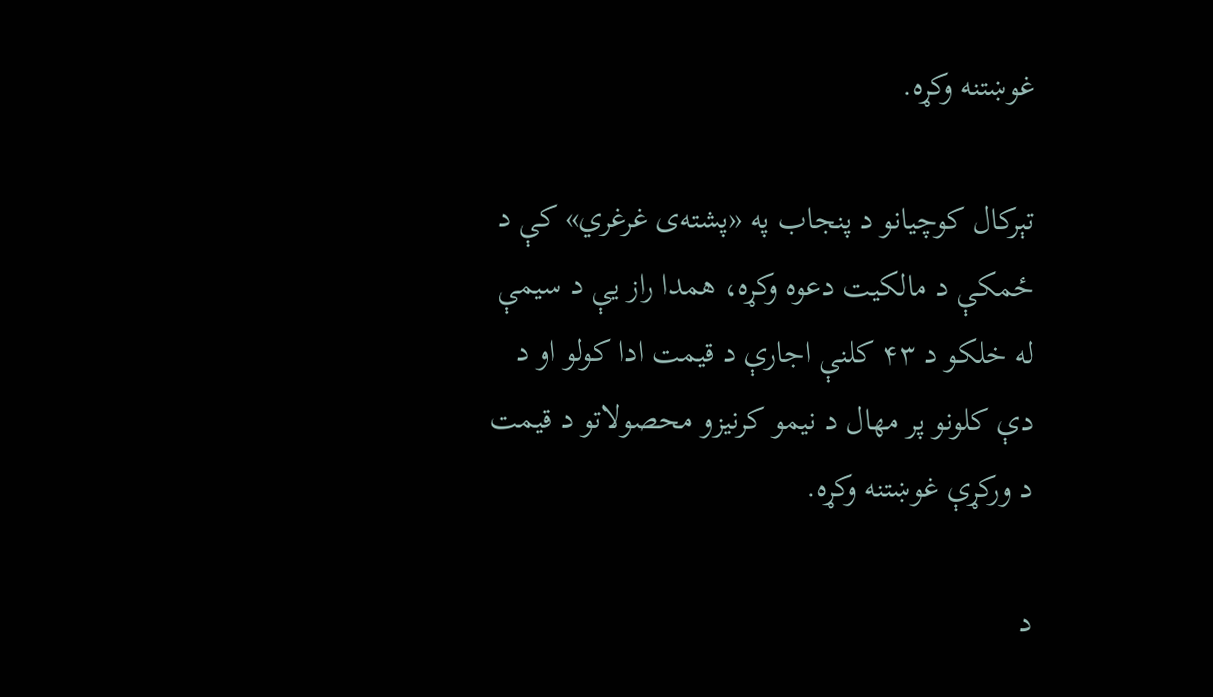غوښتنه وکړه.

تېرکال کوچيانو د پنجاب په «پشته‌ی غرغري» کې د ځمکې د مالکيت دعوه وکړه، همدا راز يې د سیمې له خلکو د ۴۳ کلنې اجارې د قيمت ادا کولو او د دې کلونو پر مهال د نيمو کرنيزو محصولاتو د قيمت د ورکړې غوښتنه وکړه.

د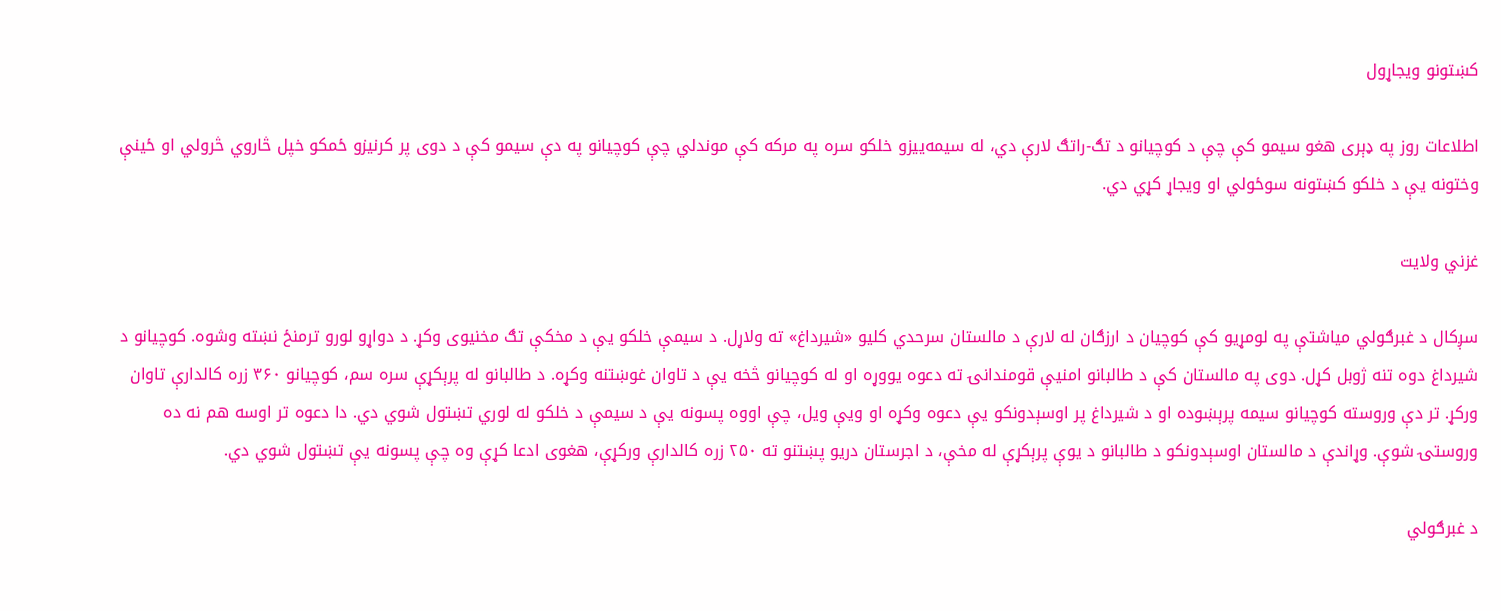کښتونو ويجاړول

اطلاعات روز په ډېری هغو سيمو کې چې د کوچيانو د تګ-راتګ لارې دي، له سيمه‌ييزو خلکو سره په مرکه کې موندلي چې کوچيانو په دې سيمو کې د دوی پر کرنيزو ځمکو خپل څاروي څرولي او ځينې وختونه يې د خلکو کښتونه سوځولي او ويجاړ کړي دي.

غزني ولايت

سږکال د غبرګولي مياشتې په لومړيو کې کوچيان د ارزګان له لارې د مالستان سرحدي کليو «شيرداغ» ته ولاړل. د سيمې خلکو يې د مخکې تګ مخنيوی وکړ. د دواړو لورو ترمنځ نښته وشوه. کوچيانو د شيرداغ دوه تنه ژوبل کړل. دوی په مالستان کې د طالبانو امنيې قومندانۍ ته دعوه يووړه او له کوچيانو څخه يې د تاوان غوښتنه وکړه. د طالبانو له پرېکړې سره سم، کوچيانو ۳۶۰ زره کالدارې تاوان ورکړ. تر دې وروسته کوچيانو سيمه پرېښوده او د شيرداغ پر اوسېدونکو يې دعوه وکړه او ويې ويل، چې اووه پسونه يې د سيمې د خلکو له لوري تښتول شوي دي. دا دعوه تر اوسه هم نه ده وروستۍ شوې. وړاندې د مالستان اوسېدونکو د طالبانو د يوې پرېکړې له مخې، د اجرستان دریو پښتنو ته ۲۵۰ زره کالدارې ورکړې، هغوی ادعا کړې وه چې پسونه يې تښتول شوي دي.

د غبرګولي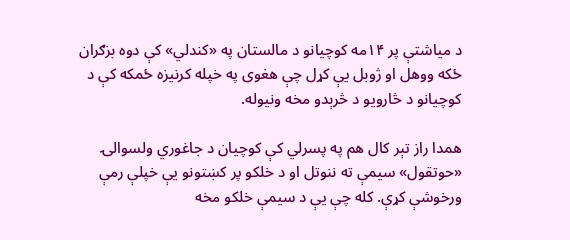د مياشتې پر ۱۴مه کوچيانو د مالستان په «کندلي» کې دوه بزګران ځکه ووهل او ژوبل يې کړل چې هغوی په خپله کرنيزه ځمکه کې د کوچيانو د څارویو د څرېدو مخه ونيوله.

همدا راز تېر کال هم په پسرلي کې کوچيان د جاغوري ولسوالۍ «حوتقول» سيمې ته ننوتل او د خلکو پر کښتونو يې خپلې رمې ورخوشې کړې. کله چې يې د سيمې خلکو مخه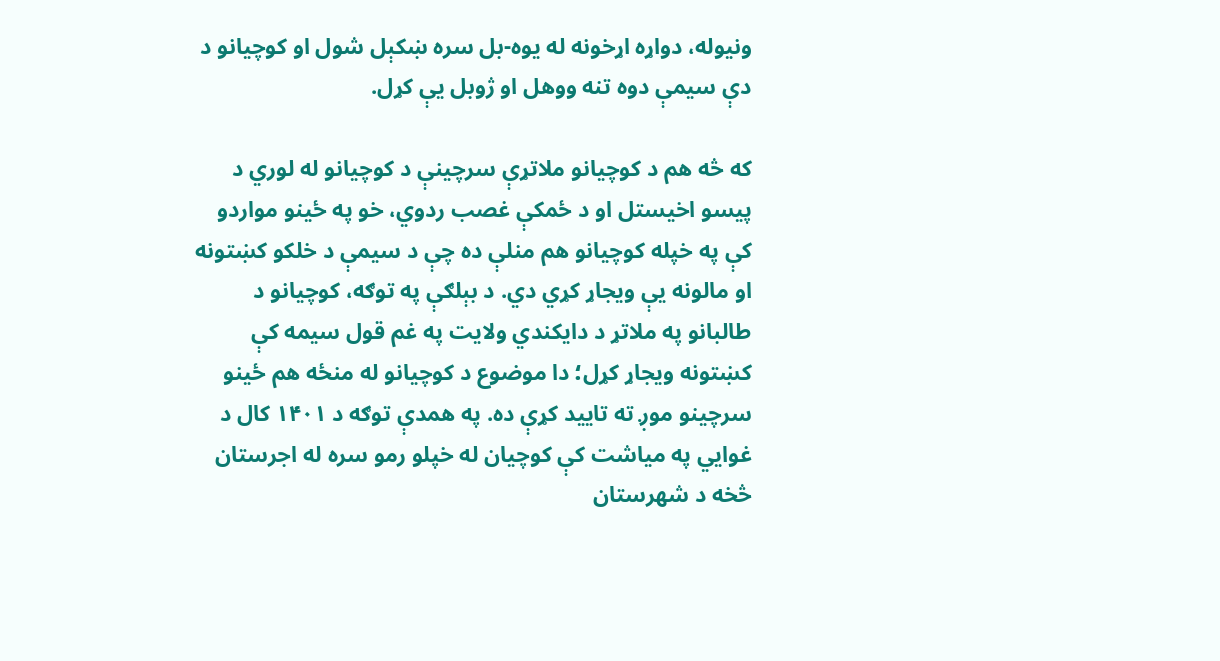ونيوله، دواړه اړخونه له يوه-بل سره ښکېل شول او کوچيانو د دې سيمې دوه تنه ووهل او ژوبل يې کړل.

که څه هم د کوچيانو ملاتړې سرچينې د کوچيانو له لوري د پيسو اخيستل او د ځمکې غصب ردوي، خو په ځينو مواردو کې په خپله کوچيانو هم منلې ده چې د سيمې د خلکو کښتونه او مالونه يې ويجاړ کړي دي. د بېلګې په توګه، کوچيانو د طالبانو په ملاتړ د دايکندي ولايت په غم قول سيمه کې کښتونه ويجاړ کړل؛ دا موضوع د کوچيانو له منځه هم ځينو سرچينو موږ ته تاييد کړې ده. په همدې توګه د ۱۴۰۱ کال د غوايي په مياشت کې کوچيان له خپلو رمو سره له اجرستان څخه د شهرستان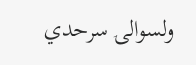ولسوالۍ سرحدي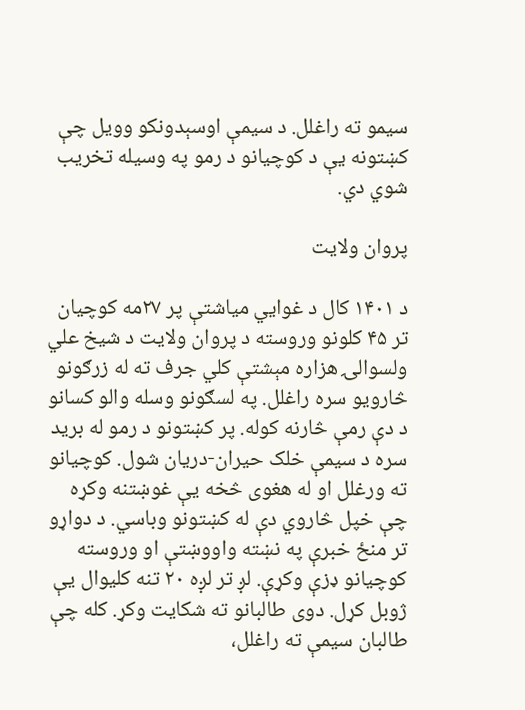سيمو ته راغلل. د سيمې اوسېدونکو وويل چې کښتونه يې د کوچيانو د رمو په وسيله تخريب شوي دي.

پروان ولایت

د ۱۴۰۱ کال د غوايي مياشتې پر ۲۷مه کوچيان تر ۴۵ کلونو وروسته د پروان ولايت د شيخ علي ولسوالۍ هزاره مېشتې کلي جرف ته له زرګونو څارويو سره راغلل. په لسګونو وسله والو کسانو د دې رمې څارنه کوله. پر کښتونو د رمو له بريد سره د سیمې خلک حيران-دريان شول. کوچيانو ته ورغلل او له هغوی څخه يې غوښتنه وکړه چې خپل څاروي دې له کښتونو وباسي. د دواړو تر منځ خبرې په نښته واووښتې او وروسته کوچيانو ډزې وکړې. لږ تر لږه ۲۰ تنه کليوال يې ژوبل کړل. دوی طالبانو ته شکايت وکړ. کله چې طالبان سيمې ته راغلل،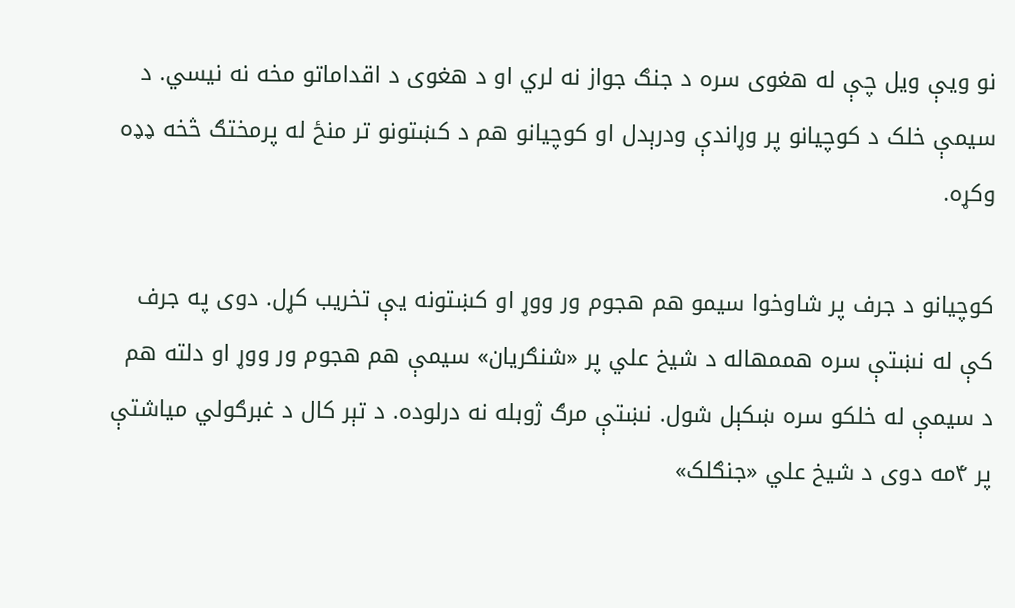نو ويې ويل چې له هغوی سره د جنګ جواز نه لري او د هغوی د اقداماتو مخه نه نيسي. د سيمې خلک د کوچيانو پر وړاندې ودرېدل او کوچيانو هم د کښتونو تر منځ له پرمختګ څخه ډډه وکړه.

کوچيانو د جرف پر شاوخوا سيمو هم هجوم ور ووړ او کښتونه يې تخريب کړل. دوی په جرف کې له نښتې سره هممهاله د شيخ علي پر «شنګريان» سيمې هم هجوم ور ووړ او دلته هم د سيمې له خلکو سره ښکېل شول. نښتې مرګ ژوبله نه درلوده. د تېر کال د غبرګولي مياشتې پر ۴مه دوی د شيخ علي «جنګلک»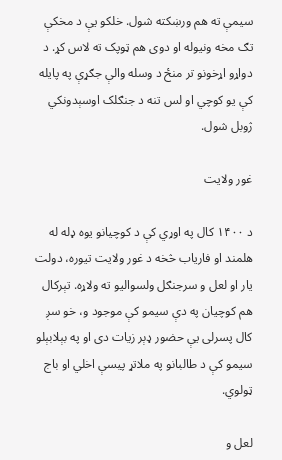سيمې ته هم ورښکته شول. خلکو يې د مخکې تګ مخه ونيوله او دوی هم ټوپک ته لاس کړ. د دواړو اړخونو تر منځ د وسله والې جګړې په پايله کې يو کوچي او لس تنه د جنګلک اوسېدونکي ژوبل شول.

غور ولایت

د ۱۴۰۰ کال په اوړي کې د کوچيانو يوه ډله له هلمند او فارياب څخه د غور ولايت تيوره، دولت يار او لعل و سرجنګل ولسواليو ته ولاړه. تېرکال هم کوچيان په دې سيمو کې موجود و، خو سږ کال پسرلی يې حضور ډېر زيات دی او په بېلابېلو سيمو کې د طالبانو په ملاتړ پيسې اخلي او باج ټولوي.

لعل و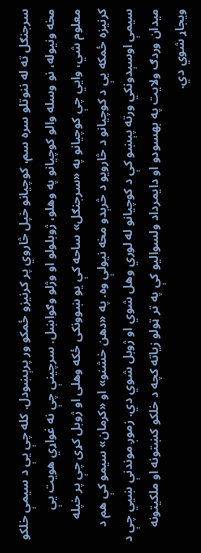سرجنګل ته له ننوتلو سره سم، کوچيانو خپل څاروي پر کرنيزو ځمکو ور پرېښودل. کله چې يې د سيمې خلکو مخه ونيوله، نو وسله والو کوچيانو په وهلو، ژوبلولو او وژلو وګواښل. سرچينې چې نه غواړي هويت يې معلوم شي، وايي چې کوچيانو په «سرجنګل» ساحه کې يو ښوونکی ځکه وهلی او ژوبل کړی چې پر خپله کرنيزه ځمکه يې د کوچيانو د څارويو د څرېدو مخه نيولې وه. په «دهن خشنو» او «کرمان» سيمو کې هم د سيمې اوسېدونکي ورته پېښو کې د کوچيانو له لوري وهل شوي او ژوبل شوي دي. زموږ موندنې ښيي چې د ميدان وردګ ولايت په بهسودو او دايمرداد ولسواليو کې په تر ټولو زياته کچه د خلکو کښتونه او ملکيتونه ویجاړ شوي دي.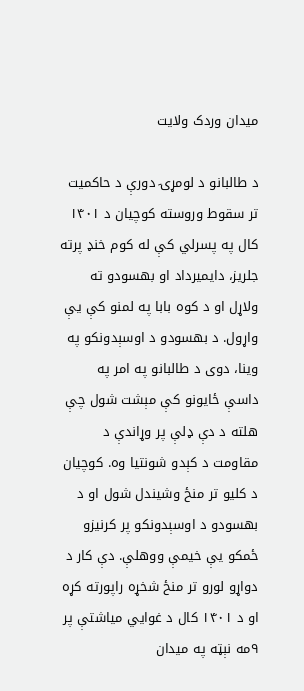میدان وردک ولایت

د طالبانو د لومړۍ دورې د حاکميت تر سقوط وروسته کوچيان د ۱۴۰۱ کال په پسرلي کې له کوم خنډ پرته جلريز، دايميرداد او بهسودو ته ولاړل او د کوه بابا په لمنو کې يې واړول. د بهسودو د اوسېدونکو په وينا، دوی د طالبانو په امر په داسې ځايونو کې مېشت شول چې هلته د دې ډلې پر وړاندې د مقاومت د کېدو شونتيا وه. کوچيان د کليو تر منځ وشيندل شول او د بهسودو د اوسېدونکو پر کرنيزو ځمکو يې خيمې ووهلې. دې کار د دواړو لورو تر منځ شخړه راپورته کړه او د ۱۴۰۱ کال د غوايي مياشتې پر ۹مه نېټه په ميدان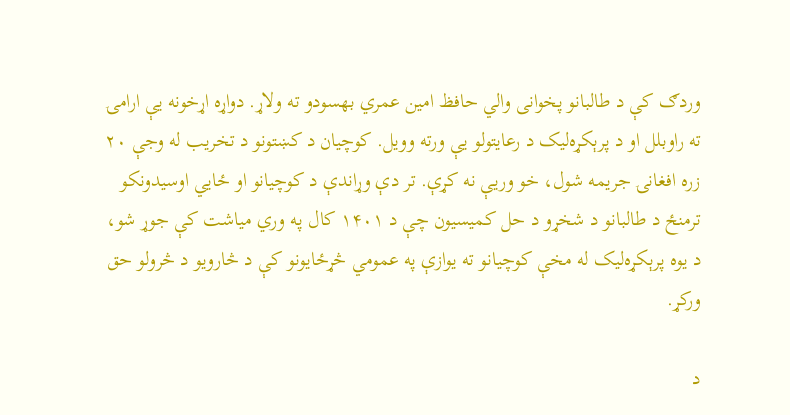وردګ کې د طالبانو پخوانی والي حافظ امين عمري بهسودو ته ولاړ. دواړه اړخونه يې ارامۍ ته راوبلل او د پرېکړه‌ليک د رعايتولو يې ورته وويل. کوچيان د کښتونو د تخريب له وجې ۲۰ زره افغانۍ جريمه شول، خو وريې نه کړې. تر دې وړاندې د کوچيانو او ځايي اوسیدونکو ترمنځ د طالبانو د شخړو د حل کميسيون چې د ۱۴۰۱ کال په وري مياشت کې جوړ شو، د يوه پرېکړه‌ليک له مخې کوچيانو ته يوازې په عمومي څړځايونو کې د څارويو د څرولو حق ورکړ.

د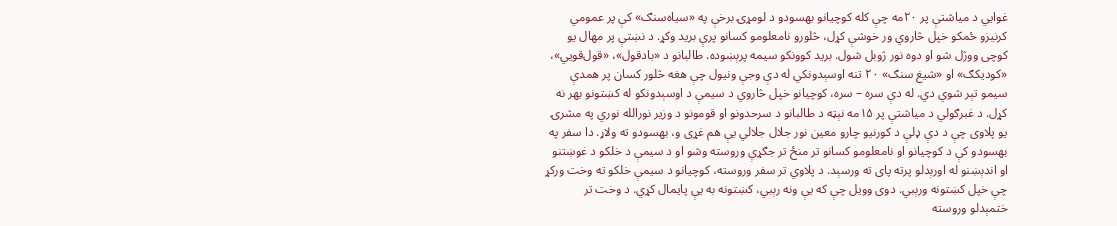غوايي د مياشتې پر ۲۰مه چې کله کوچيانو بهسودو د لومړۍ برخې په «سياه‌سنګ» کې پر عمومي کرنيزو ځمکو خپل څاروي ور خوشې کړل، څلورو نامعلومو کسانو پرې بريد وکړ. د نښتې پر مهال يو کوچی ووژل شو او دوه نور ژوبل شول. بريد کوونکو سيمه پرېښوده. طالبانو د «بادقول»، «قول‌قويي»، «کوديکګ» او «شيغ سنګ» ۲۰ تنه اوسېدونکي له دې وجې ونيول چې هغه څلور کسان پر همدې سيمو تېر شوي دي. له دې سره – سره، کوچيانو خپل څاروي د سيمې د اوسېدونکو له کښتونو بهر نه کړل. د غبرګولي د مياشتې پر ۱۵مه نېټه د طالبانو د سرحدونو او قومونو د وزير نورالله نوري په مشرۍ يو پلاوی چې د دې ډلې د کورنيو چارو معين نور جلال جلالي يې هم غړی و، بهسودو ته ولاړ. دا سفر په بهسودو کې د کوچيانو او نامعلومو کسانو تر منځ تر جګړې وروسته وشو او د سيمې د خلکو د غوښتنو او اندېښنو له اورېدلو پرته پای ته ورسېد. د پلاوي تر سفر وروسته، کوچيانو د سیمې خلکو ته وخت ورکړ چې خپل کښتونه ورېبي. دوی وويل چې که يې ونه رېبي، کښتونه به يې پايمال کړي. د وخت تر ختمېدلو وروسته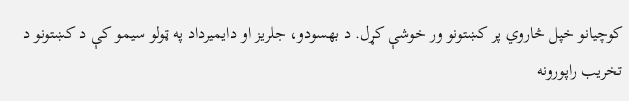کوچيانو خپل څاروي پر کښتونو ور خوشې کړل. د بهسودو، جلريز او دايميرداد په ټولو سيمو کې د کښتونو د تخريب راپورونه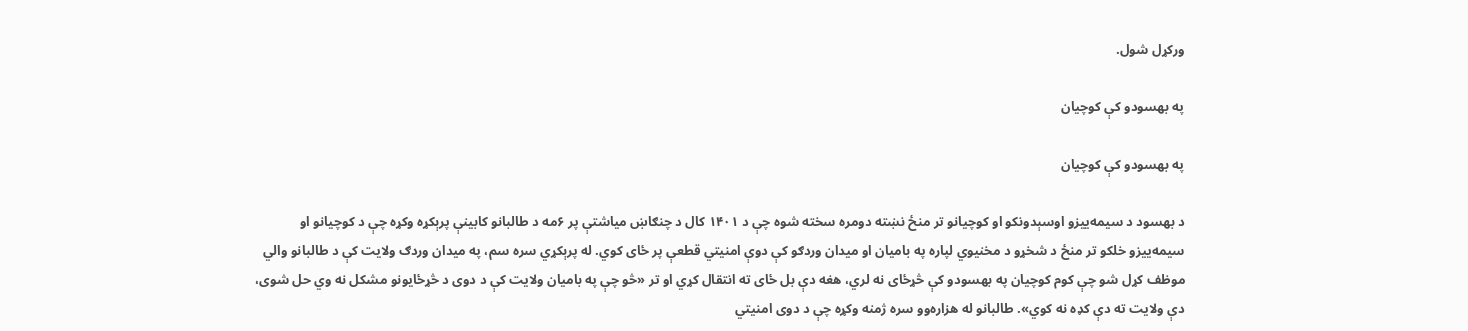ورکړل شول.

په بهسودو کې کوچیان

په بهسودو کې کوچیان

د بهسود د سيمه‌ييزو اوسېدونکو او کوچيانو تر منځ نښته دومره سخته شوه چې د ۱۴۰۱ کال د چنګاښ مياشتې پر ۶مه د طالبانو کابينې پرېکړه وکړه چې د کوچيانو او سيمه‌ييزو خلکو تر منځ د شخړو د مخنيوي لپاره په باميان او ميدان وردګو کې دوې امنيتي قطعې پر ځای کوي. له پرېکړي سره سم، په ميدان وردګ ولايت کې د طالبانو والي موظف کړل شو چې کوم کوچيان په بهسودو کې څړځای نه لري، هغه دې بل ځای ته انتقال کړي او تر «څو چې په باميان ولايت کې د دوی د څړځايونو مشکل نه وي حل شوی، دې ولايت ته دې کډه نه کوي». طالبانو له هزاره‌وو سره ژمنه وکړه چې د دوی امنيتي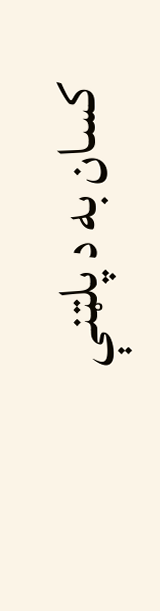کسان به د پلټنې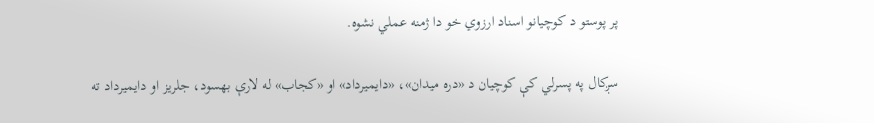پر پوستو د کوچيانو اسناد ارزوي خو دا ژمنه عملي نشوه.

سږکال په پسرلي کې کوچيان د «دره میدان»، «دايميرداد» او «کجاب» له لارې بهسود، جلريز او دايميرداد ته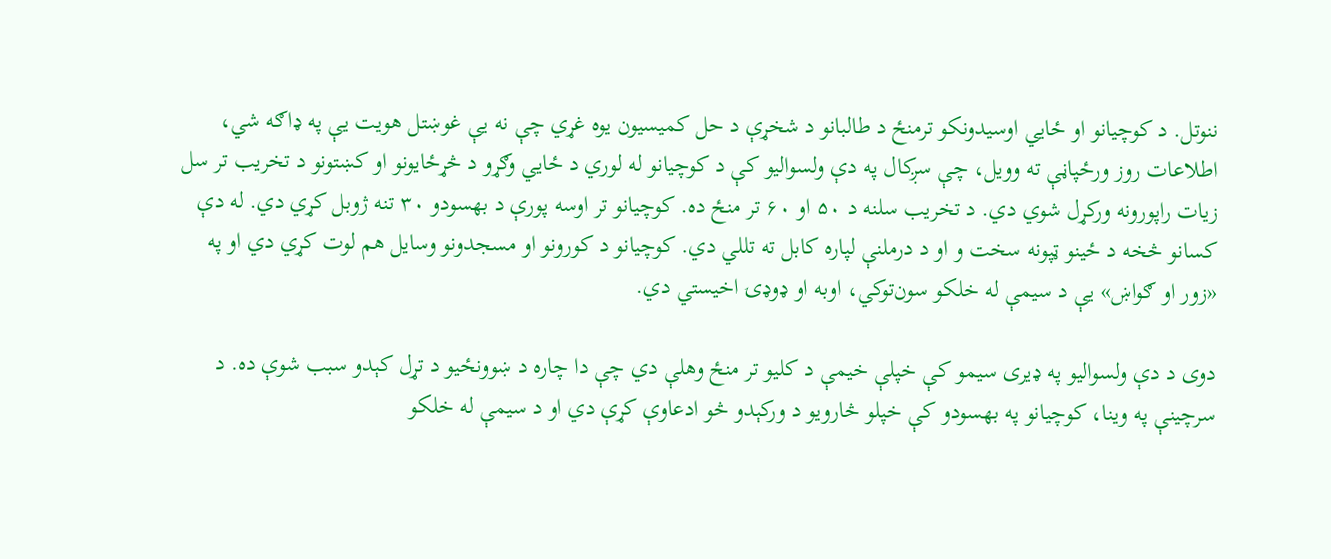ننوتل. د کوچيانو او ځایي اوسیدونکو ترمنځ د طالبانو د شخړې د حل کميسيون يوه غړي چې نه يې غوښتل هويت يې په ډاګه شي، اطلاعات روز ورځپاڼې ته وويل، چې سږکال په دې ولسواليو کې د کوچيانو له لوري د ځايي وګړو د څړځايونو او کښتونو د تخريب تر سل زيات راپورونه ورکړل شوي دي. د تخريب سلنه د ۵۰ او ۶۰ تر منځ ده. کوچيانو تر اوسه پورې د بهسودو ۳۰ تنه ژوبل کړي دي. له دې کسانو څخه د ځينو ټپونه سخت و او د درملنې لپاره کابل ته تللي دي. کوچيانو د کورونو او مسجدونو وسايل هم لوت کړي دي او په «زور او ګواښ» يې د سيمې له خلکو سون‌توکي، اوبه او ډوډۍ اخيستي دي.

دوی د دې ولسواليو په ډیری سيمو کې خپلې خيمې د کليو تر منځ وهلې دي چې دا چاره د ښوونځيو د تړل کېدو سبب شوې ده. د سرچينې په وينا، کوچيانو په بهسودو کې خپلو څارويو د ورکېدو څو ادعاوې کړې دي او د سيمې له خلکو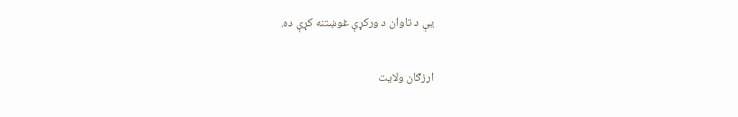يې د تاوان د ورکړې غوښتنه کړې ده.

ارزګان ولايت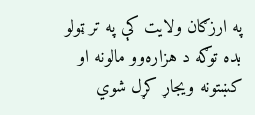په ارزګان ولايت کې په تر ټولو بده توګه د هزاره‌وو مالونه او کښتونه ويجاړ کړل شوي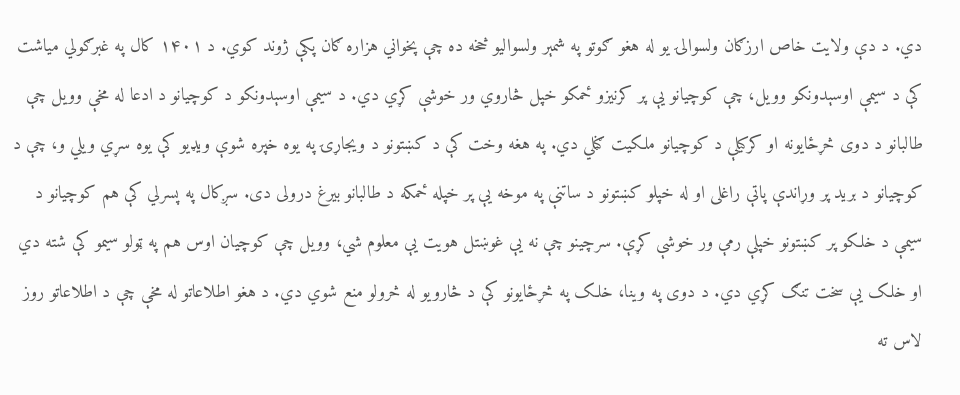دي. د دې ولايت خاص ارزګان ولسوالۍ يو له هغو ګوتو په شمېر ولسواليو څخه ده چې پخواني هزاره ګان پکې ژوند کوي. د ۱۴۰۱ کال په غبرګولي مياشت کې د سيمې اوسېدونکو وويل، چې کوچيانو يې پر کرنيزو ځمکو خپل څاروي ور خوشې کړي دي. د سيمې اوسېدونکو د کوچيانو د ادعا له مخې وويل چې طالبانو د دوی څړځايونه او کرکيلې د کوچيانو ملکيت ګڼلي دي. په هغه وخت کې د کښتونو د ويجاړۍ په يوه خپره شوې ويډيو کې يوه سړي ويلي و، چې د کوچيانو د برید پر وړاندې پاتې راغلی او له خپلو کښتونو د ساتنې په موخه يې پر خپله ځمکه د طالبانو بیرغ درولی دی. سږکال په پسرلي کې هم کوچيانو د سيمې د خلکو پر کښتونو خپلې رمې ور خوشې کړې. سرچينو چې نه يې غوښتل هويت يې معلوم شي، وويل چې کوچيان اوس هم په ټولو سيمو کې شته دي او خلک يې سخت تنګ کړي دي. د دوی په وينا، خلک په څړځايونو کې د څارويو له څرولو منع شوي دي. د هغو اطلاعاتو له مخې چې د اطلاعاتو روز لاس ته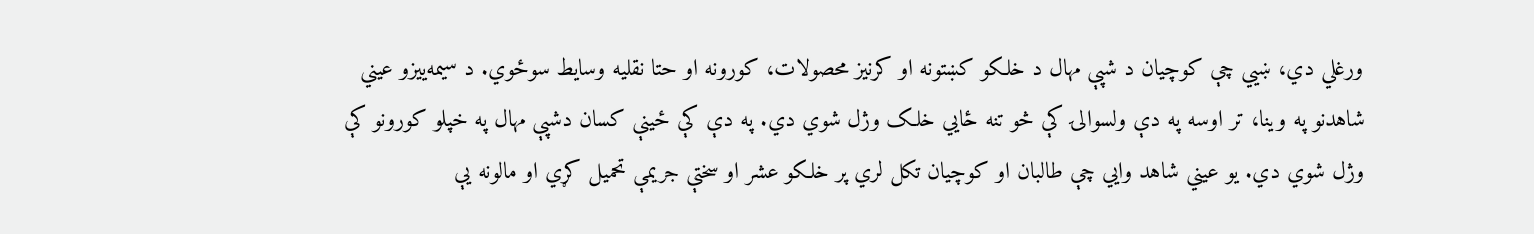ورغلي دي، ښيي چې کوچيان د شپې مهال د خلکو کښتونه او کرنيز محصولات، کورونه او حتا نقليه وسایط سوځوي. د سيمه‌ييزو عيني شاهدنو په وينا، تر اوسه په دې ولسوالۍ کې څو تنه ځايي خلک وژل شوي دي. په دې کې ځينې کسان دشپې مهال په خپلو کورونو کې وژل شوي دي. يو عيني شاهد وايي چې طالبان او کوچيان تکل لري پر خلکو عشر او سختې جريمې تحميل کړي او مالونه يې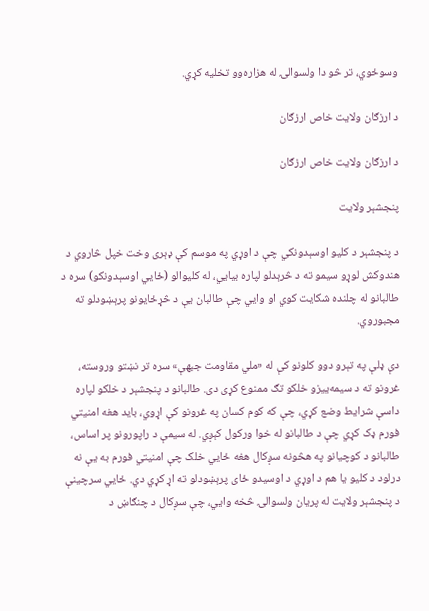وسوځوي، تر څو دا ولسوالۍ له هزاره‌وو تخليه کړي.

د ارزګان ولایت خاص ارزګان

د ارزګان ولایت خاص ارزګان

پنجشېر ولايت

د پنجشېر د کليو اوسېدونکي چې د اوړي په موسم کې ډېری وخت خپل څاروي د هندوکش لوړو سيمو ته د څرېدلو لپاره بيايي، له کليوالو (ځايي اوسېدونکو) سره د طالبانو له چلنده شکايت کوي او وايي چې طالبان يې د څړځايونو پرېښودلو ته مجبوروي.

دې ډلې په تېرو دوو کلونو کې له «ملي مقاومت جبهې» سره تر نښتو وروسته، غرونو ته د سيمه‌ييزو خلکو تګ ممنوع کړی دی. طالبانو د پنجشېر د خلکو لپاره داسې شرايط وضع کړي، چې که کوم کسان په غرونو کې اړوي، بايد هغه امنيتي فورم ډک کړي چې د طالبانو له خوا ورکول کېږي. له سيمې د راپورونو پر اساس، طالبانو د کوچيانو په هڅونه سږکال هغه ځايي خلک چې امنيتي فورم به يې نه درلود د کليو يا هم د اوړي د اوسیدو ځای پرېښودلو ته اړ کړي دي. ځايي سرچينې د پنجشېر ولايت له پريان ولسوالۍ څخه وايي، چې سږکال د چنګاښ د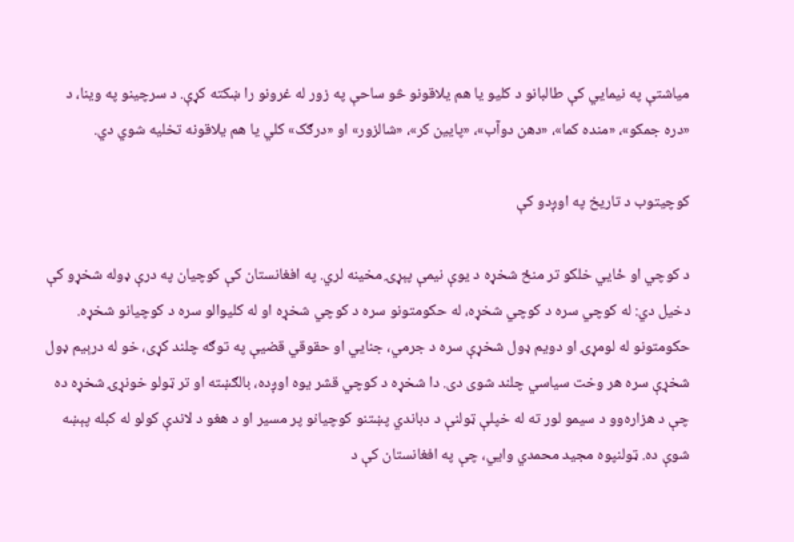مياشتې په نيمايي کې طالبانو د کليو يا هم يلاقونو څو ساحې په زور له غرونو را ښکته کړې. د سرچينو په وينا، د «دره جمکو»، «منده کما»، «دهن دوآب»، «پايين کر»، «شالزور» او «درګک» کلي يا هم يلاقونه تخليه شوي دي.

کوچيتوب د تاريخ په اوږدو کې

د کوچي او ځايي خلکو تر منځ شخړه د يوې نيمې پېړۍ مخينه لري. په افغانستان کې کوچيان په درې ډوله شخړو کې دخيل دي: له کوچي سره د کوچي شخړه، له حکومتونو سره د کوچي شخړه او له کليوالو سره د کوچيانو شخړه. حکومتونو له لومړۍ او دويم ډول شخړې سره د جرمي، جنايي او حقوقي قضيې په توګه چلند کړی، خو له درېيم ډول شخړې سره هر وخت سياسي چلند شوی دی. دا شخړه د کوچي قشر يوه اوږده، بالګښته او تر ټولو خونړۍ شخړه ده چې د هزاره‌وو د سيمو لور ته له خپلې ټولنې د دباندي پښتنو کوچيانو پر مسير او د هغو د لاندې کولو له کبله پېښه شوې ده. ټولنپوه مجيد محمدي وايي، چې په افغانستان کې د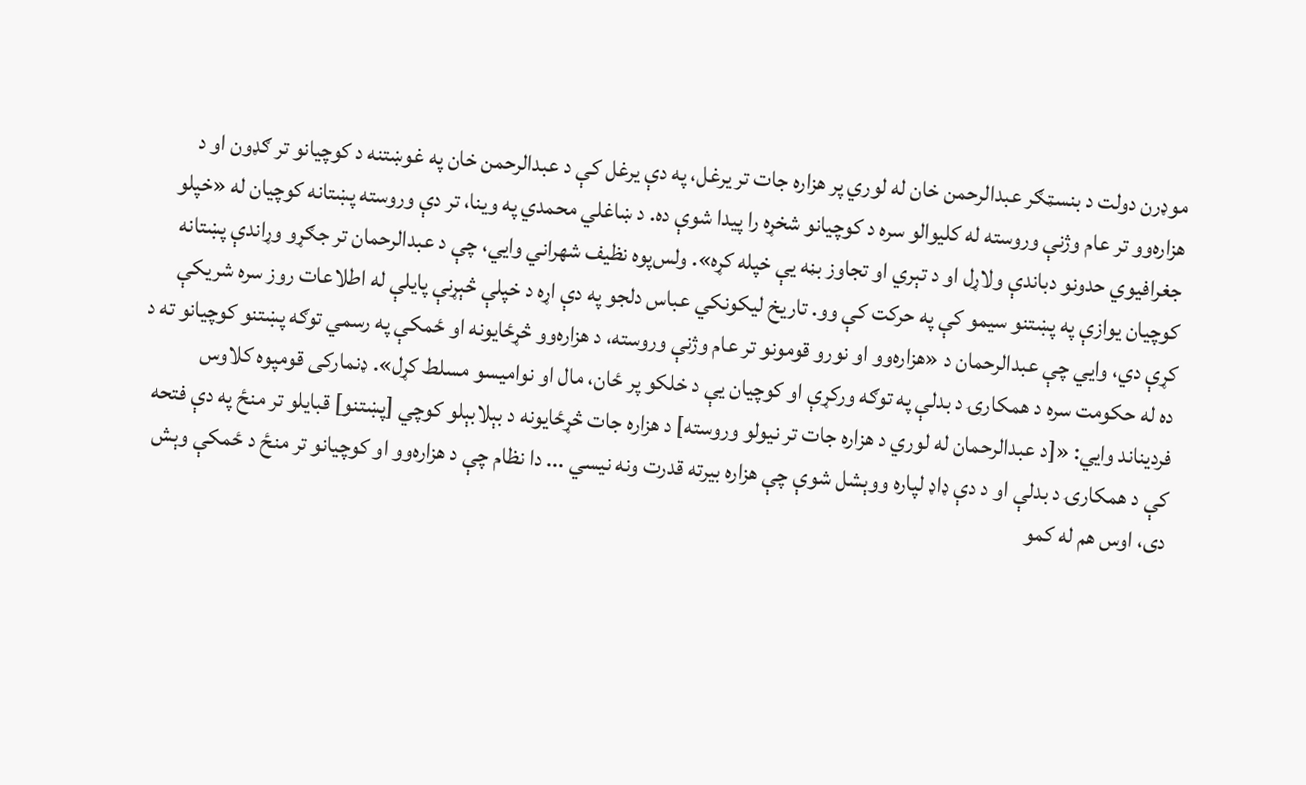موډرن دولت د بنسټګر عبدالرحمن خان له لوري پر هزاره جات تر يرغل، په دې يرغل کې د عبدالرحمن خان په غوښتنه د کوچيانو تر ګډون او د هزاره‌وو تر عام وژنې وروسته له کليوالو سره د کوچيانو شخړه را پيدا شوې ده. د ښاغلي محمدي په وينا، تر دې وروسته پښتانه کوچيان له «خپلو جغرافيوي حدونو دباندې ولاړل او د تېري او تجاوز بڼه يې خپله کړه». ولس‌پوه نظيف شهراني وايي، چې د عبدالرحمان تر جګړو وړاندې پښتانه کوچيان يوازې په پښتنو سيمو کې په حرکت کې وو. تاريخ ليکونکي عباس دلجو په دې اړه د خپلې څېړنې پايلې له اطلاعات روز سره شريکې کړې دي، وايي چې عبدالرحمان د «هزاره‌وو او نورو قومونو تر عام وژنې وروسته، د هزاره‌وو څړځايونه او ځمکې په رسمي توګه پښتنو کوچيانو ته د ده له حکومت سره د همکارۍ د بدلې په توګه ورکړې او کوچيان يې د خلکو پر ځان، مال او نواميسو مسلط کړل». ډنمارکی قومپوه کلاوس فرديناند وايي: «[د عبدالرحمان له لوري د هزاره جات تر نيولو وروسته] د هزاره جات څړځايونه د بېلابېلو کوچي [پښتنو] قبايلو تر منځ په دې فتحه کې د همکارۍ د بدلې او د دې ډاډ لپاره ووېشل شوې چې هزاره بیرته قدرت ونه نيسي ... دا نظام چې د هزاره‌وو او کوچيانو تر منځ د ځمکې وېش دی، اوس هم له کمو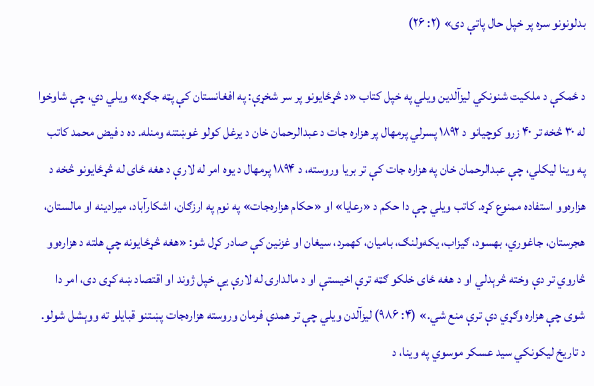بدلونونو سره پر خپل حال پاتې دی» (۲: ۲۶)

د ځمکې د ملکيت شنونکي ليزآلدين ویلي په خپل کتاب «د څړځايونو پر سر شخړې: په افغانستان کې پټه جګړه» ويلي دي، چې شاوخوا له ۳۰ څخه تر ۴۰ زرو کوچيانو د ۱۸۹۲ پسرلي پرمهال پر هزاره جات د عبدالرحمان خان د يرغل کولو غوښتنه ومنله. ده د فيض محمد کاتب په وينا ليکلي، چې عبدالرحمان خان په هزاره جات کې تر بريا وروسته، د ۱۸۹۴ پرمهال د يوه امر له لارې د هغه ځای له څړځايونو څخه د هزاره‌وو استفاده ممنوع کړه. کاتب ويلي چې دا حکم د «رعايا» او «حکام هزاره‌جات» په نوم په ارزګان، اشکارآباد، ميرادينه او مالستان، هجرستان، جاغوري، بهسود، ګيزاب، يکه‌ولنګ، باميان، کهمرد، سيغان او غزنين کې صادر کړل شو: «هغه څړځايونه چې هلته د هزاره‌وو څاروي تر دې وخته څرېدلي او د هغه ځای خلکو ګټه ترې اخيستې او د مالدارۍ له لارې يې خپل ژوند او اقتصاد ښه کړی دی، امر دا شوی چې هزاره وګړي دې ترې منع شي.» (۴: ۹۸۶) ليزآلدن ويلي چې تر همدې فرمان وروسته هزاره‌جات پښتنو قبايلو ته ووېشل شولو. د تاريخ ليکونکي سيد عسکر موسوي په وينا، د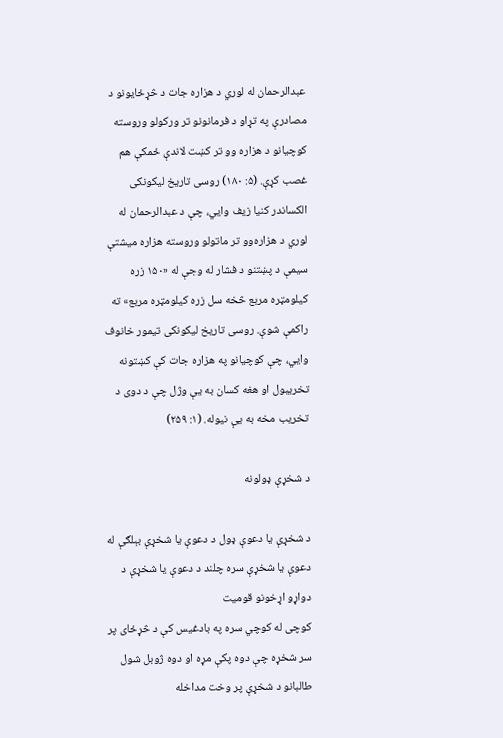عبدالرحمان له لوري د هزاره جات د څړځايونو د مصادرې په تړاو د فرمانونو تر ورکولو وروسته کوچيانو د هزاره وو تر کښت لاندې ځمکې هم غصب کړې. (۵: ۱۸۰) روسی تاريخ ليکونکی الکساندر کنيا زيف وايي، چې د عبدالرحمان له لوري د هزاره‌وو تر ماتولو وروسته هزاره ميشتې سيمې د پښتنو د فشار له وجې له «۱۵۰ زره کيلومټره مربع څخه سل زره کيلومټره مربع» ته راکمې شوې. روسی تاريخ ليکونکی تيمور خانوف وايي، چې کوچيانو په هزاره جات کې کښتونه تخريبول او هغه کسان به يې وژل چې د دوی د تخريب مخه به يې نيوله. (۱: ۲۵۹)

د شخړې ډولونه

د شخړې يا دعوې ډول د دعوې يا شخړې بېلګې له دعوې يا شخړې سره چلند د دعوې يا شخړې د دواړو اړخونو قوميت
کوچی له کوچي سره په بادغيس کې د څړځای پر سر شخړه چې دوه پکې مړه او دوه ژوبل شول طالبانو د شخړې پر وخت مداخله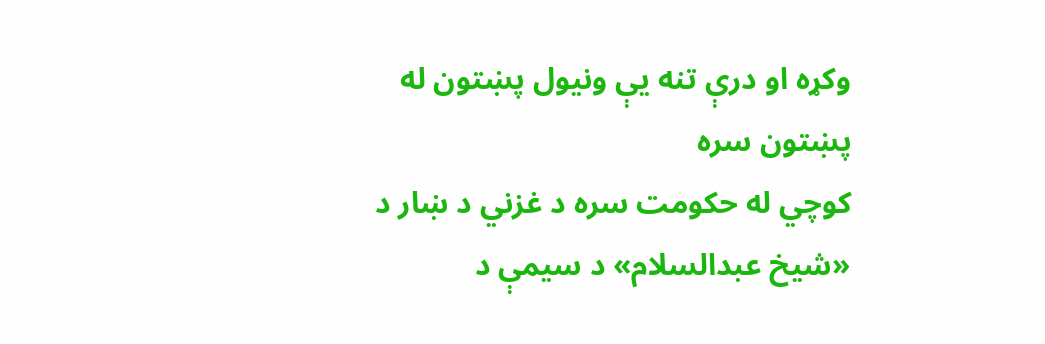وکړه او درې تنه يې ونيول پښتون له پښتون سره
کوچي له حکومت سره د غزني د ښار د «شيخ عبدالسلام» د سيمې د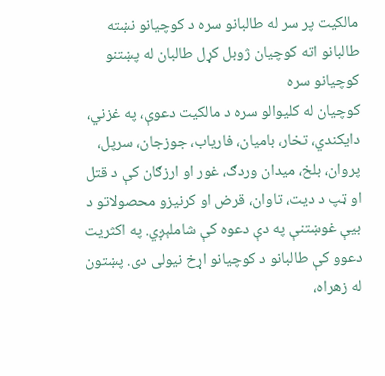مالکيت پر سر له طالبانو سره د کوچيانو نښته طالبانو اته کوچيان ژوبل کړل طالبان له پښتنو کوچيانو سره
کوچيان له کليوالو سره د مالکيت دعوې، په غزني، دايکندي، تخار، باميان، فارياب، جوزجان، سرپل، پروان، بلخ، ميدان وردګ، غور او ارزګان کې د قتل او ټپ د ديت، تاوان، قرض او کرنيزو محصولاتو د بيې غوښتنې په دې دعوه کې شاملېږي. په اکثريت دعوو کې طالبانو د کوچيانو اړخ نيولی دی. پښتون له زهراه،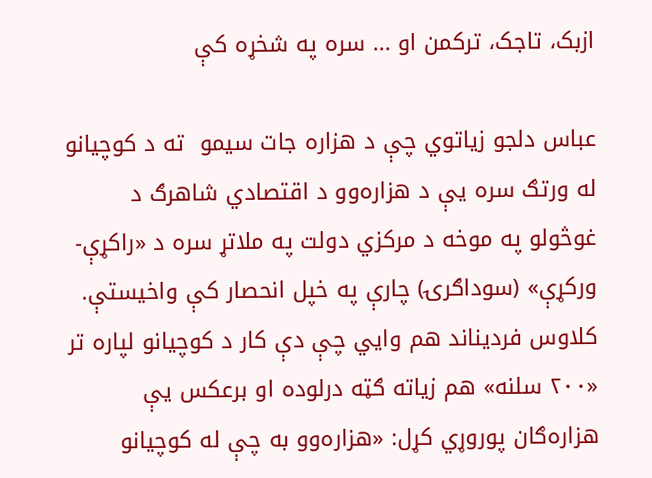ازبک، تاجک، ترکمن او ... سره په شخړه کې

عباس دلجو زياتوي چې د هزاره جات سيمو  ته د کوچيانو له ورتګ سره يې د هزاره‌وو د اقتصادي شاهرګ د غوڅولو په موخه د مرکزي دولت په ملاتړ سره د «راکړې-ورکړې» (سوداګرۍ) چارې په خپل انحصار کې واخيستې. کلاوس فرديناند هم وايي چې دې کار د کوچيانو لپاره تر «۲۰۰ سلنه» هم زياته ګټه درلوده او برعکس يې هزاره‌ګان پوروړي کړل: «هزاره‌وو به چې له کوچيانو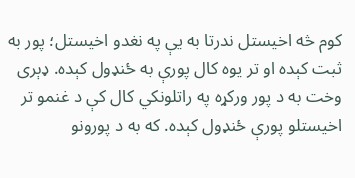کوم څه اخيستل ندرتا به يې په نغدو اخيستل؛ پور به ثبت کېده او تر يوه کال پورې به ځنډول کېده. ډېری وخت به د پور ورکړه په راتلونکي کال کې د غنمو تر اخيستلو پورې ځنډول کېده. که به د پورونو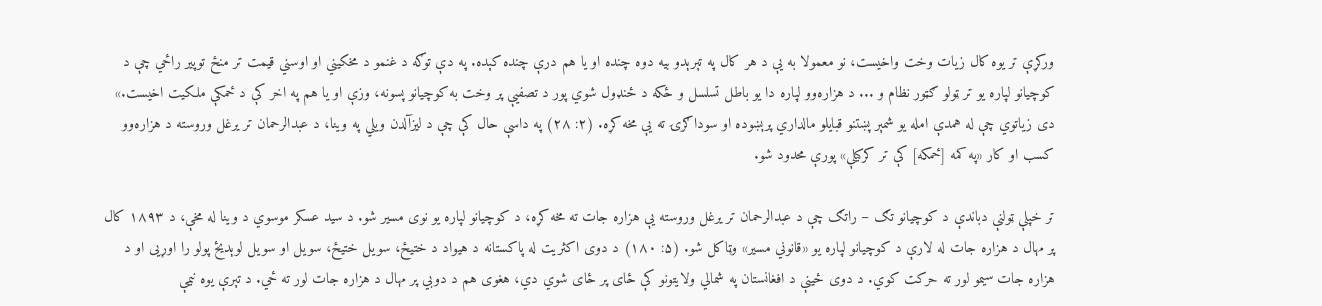ورکړې تر يوه کال زيات وخت واخيست، نو معمولا به يې د هر کال په تېرېدو بيه دوه چنده او يا هم درې چنده کېده. په دې توګه د غنمو د مخکيني او اوسني قيمت تر منځ توپير راځي چې د کوچيانو لپاره يو تر ټولو ګټور نظام و ... د هزاره‌وو لپاره دا يو باطل تسلسل و ځکه د ځنډول شوي پور د تصفيې پر وخت به کوچيانو پسونه، وزې او يا هم په اخر کې د ځمکې ملکيت اخيست.» دی زياتوي چې له همدې امله يو شمېر پښتنو قبايلو مالداري پرېښوده او سوداګرۍ ته يې مخه کړه. (۲: ۲۸) په داسې حال کې چې د ليزآلدن ويلي په وينا، د عبدالرحمان تر يرغل وروسته د هزاره‌وو کسب او کار «په کمه [ځمکه] کې تر کرکيلې» پورې محدود شو.

تر خپلې ټولنې دباندې د کوچيانو تګ – راتګ چې د عبدالرحمان تر يرغل وروسته يې هزاره جات ته مخه کړه، د کوچيانو لپاره يو نوی مسير شو. د سيد عسکر موسوي د وينا له مخې، د ۱۸۹۳ کال پر مهال د هزاره جات له لارې د کوچيانو لپاره يو «قانوني مسير» وټاکل شو. (۵: ۱۸۰) د دوی اکثريت له پاکستانه د هيواد د ختيځ، سويل ختيځ، سويل او سويل لوېديځ پولو را اوړيی او د هزاره جات سيمو لور ته حرکت کوي. د دوی ځينې د افغانستان په شمالي ولايتونو کې ځای پر ځای شوي دي، هغوی هم د دوبي پر مهال د هزاره جات لور ته ځي. د تېرې يوه نيمې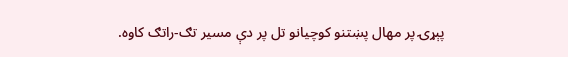پېړۍ پر مهال پښتنو کوچيانو تل پر دې مسير تګ-راتګ کاوه.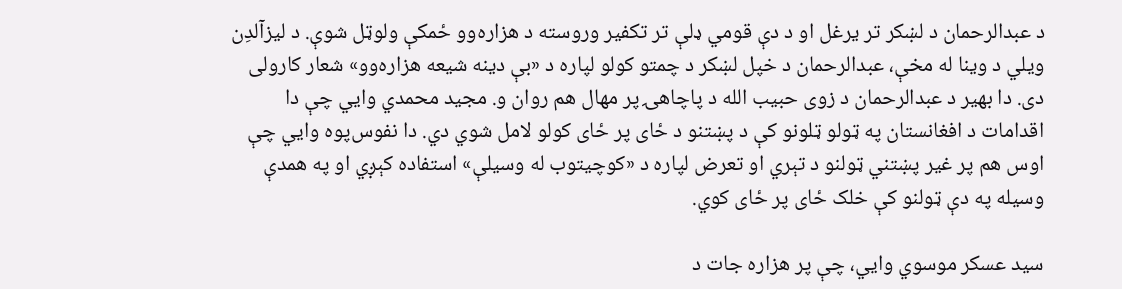د عبدالرحمان د لښکر تر يرغل او د دې قومي ډلې تر تکفير وروسته د هزاره‌وو ځمکې ولوټل شوې. د ليزآلدِن ويلي د وينا له مخې، عبدالرحمان د خپل لښکر د چمتو کولو لپاره د «بې دينه شيعه هزاره‌وو» شعار کارولی دی. دا بهير د عبدالرحمان د زوی حبيب الله د پاچاهۍ پر مهال هم روان و. مجيد محمدي وايي چې دا اقدامات د افغانستان په ټولو ټلونو کې د پښتنو د ځای پر ځای کولو لامل شوي دي. دا نفوس‌پوه وايي چې اوس هم پر غير پښتني ټولنو د تېري او تعرض لپاره د «کوچيتوب له وسيلې» استفاده کېږي او په همدې وسيله په دې ټولنو کې خلک ځای پر ځای کوي.

سيد عسکر موسوي وايي، چې پر هزاره جات د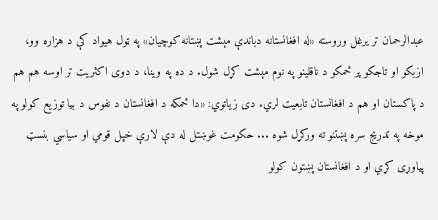عبدالرحمان تر يرغل وروسته «له افغانستانه دباندې مېشت پښتانه کوچيان» په ټول هيواد کې د هزاره وو، ازبکو او تاجکو پر ځمکو د ناقلينو په نوم مېشت کړل شول. د ده په وينا، د دوی اکثريت تر اوسه هم هم د پاکستان او هم د افغانستان تابعيت لري. دی زياتوي: «دا ځمکه د افغانستان د نفوس د بيا توزيع کولو په موخه په تدريج سره پښتنو ته ورکړل شوه ... حکومت غوښتل له دې لارې خپل قومي او سياسي بنسټ پياوړی کړي او د افغانستان پښتون کولو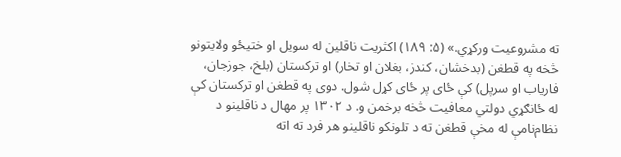ته مشروعيت ورکړي.» (۵: ۱۸۹) اکثريت ناقلين له سويل او ختيځو ولايتونو څخه په قطغن (بدخشان، کندز، بغلان او تخار) او ترکستان (بلخ، جوزجان، فارياب او سرپل) کې ځای پر ځای کړل شول. دوی په قطغن او ترکستان کې له ځانګړي دولتي معافيت څخه برخمن و. د ۱۳۰۲ پر مهال د ناقلينو د نظام‌نامې له مخې قطغن ته د تلونکو ناقلينو هر فرد ته اته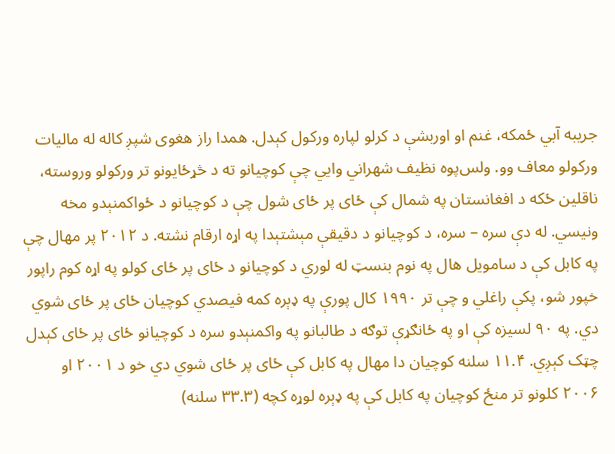جريبه آبي ځمکه، غنم او اوربشې د کرلو لپاره ورکول کېدل. همدا راز هغوی شپږ کاله له ماليات ورکولو معاف وو. ولس‌پوه نظيف شهراني وايي چې کوچيانو ته د څړځايونو تر ورکولو وروسته، ناقلين ځکه د افغانستان په شمال کې ځای پر ځای شول چې د کوچيانو د ځواکمنېدو مخه ونيسي. له دې سره – سره، د کوچيانو د دقيقې مېشتېدا په اړه ارقام نشته. د ۲۰۱۲ پر مهال چې په کابل کې د سامويل هال په نوم بنسټ له لوري د کوچيانو د ځای پر ځای کولو په اړه کوم راپور خپور شو، پکې راغلي و چې تر ۱۹۹۰ کال پورې په ډېره کمه فيصدي کوچيان ځای پر ځای شوي دي. په ۹۰ لسيزه کې او په ځانګړې توګه د طالبانو په واکمنېدو سره د کوچيانو ځای پر ځای کېدل چټک کېږي. ۱۱.۴ سلنه کوچيان دا مهال په کابل کې ځای پر ځای شوي دي خو د ۲۰۰۱ او ۲۰۰۶ کلونو تر منځ کوچيان په کابل کې په ډېره لوړه کچه (۳۳.۳ سلنه)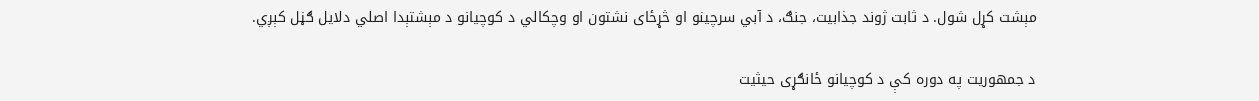مېشت کړل شول. د ثابت ژوند جذابيت، جنګ، د آبي سرچينو او څړځای نشتون او وچکالي د کوچيانو د مېشتېدا اصلي دلايل ګڼل کېږي.

د جمهوريت په دوره کې د کوچيانو ځانګړی حيثيت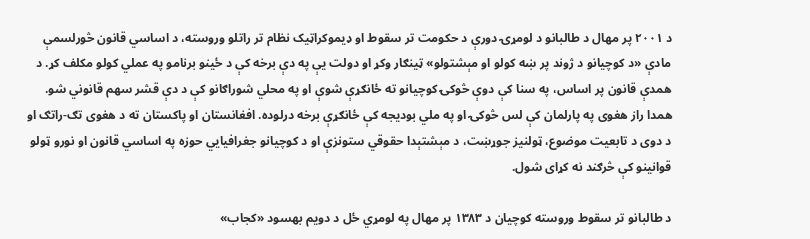د ۲۰۰۱ پر مهال د طالبانو د لومړۍ دورې د حکومت تر سقوط او ډيموکراټيک نظام تر راتلو وروسته، د اساسي قانون څورلسمې مادې «د کوچيانو د ژوند پر ښه کولو او مېشتولو» ټينګار وکړ او دولت يې په دې برخه کې د ځينو برنامو په عملي کولو مکلف کړ. د همدې قانون پر اساس، په سنا کې دوې څوکۍ کوچيانو ته ځانګړې شوې او په محلي شوراګانو کې د دې قشر سهم قانوني شو. همدا راز هغوی په پارلمان کې لس څوکۍ او په ملي بودیجه کې ځانګړې برخه درلوده. افغانستان او پاکستان ته د هغوی تګ-راتګ او د دوی د تابعيت موضوع، ټولنيز جوړښت، د مېشتېدا حقوقي ستونزې او د کوچيانو جغرافيايي حوزه په اساسي قانون او نورو ټولو قوانينو کې څرګند نه کړای شول.

د طالبانو تر سقوط وروسته کوچيان د ۱۳۸۳ پر مهال په لومړي ځل د دويم بهسود «کجاب»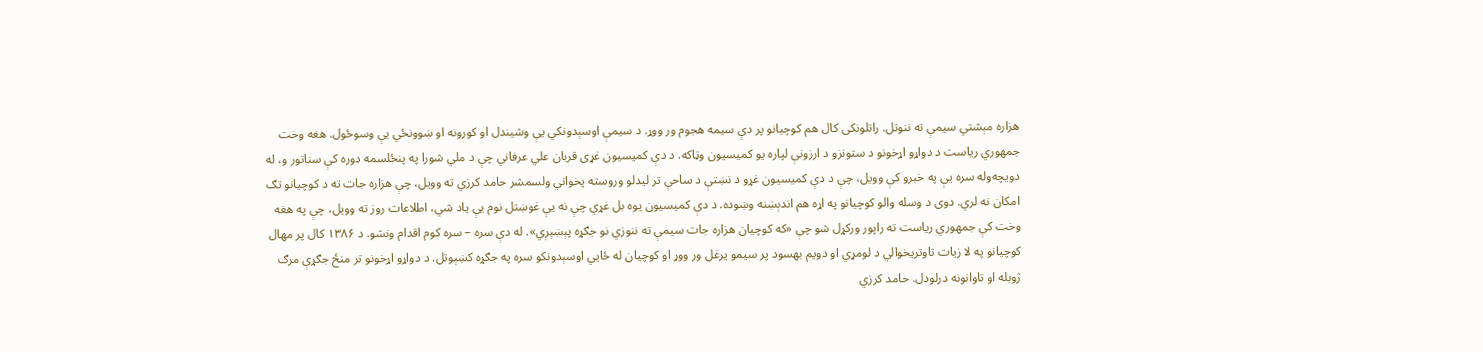هزاره مېشتي سیمې ته ننوتل. راتلونکی کال هم کوچيانو پر دې سيمه هجوم ور ووړ. د سيمې اوسېدونکي يې وشيندل او کورونه او ښوونځي يې وسوځول. هغه وخت جمهوري رياست د دواړو اړخونو د ستونزو د ارزونې لپاره يو کميسيون وټاکه. د دې کميسيون غړی قربان علي عرفاني چې د ملي شورا په پنځلسمه دوره کې سناتور و، له دويچه‌وله سره يې په خبرو کې وويل، چې د دې کميسيون غړو د نښتې د ساحې تر ليدلو وروسته پخواني ولسمشر حامد کرزي ته وويل، چې هزاره جات ته د کوچيانو تګ امکان نه لري. دوی د وسله والو کوچيانو په اړه هم اندېښنه وښوده. د دې کميسيون يوه بل غړي چې نه يې غوښتل نوم يې یاد شي، اطلاعات روز ته وويل، چې په هغه وخت کې جمهوري رياست ته راپور ورکړل شو چې «که کوچيان هزاره جات سيمې ته ننوزي نو جګړه پېښېږي». له دې سره – سره کوم اقدام ونشو. د ۱۳۸۶ کال پر مهال کوچيانو په لا زيات تاوتريخوالي د لومړي او دويم بهسود پر سيمو يرغل ور ووړ او کوچيان له ځايي اوسېدونکو سره په جګړه کښېوتل. د دواړو اړخونو تر منځ جګړې مرګ ژوبله او تاوانونه درلودل. حامد کرزي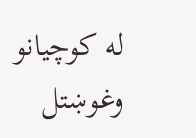له کوچيانو وغوښتل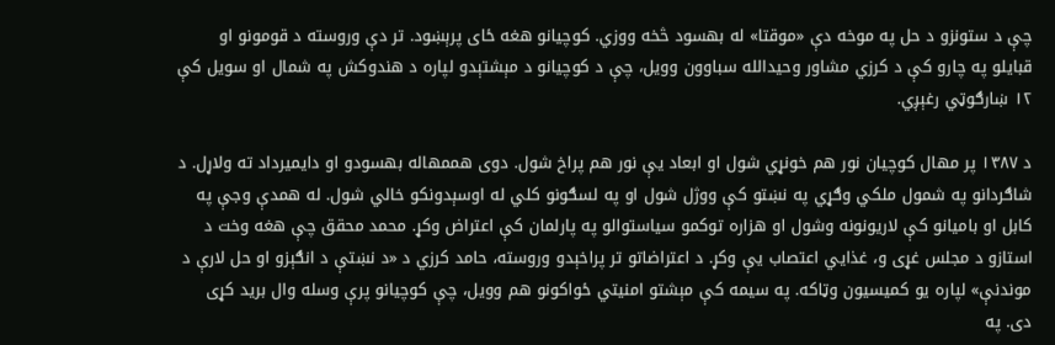چې د ستونزو د حل په موخه دې «موقتا» له بهسود څخه ووزي. کوچيانو هغه ځای پرېښود. تر دې وروسته د قومونو او قبايلو په چارو کې د کرزي مشاور وحيدالله سباوون وويل، چې د کوچيانو د مېشتېدو لپاره د هندوکش په شمال او سویل کې ۱۲ ښارګوټي رغېږي.

د ۱۳۸۷ پر مهال کوچيان نور هم خونړي شول او ابعاد يې نور هم پراخ شول. دوی هممهاله بهسودو او دايميرداد ته ولاړل. د شاګردانو په شمول ملکي وګړي په نښتو کې ووژل شول او په لسګونو کلي له اوسېدونکو خالي شول. له همدې وجې په کابل او باميانو کې لاريونونه وشول او هزاره توکمو سياستوالو په پارلمان کې اعتراض وکړ. محمد محقق چې هغه وخت د استازو د مجلس غړی و، غذايي اعتصاب يې وکړ. د اعتراضاتو تر پراخېدو وروسته، حامد کرزي د «د نښتې د انګېزو او حل لارې د موندنې» لپاره يو کميسيون وټاکه. په سيمه کې مېشتو امنيتي ځواکونو هم وویل، چې کوچيانو پرې وسله وال بريد کړی دی. په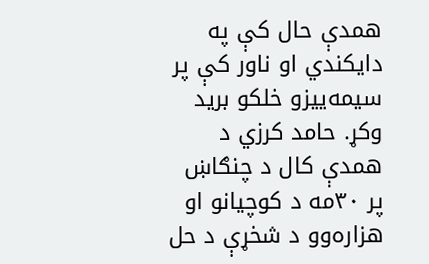همدې حال کې په دايکندي او ناور کې پر سيمه‌ييزو خلکو بريد وکړ. حامد کرزي د همدې کال د چنګاښ پر ۳۰مه د کوچيانو او هزاره‌وو د شخړې د حل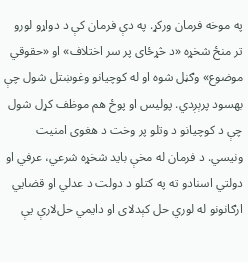په موخه فرمان ورکړ. په دې فرمان کې د دواړو لورو تر منځ شخړه «د څړځای پر سر اختلاف» او «حقوقي موضوع» وګڼل شوه او له کوچيانو وغوښتل شول چې بهسود پرېږدي. پوليس او پوځ هم موظف کړل شول چې د کوچيانو د وتلو پر وخت د هغوی امنيت ونيسي. د فرمان له مخې بايد شخړه شرعي، عرفي او دولتي اسنادو ته په کتلو د دولت د عدلي او قضايي ارګانونو له لوري حل کېدلای او دايمي حل‌لارې يې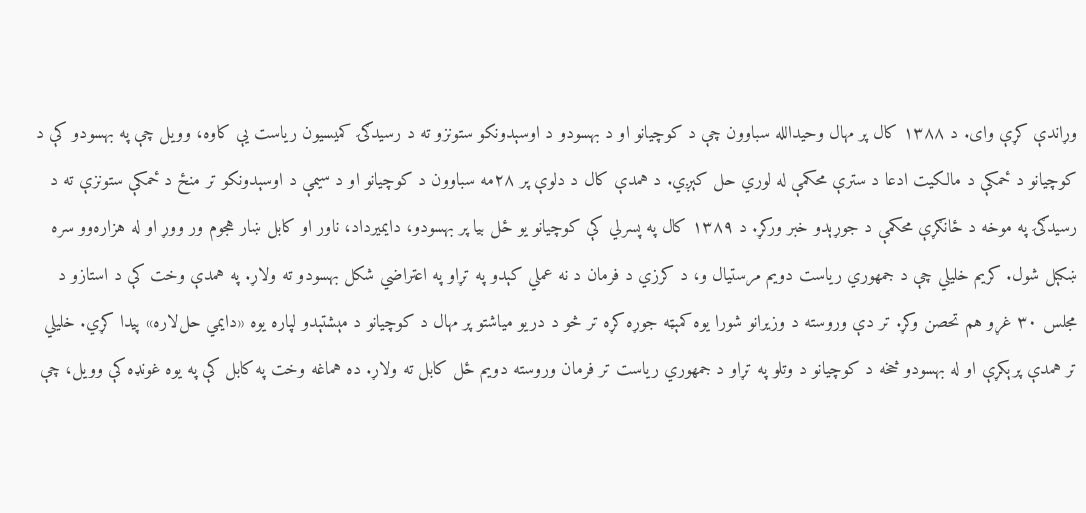وړاندې کړې وای. د ۱۳۸۸ کال پر مهال وحيدالله سباوون چې د کوچيانو او د بهسودو د اوسېدونکو ستونزو ته د رسيدګۍ کميسيون رياست يې کاوه، وويل چې په بهسودو کې د کوچيانو د ځمکې د مالکيت ادعا د سترې محکمې له لوري حل کېږي. د همدې کال د دلوې پر ۲۸مه سباوون د کوچيانو او د سيمې د اوسېدونکو تر منځ د ځمکې ستونزې ته د رسيدګۍ په موخه د ځانګړې محکمې د جوړېدو خبر ورکړ. د ۱۳۸۹ کال په پسرلي کې کوچيانو يو ځل بيا پر بهسودو، دايميرداد، ناور او کابل ښار هجوم ور ووړ او له هزاره‌وو سره ښکېل شول. کريم خليلي چې د جمهوري رياست دويم مرستيال و، د کرزي د فرمان د نه عملي کېدو په تړاو په اعتراضي شکل بهسودو ته ولاړ. په همدې وخت کې د استازو د مجلس ۳۰ غړو هم تحصن وکړ. تر دې وروسته د وزيرانو شورا يوه کمېټه جوړه کړه تر څو د دریو مياشتو پر مهال د کوچيانو د مېشتېدو لپاره يوه «دايمي حل‌لاره» پيدا کړي. خليلي تر همدې پرېکړې او له بهسودو څخه د کوچيانو د وتلو په تړاو د جمهوري رياست تر فرمان وروسته دويم ځل کابل ته ولاړ. ده هماغه وخت په کابل کې په يوه غونډه کې وويل، چې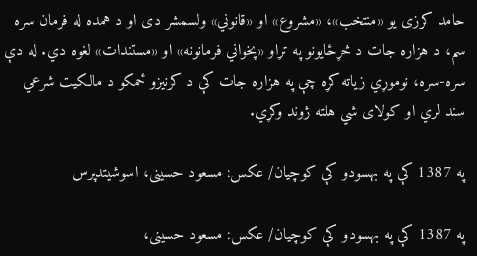حامد کرزی يو «منتخب»، «مشروع» او «قانوني» ولسمشر دی او د همده له فرمان سره سم، د هزاره جات د څړځايونو په تړاو «پخواني فرمانونه» او «مستندات» لغوه دي. له دې سره-سره، نوموړي زياته کړه چې په هزاره جات کې د کرنيزو ځمکو د مالکيت شرعي سند لري او کولای شي هلته ژوند وکړي.

په 1387 کې په بهسودو کې کوچیان/ عکس: مسعود حسینی، اسوشیتدپرس

په 1387 کې په بهسودو کې کوچیان/ عکس: مسعود حسینی،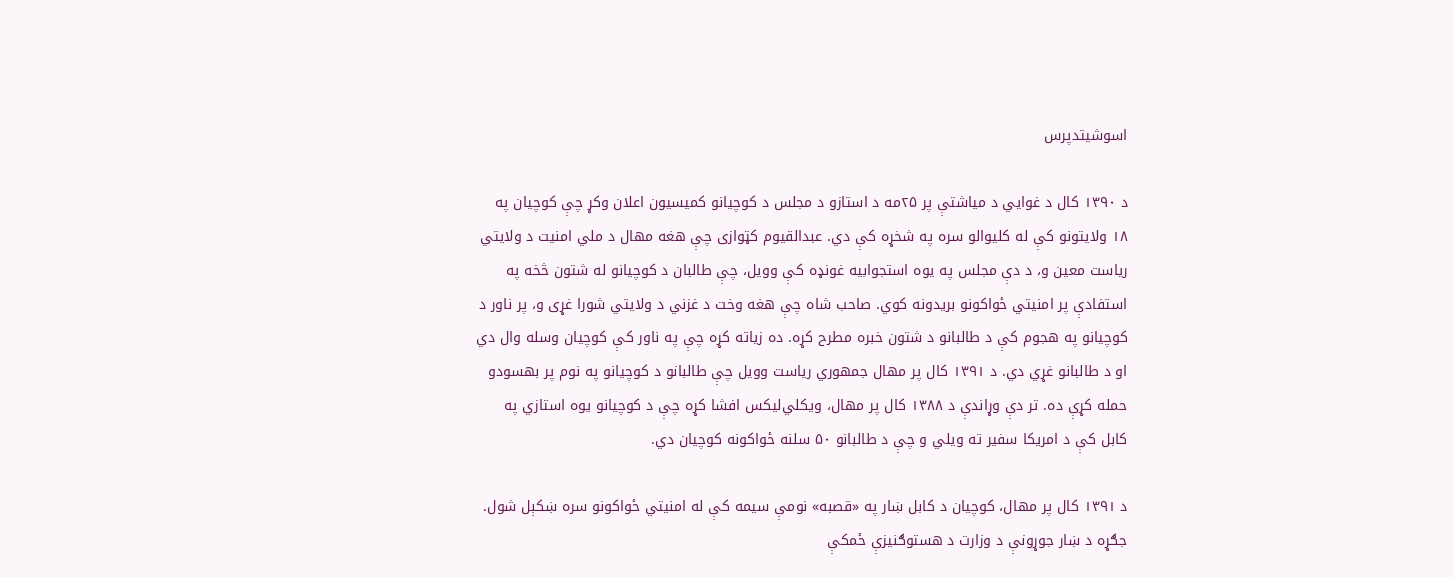اسوشیتدپرس

د ۱۳۹۰ کال د غوايي د مياشتې پر ۲۵مه د استازو د مجلس د کوچيانو کميسيون اعلان وکړ چې کوچيان په ۱۸ ولايتونو کې له کليوالو سره په شخړه کې دي. عبدالقيوم کټوازی چې هغه مهال د ملي امنيت د ولايتي رياست معين و، د دې مجلس په يوه استجوابيه غونډه کې وويل، چې طالبان د کوچيانو له شتون څخه په استفادې پر امنيتي ځواکونو بريدونه کوي. صاحب شاه چې هغه وخت د غزني د ولايتي شورا غړی و، پر ناور د کوچيانو په هجوم کې د طالبانو د شتون خبره مطرح کړه. ده زياته کړه چې په ناور کې کوچيان وسله وال دي او د طالبانو غړي دي. د ۱۳۹۱ کال پر مهال جمهوري رياست وويل چې طالبانو د کوچيانو په نوم پر بهسودو حمله کړې ده. تر دې وړاندې د ۱۳۸۸ کال پر مهال، ويکلي‌ليکس افشا کړه چې د کوچيانو يوه استازي په کابل کې د امريکا سفير ته ويلي و چې د طالبانو ۵۰ سلنه ځواکونه کوچيان دي.

د ۱۳۹۱ کال پر مهال، کوچيان د کابل ښار په «قصبه» نومې سيمه کې له امنيتي ځواکونو سره ښکېل شول. جګړه د ښار جوړونې د وزارت د هستوګنيزې ځمکې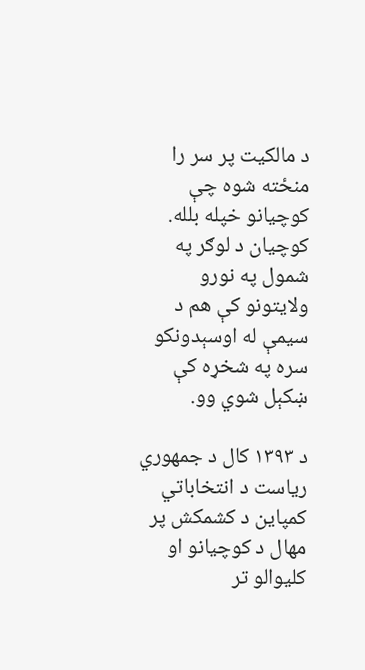د مالکيت پر سر را منځته شوه چې کوچيانو خپله بلله. کوچيان د لوګر په شمول په نورو ولايتونو کې هم د سيمې له اوسېدونکو سره په شخړه کې ښکېل شوي وو.

د ۱۳۹۳ کال د جمهوري رياست د انتخاباتي کمپاين د کشمکش پر مهال د کوچيانو او کليوالو تر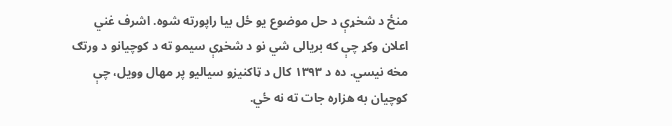منځ د شخړې د حل موضوع يو ځل بيا راپورته شوه. اشرف غني اعلان وکړ چې که بريالی شي نو د شخړې سيمو ته د کوچيانو د ورتګ مخه نيسي. ده د ۱۳۹۳ کال د ټاکنيزو سياليو پر مهال وويل، چې کوچيان به هزاره جات ته نه ځي.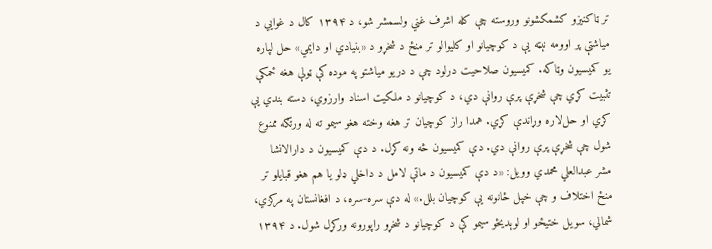تر ټاکنيزو کشمکشونو وروسته چې کله اشرف غني ولسمشر شو، د ۱۳۹۴ کال د غوايي د مياشتې پر اوومه نېټه يې د کوچيانو او کليوالو تر منځ د شخړو د «بنيادي او دايمي» حل لپاره يو کميسيون وټاکه. کميسيون صلاحيت درلود چې د دریو مياشتو په موده کې ټولې هغه ځمکې تثبيت کړي چې شخړې پرې روانې دي، د کوچيانو د ملکيت اسناد وارزوي، دسته بندي يې کړي او حل‌لاره وړاندې کړي. همدا راز کوچيان تر هغه وخته هغو سيمو ته له ورتګه ممنوع شول چې شخړې پرې روانې دي. دې کميسيون څه ونه کړل. د دې کميسيون د دارالانشا مشر عبدالعلي محمدي وويل: «د دې کميسيون د ماتې لامل د داخلي ډلو يا هم هغو قبايلو تر منځ اختلاف و چې خپل ځانونه يې کوچيان بلل.» له دې سره-سره، د افغانستان په مرکزي، شمالي، سويل ختيځو او لوېديځو سيمو کې د کوچيانو د شخړو راپورونه ورکړل شول. د ۱۳۹۴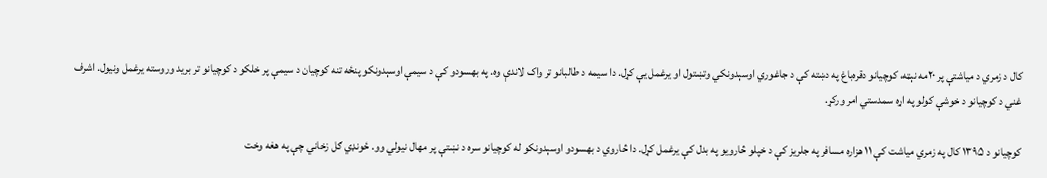کال د زمري د مياشتې پر ۲۰مه نېټه، کوچيانو دقره‌باغ په دښته کې د جاغوري اوسېدونکي وتښتول او يرغمل يې کړل. دا سيمه د طالبانو تر واک لاندې وه. په بهسودو کې د سيمې اوسېدونکو پنځه تنه کوچيان د سيمې پر خلکو د کوچيانو تر بريد وروسته يرغمل ونيول. اشرف غني د کوچيانو د خوشې کولو په اړه سمدستي امر ورکړ.

کوچيانو د ۱۳۹۵ کال په زمري مياشت کې ۱۱ هزاره مسافر په جلريز کې د خپلو څارويو په بدل کې يرغمل کړل. دا څاروي د بهسودو اوسېدونکو له کوچیانو سره د نښتې پر مهال نيولي وو. ځونډي ګل زخاني چې په هغه وخت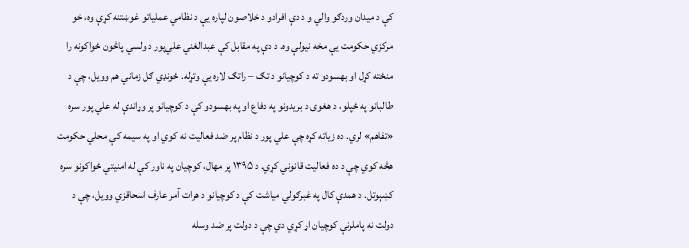کې د ميدان وردګو والي و د دې افرادو د خلاصون لپاره يې د نظامي عملياتو غوښتنه کړې وه، خو مرکزي حکومت يې مخه نيولې وه. د دې په مقابل کې عبدالغني علي‌پور د ولسي پاڅون ځواکونه را منځته کړل او بهسودو ته د کوچيانو د تګ – راتګ لاره يې وتړله. ځونډي ګل زماني هم وويل، چې د طالبانو په ځپلو، د هغوی د بريدونو په دفاع او په بهسودو کې د کوچيانو پر وړاندې له علي پور سره «تفاهم» لري. ده زياته کړه چې علي پور د نظام پر ضد فعاليت نه کوي او په سيمه کې محلي حکومت هڅه کوي چې د ده فعاليت قانوني کړي. د ۱۳۹۵ پر مهال، کوچيان په ناور کې له امنيتي ځواکونو سره کښېوتل. د همدې کال په غبرګولي مياشت کې د کوچيانو د هرات آمر عارف اسحاقزي وويل، چې د دولت نه پاملرنې کوچيان اړ کړي دي چې د دولت پر ضد وسله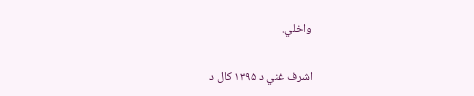واخلي.

اشرف غني د ۱۳۹۵ کال د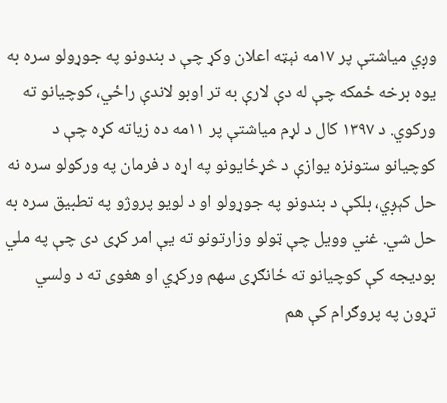وږي مياشتې پر ۱۷مه نېټه اعلان وکړ چې د بندونو په جوړولو سره به يوه برخه ځمکه چې له دې لارې به تر اوبو لاندې راځي، کوچيانو ته ورکوي. د ۱۳۹۷ کال د لړم مياشتې پر ۱۱مه ده زياته کړه چې د کوچيانو ستونزه يوازې د څړځايونو په اړه د فرمان په ورکولو سره نه حل کېږي، بلکې د بندونو په جوړولو او د لويو پروژو په تطبيق سره به حل شي. غني وويل چې ټولو وزارتونو ته يې امر کړی دی چې په ملي بودیجه کې کوچیانو ته ځانګړی سهم ورکړي او هغوی ته د ولسي تړون په پروګرام کې هم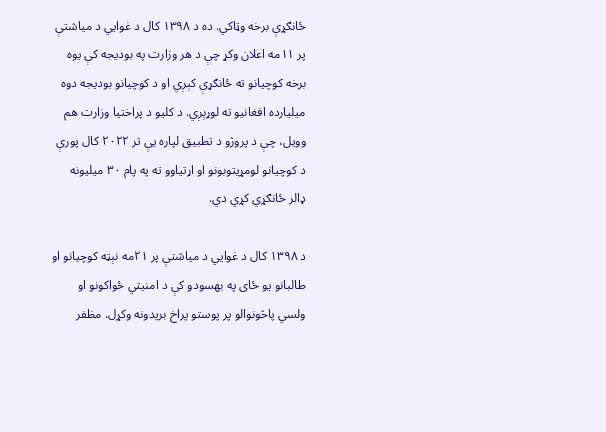ځانګړې برخه وټاکي. ده د ۱۳۹۸ کال د غوايي د مياشتې پر ۱۱مه اعلان وکړ چې د هر وزارت په بودیجه کې يوه برخه کوچيانو ته ځانګړې کېږي او د کوچيانو بودیجه دوه ميليارده افغانيو ته لوړېږي. د کليو د پراختيا وزارت هم وويل، چې د پروژو د تطبيق لپاره يې تر ۲۰۲۲ کال پورې د کوچيانو لومړيتوبونو او اړتياوو ته په پام ۳۰ ميليونه ډالر ځانګړي کړي دي.

د ۱۳۹۸ کال د غوايي د مياشتې پر ۲۱مه نېټه کوچيانو او طالبانو يو ځای په بهسودو کې د امنيتي ځواکونو او ولسي پاڅونوالو پر پوستو پراخ بريدونه وکړل. مظفر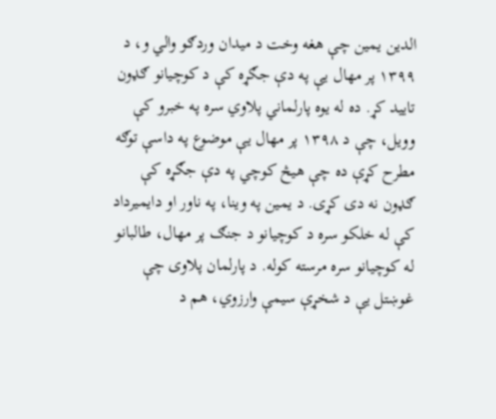الدين يمين چې هغه وخت د ميدان وردګو والي و، د ۱۳۹۹ پر مهال يې په دې جګړه کې د کوچيانو ګډون تاييد کړ. ده له يوه پارلماني پلاوي سره په خبرو کې وويل، چې د ۱۳۹۸ پر مهال يې موضوع په داسې توګه مطرح کړې ده چې هيڅ کوچي په دې جګړه کې ګډون نه دی کړی. د يمين په وينا، په ناور او دايميرداد کې له خلکو سره د کوچيانو د جنګ پر مهال، طالبانو له کوچيانو سره مرسته کوله. د پارلمان پلاوی چې غوښتل يې د شخړې سيمې وارزوي، هم د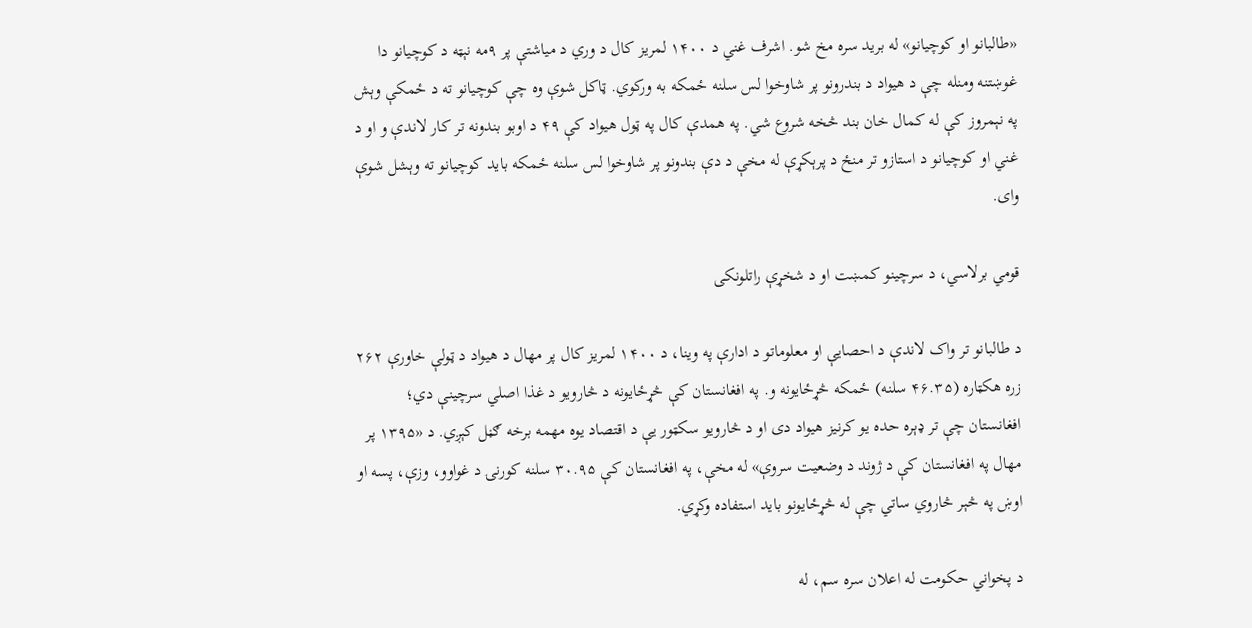«طالبانو او کوچيانو» له بريد سره مخ شو. اشرف غني د ۱۴۰۰ لمريز کال د وري د مياشتې پر ۹مه نېټه د کوچيانو دا غوښتنه ومنله چې د هيواد د بندرونو پر شاوخوا لس سلنه ځمکه به ورکوي. ټاکل شوې وه چې کوچيانو ته د ځمکې وېش په نېمروز کې له کمال خان بند څخه شروع شي. په همدې کال په ټول هيواد کې ۴۹ د اوبو بندونه تر کار لاندې و او د غني او کوچيانو د استازو تر منځ د پرېکړې له مخې د دې بندونو پر شاوخوا لس سلنه ځمکه بايد کوچيانو ته وېشل شوې وای.

قومي برلاسي، د سرچينو کمښت او د شخړې راتلونکی

د طالبانو تر واک لاندې د احصايې او معلوماتو د ادارې په وينا، د ۱۴۰۰ لمريز کال پر مهال د هيواد د ټولې خاورې ۲۶۲ زره هکټاره (۴۶.۳۵ سلنه) ځمکه څړځايونه و. په افغانستان کې څړځايونه د څارويو د غذا اصلي سرچينې دي؛ افغانستان چې تر ډېره حده يو کرنيز هيواد دی او د څارويو سکټور يې د اقتصاد يوه مهمه برخه ګڼل کېږي. د «۱۳۹۵ پر مهال په افغانستان کې د ژوند د وضعيت سروې» له مخې، په افغانستان کې ۳۰.۹۵ سلنه کورنۍ د غواوو، وزې، پسه او اوښ په څېر څاروي ساتي چې له څړځايونو بايد استفاده وکړي.

د پخواني حکومت له اعلان سره سم، له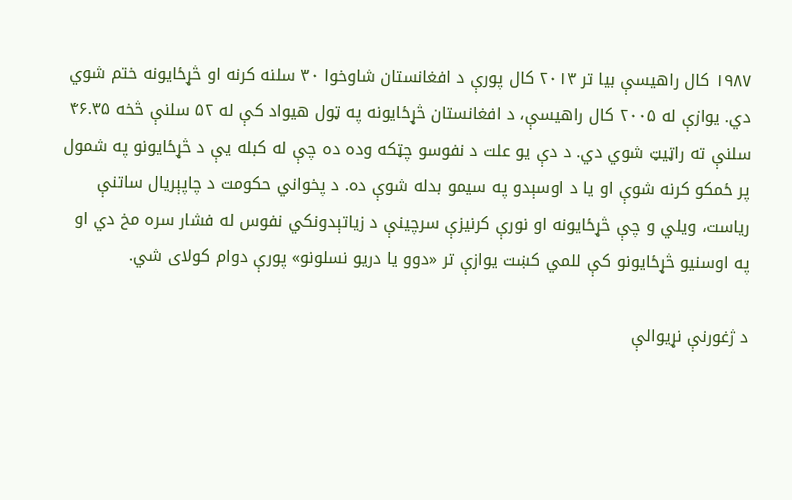۱۹۸۷ کال راهيسې بيا تر ۲۰۱۳ کال پورې د افغانستان شاوخوا ۳۰ سلنه کرنه او څړځايونه ختم شوي دي. يوازې له ۲۰۰۵ کال راهيسې، د افغانستان څړځایونه په ټول هيواد کې له ۵۲ سلنې څخه ۴۶.۳۵ سلنې ته راټيټ شوي دي. د دې يو علت د نفوسو چټکه وده ده چې له کبله يې د څړځايونو په شمول پر ځمکو کرنه شوې او يا د اوسېدو په سيمو بدله شوې ده. د پخواني حکومت د چاپېريال ساتنې رياست، ويلي و چې څړځايونه او نورې کرنيزې سرچينې د زياتېدونکي نفوس له فشار سره مخ دي او په اوسنيو څړځايونو کې للمي کښت يوازې تر «دوو يا دریو نسلونو» پورې دوام کولای شي.

د ژغورنې نړيوالې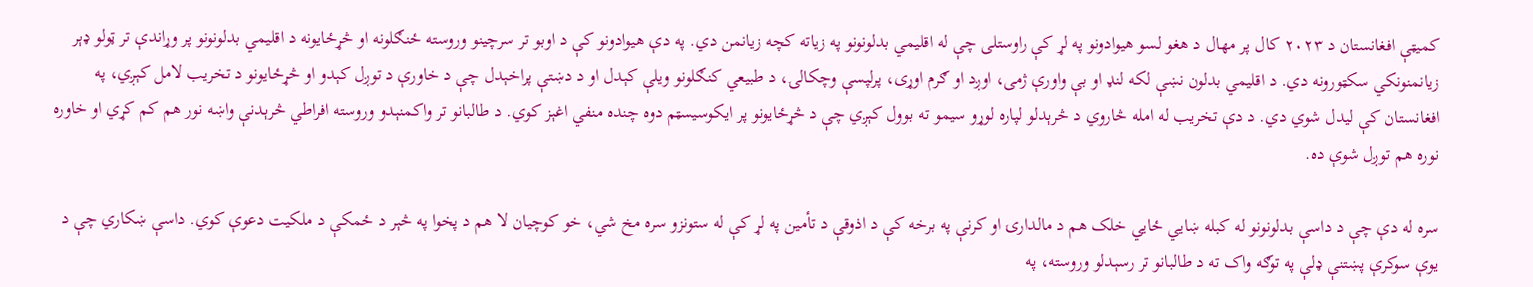کميټې افغانستان د ۲۰۲۳ کال پر مهال د هغو لسو هيوادونو په لړ کې راوستلی چې له اقليمي بدلونونو په زياته کچه زيانمن دي. په دې هيوادونو کې د اوبو تر سرچينو وروسته ځنګلونه او څړځايونه د اقليمي بدلونونو پر وړاندې تر ټولو ډېر زيانمنونکي سکټورونه دي. د اقليمي بدلون نښې لکه لنډ او بې واورې ژمی، اوږد او ګرم اوړی، پرلپسې وچکالۍ، د طبيعي کنګلونو ويلې کېدل او د دښتې پراخېدل چې د خاورې د توږل کېدو او څړځايونو د تخريب لامل کېږي، په افغانستان کې ليدل شوي دي. د دې تخريب له امله څاروي د څرېدلو لپاره لوړو سيمو ته بوول کېږي چې د څړځايونو پر ايکوسيسټم دوه چنده منفي اغېز کوي. د طالبانو تر واکمنېدو وروسته افراطي څرېدنې واښه نور هم کم کړي او خاوره نوره هم توږل شوې ده.

سره له دې چې د داسې بدلونونو له کبله ښایي ځايي خلک هم د مالدارۍ او کرنې په برخه کې د اذوقې د تأمين په لړ کې له ستونزو سره مخ شي، خو کوچيان لا هم د پخوا په څېر د ځمکې د ملکيت دعوې کوي. داسې ښکاري چې د يوې سوکرې پښتنې ډلې په توګه واک ته د طالبانو تر رسېدلو وروسته، په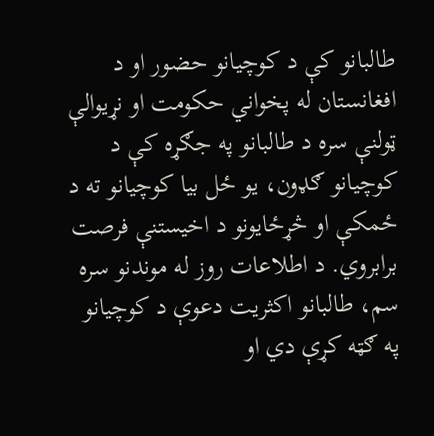طالبانو کې د کوچيانو حضور او د افغانستان له پخواني حکومت او نړيوالې ټولنې سره د طالبانو په جګړه کې د کوچيانو ګډون، يو ځل بيا کوچيانو ته د ځمکې او څړځايونو د اخيستنې فرصت برابروي. د اطلاعات روز له موندنو سره سم، طالبانو اکثريت دعوې د کوچيانو په ګټه کړې دي او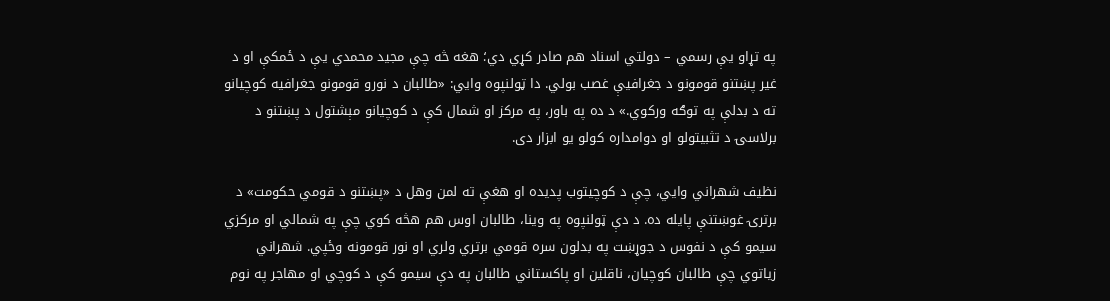په تړاو يې رسمي – دولتي اسناد هم صادر کړي دي؛ هغه څه چې مجيد محمدي يې د ځمکې او د غير پښتنو قومونو د جغرافيې غصب بولي. دا ټولنپوه وايي: «طالبان د نورو قومونو جغرافيه کوچيانو ته د بدلې په توګه ورکوي.» د ده په باور، په مرکز او شمال کې د کوچيانو مېشتول د پښتنو د برلاسۍ د تثبيتولو او دوامداره کولو يو ابزار دی.

نظيف شهراني وايي، چې د کوچيتوب پديده او هغې ته لمن وهل د «پښتنو د قومي حکومت» د برترۍ غوښتنې پايله ده. د دې ټولنپوه په وينا، طالبان اوس هم هڅه کوي چې په شمالي او مرکزي سيمو کې د نفوس د جوړښت په بدلون سره قومي برتري ولري او نور قومونه وځپي. شهراني زياتوي چې طالبان کوچيان، ناقلين او پاکستاني طالبان په دې سيمو کې د کوچي او مهاجر په نوم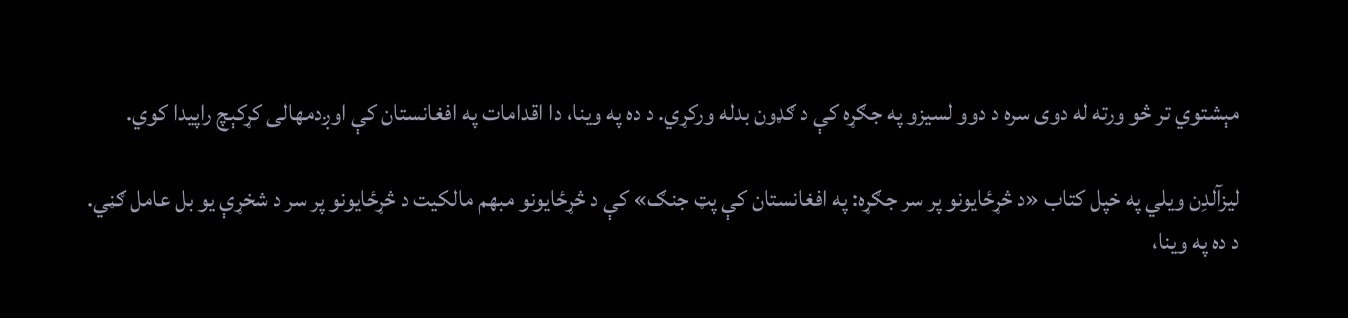مېشتوي تر څو ورته له دوی سره د دوو لسيزو په جګړه کې د ګډون بدله ورکړي. د ده په وينا، دا اقدامات په افغانستان کې اوږدمهالی کړکېچ راپيدا کوي.

ليزآلدِن ويلي په خپل کتاب «د څړځايونو پر سر جګړه: په افغانستان کې پټ جنګ» کې د څړځايونو مبهم مالکيت د څړځايونو پر سر د شخړې يو بل عامل ګڼي. د ده په وينا،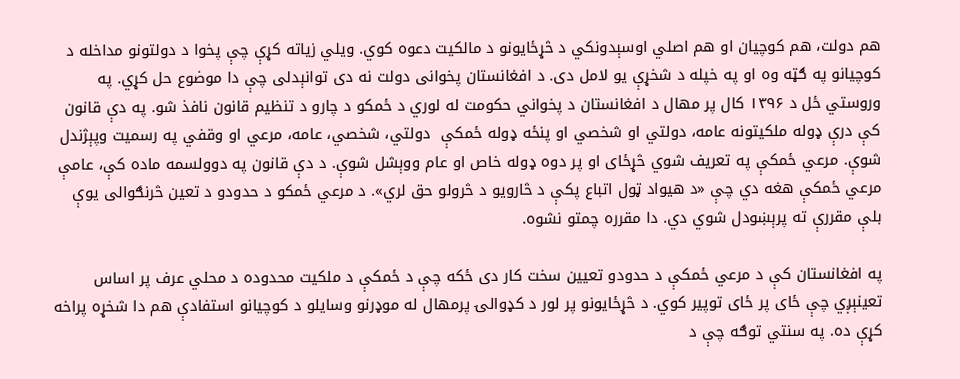هم دولت، هم کوچيان او هم اصلي اوسېدونکي د څړځايونو د مالکيت دعوه کوي. ويلي زياته کړې چې پخوا د دولتونو مداخله د کوچيانو په ګټه وه او په خپله د شخړې يو لامل دی. د افغانستان پخوانی دولت نه دی توانېدلی چې دا موضوع حل کړي. په وروستي ځل د ۱۳۹۶ کال پر مهال د افغانستان د پخواني حکومت له لوري د ځمکو د چارو د تنظيم قانون نافذ شو. په دې قانون کې درې ډوله ملکيتونه عامه، دولتي او شخصي او پنځه ډوله ځمکې  دولتي، شخصي، عامه، مرعي او وقفي په رسميت وپېژندل شوې. مرعي ځمکې په تعريف شوي څړځای او پر دوه ډوله خاص او عام ووېشل شوې. د دې قانون په دوولسمه ماده کې، عامې مرعي ځمکې هغه دي چې «د هيواد ټول اتباع پکې د څارويو د څرولو حق لري». د مرعي ځمکو د حدودو د تعين څرنګوالی يوې بلې مقررې ته پرېښودل شوي دي. دا مقرره چمتو نشوه.

په افغانستان کې د مرعي ځمکې د حدودو تعيين سخت کار دی ځکه چې د ځمکې د ملکيت محدوده د محلي عرف پر اساس تعينېږي چې ځای پر ځای توپیر کوي. د څړځايونو پر لور د کډوالۍ پرمهال له موډرنو وسايلو د کوچيانو استفادې هم دا شخړه پراخه کړې ده. په سنتي توګه چې د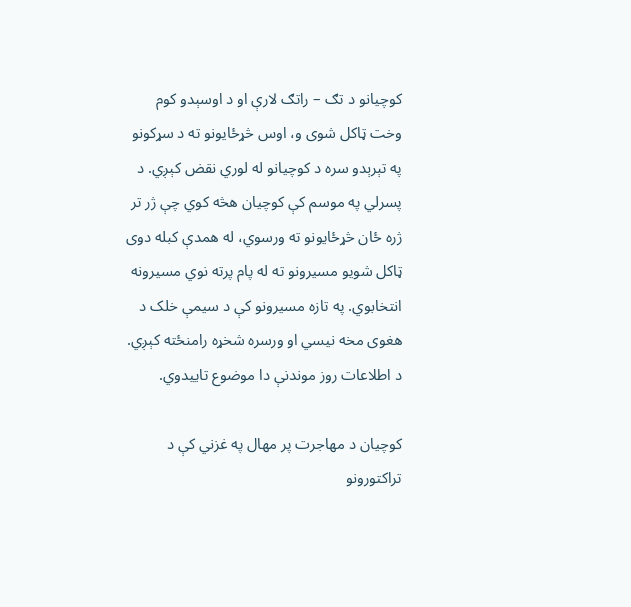کوچيانو د تګ – راتګ لارې او د اوسېدو کوم وخت ټاکل شوی و، اوس څړځايونو ته د سړکونو په تېرېدو سره د کوچيانو له لوري نقض کېږي. د پسرلي په موسم کې کوچيان هڅه کوي چې ژر تر ژره ځان څړځايونو ته ورسوي، له همدې کبله دوی ټاکل شويو مسيرونو ته له پام پرته نوي مسيرونه انتخابوي. په تازه مسيرونو کې د سيمې خلک د هغوی مخه نيسي او ورسره شخړه رامنځته کېږي. د اطلاعات روز موندنې دا موضوع تاييدوي.

کوچیان د مهاجرت پر مهال په غزني کې د تراکتورونو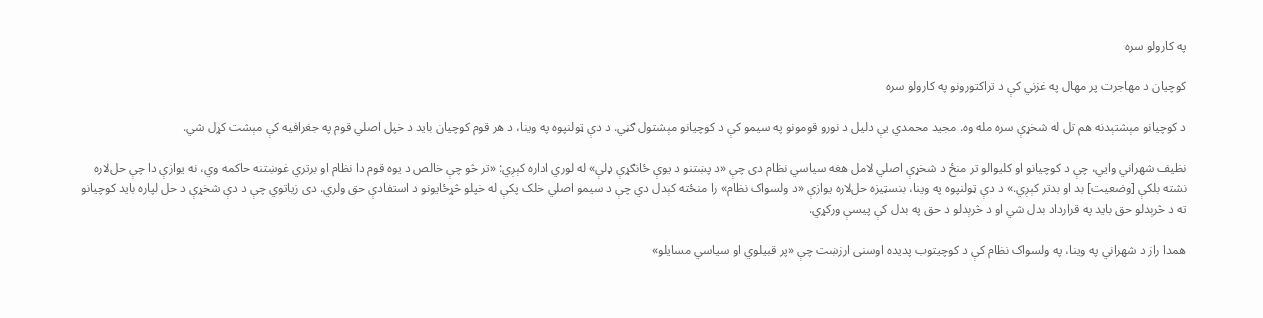په کارولو سره

کوچیان د مهاجرت پر مهال په غزني کې د تراکتورونو په کارولو سره

د کوچيانو مېشتېدنه هم تل له شخړې سره مله وه. مجيد محمدي يې دليل د نورو قومونو په سيمو کې د کوچيانو مېشتول ګڼي. د دې ټولنپوه په وينا، د هر قوم کوچيان بايد د خپل اصلي قوم په جغرافيه کې مېشت کړل شي.

نظيف شهراني وايي، چې د کوچيانو او کليوالو تر منځ د شخړې اصلي لامل هغه سياسي نظام دی چې «د پښتنو د يوې ځانګړې ډلې» له لوري اداره کېږي: «تر څو چې خالص د یوه قوم دا نظام او برتري غوښتنه حاکمه وي، نه يوازې دا چې حل‌لاره نشته بلکې [وضعيت] بد او بدتر کېږي.» د دې ټولنپوه په وينا، بنسټيزه حل‌لاره يوازې «د ولسواک نظام» را منځته کېدل دي چې د سيمو اصلي خلک پکې له خپلو څړځايونو د استفادې حق ولري. دی زياتوي چې د دې شخړې د حل لپاره بايد کوچيانو ته د څرېدلو حق بايد په قرارداد بدل شي او د څرېدلو د حق په بدل کې پيسې ورکړي.

همدا راز د شهراني په وينا، په ولسواک نظام کې د کوچيتوب پديده اوسنی ارزښت چې «پر قبيلوي او سياسي مسايلو»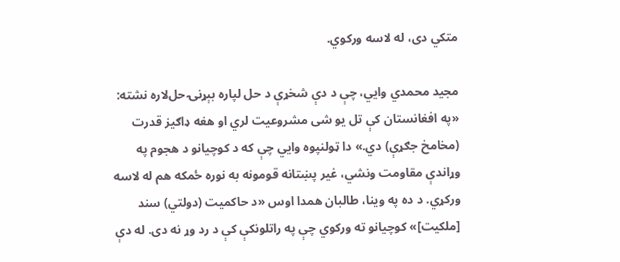متکي دی، له لاسه ورکوي.

مجيد محمدي وايي، چې د دې شخړې د حل لپاره بېړنۍ حل‌لاره نشته: «په افغانستان کې تل يو شی مشروعيت لري او هغه ډاګيز قدرت (مخامخ جګړې) دي.» دا ټولنپوه وايي چې که د کوچيانو د هجوم په وړاندې مقاومت ونشي، غير پښتانه قومونه به نوره ځمکه هم له لاسه ورکړي. د ده په وينا، طالبان همدا اوس «د حاکميت (دولتي) سند [ملکيت]» کوچيانو ته ورکوي چې په راتلونکې کې د رد وړ نه دی. له دې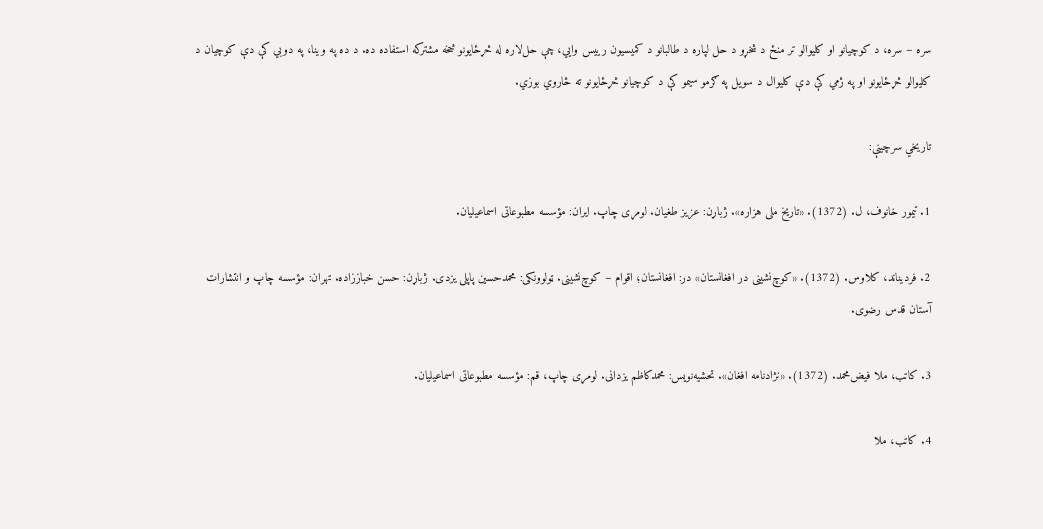سره – سره، د کوچيانو او کليوالو تر منځ د شخړو د حل لپاره د طالبانو د کميسيون رييس وايي، چې حل‌لاره له څړځايونو څخه مشترکه استفاده ده. د ده په وينا، په دوبي کې دې کوچيان د کليوالو څړځايونو او په ژمي کې دې کليوال د سویل په ګرمو سيمو کې د کوچيانو څړځايونو ته څاروي بوزي.

تاريخي سرچينې:

1. تیمور خانوف، ل. (1372). «تاریخ ملی هزاره». ژباړن: عزیز طغیان. لومړی چاپ. ایران: مؤسسه مطبوعاتی اسماعیلیان.

2. فردیناند، کلاوس. (1372). «کوچ‌نشینی در افغانستان» در: افغانستان؛ اقوام – کوچ‌نشینی. ټولوونکی: محمدحسین پاپلی یزدی. ژباړن: حسن خباززاده. تهران: مؤسسه چاپ و انتشارات آستان قدس رضوی.

3. کاتب، ملا فیض‌محمد. (1372). «نژادنامه افغان». تحشیه‌نویس: محمدکاظم یزدانی. لومړی چاپ، قم: مؤسسه مطبوعاتی اسماعیلیان.

4. کاتب، ملا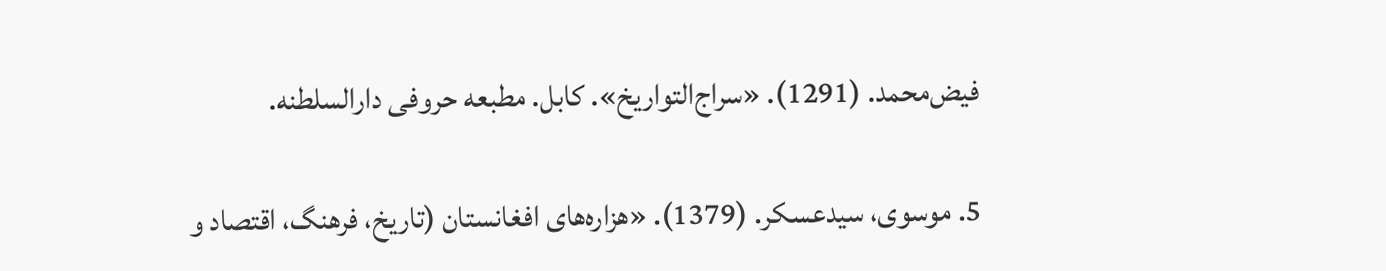فیض‌محمد. (1291). «سراج‌التواریخ». کابل. مطبعه حروفی دارالسلطنه.

5. موسوی، سیدعسکر. (1379). «هزاره‌های افغانستان (تاریخ، فرهنگ، اقتصاد و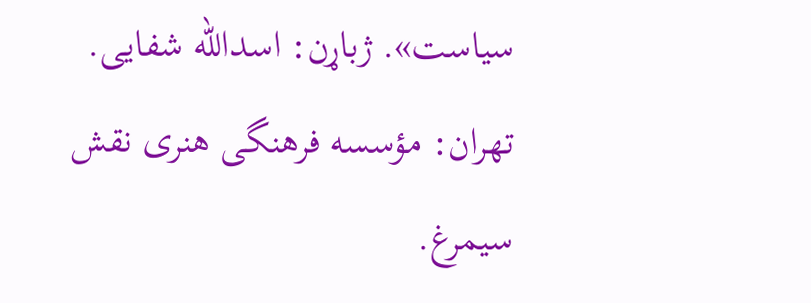سیاست». ژباړن: اسدالله شفایی. تهران: مؤسسه فرهنگی هنری نقش سیمرغ.